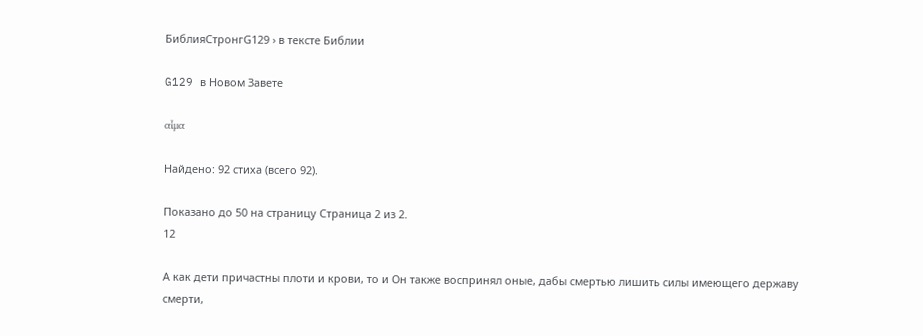БиблияСтронгG129 › в тексте Библии

G129 в Новом Завете

αἷμα

Найдено: 92 стиха (всего 92).

Показано до 50 на страницу Страница 2 из 2.
12

А как дети причастны плоти и крови, то и Он также воспринял оные, дабы смертью лишить силы имеющего державу смерти,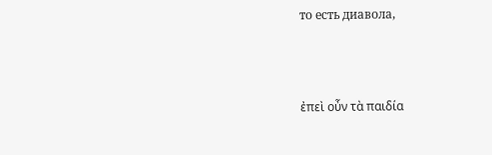то есть диавола,



ἐπεὶ οὖν τὰ παιδία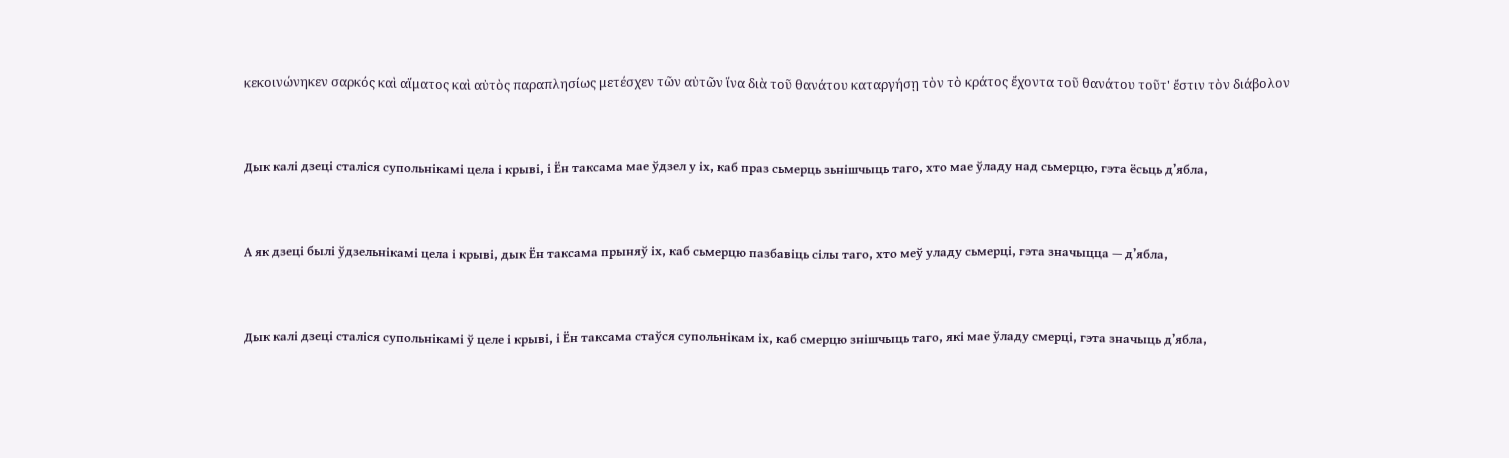κεκοινώνηκεν σαρκός καὶ αἵματος καὶ αὐτὸς παραπλησίως μετέσχεν τῶν αὐτῶν ἵνα διὰ τοῦ θανάτου καταργήσῃ τὸν τὸ κράτος ἔχοντα τοῦ θανάτου τοῦτ' ἔστιν τὸν διάβολον



Дык калі дзеці сталіся супольнікамі цела і крыві, і Ён таксама мае ўдзел у іх, каб праз сьмерць зьнішчыць таго, хто мае ўладу над сьмерцю, гэта ёсьць д’ябла,



А як дзеці былі ўдзельнікамі цела і крыві, дык Ён таксама прыняў іх, каб сьмерцю пазбавіць сілы таго, хто меў уладу сьмерці, гэта значыцца — д’ябла,



Дык калі дзеці сталіся супольнікамі ў целе і крыві, і Ён таксама стаўся супольнікам іх, каб смерцю знішчыць таго, які мае ўладу смерці, гэта значыць д’ябла,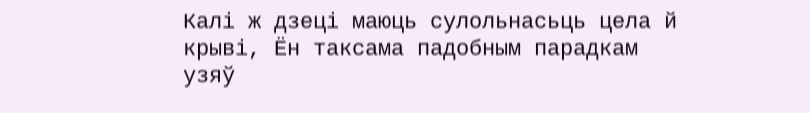Калі ж дзеці маюць сулольнасьць цела й крыві, Ён таксама падобным парадкам узяў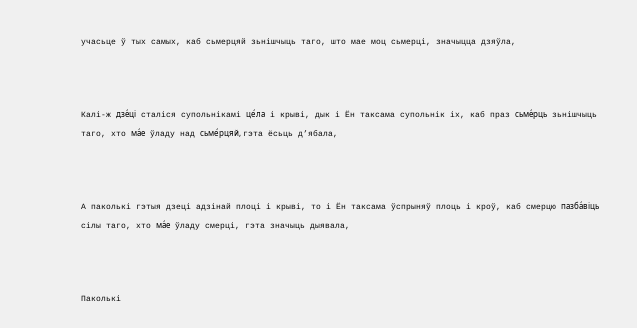учасьце ў тых самых, каб сьмерцяй зьнішчыць таго, што мае моц сьмерці, значыцца дзяўла,



Калі-ж дзе́ці сталіся супольнікамі це́ла і крыві, дык і Ён таксама супольнік іх, каб праз сьме́рць зьнішчыць таго, хто ма́е ўладу над сьме́рцяй, гэта ёсьць д’ябала,



А паколькі гэтыя дзеці адзінай плоці і крыві, то і Ён таксама ўспрыняў плоць і кроў, каб смерцю пазба́віць сілы таго, хто ма́е ўладу смерці, гэта значыць дыявала,



Паколькі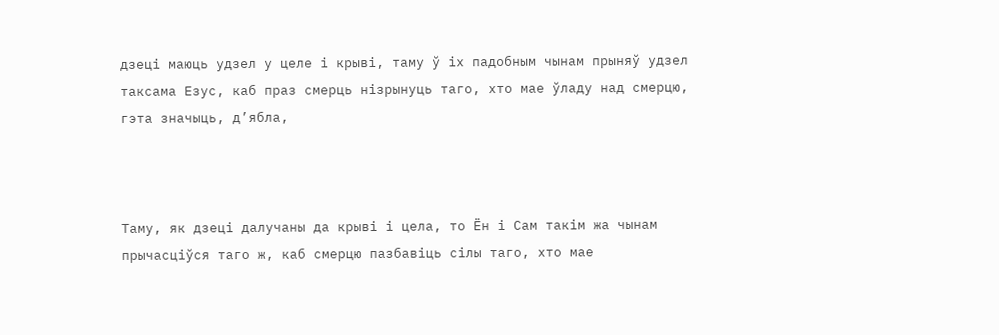дзеці маюць удзел у целе і крыві, таму ў іх падобным чынам прыняў удзел таксама Езус, каб праз смерць нізрынуць таго, хто мае ўладу над смерцю, гэта значыць, д’ябла,



Таму, як дзеці далучаны да крыві і цела, то Ён і Сам такім жа чынам прычасціўся таго ж, каб смерцю пазбавіць сілы таго, хто мае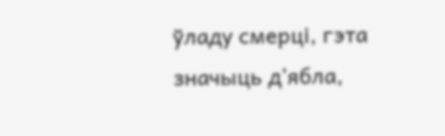ўладу смерці, гэта значыць д’ябла,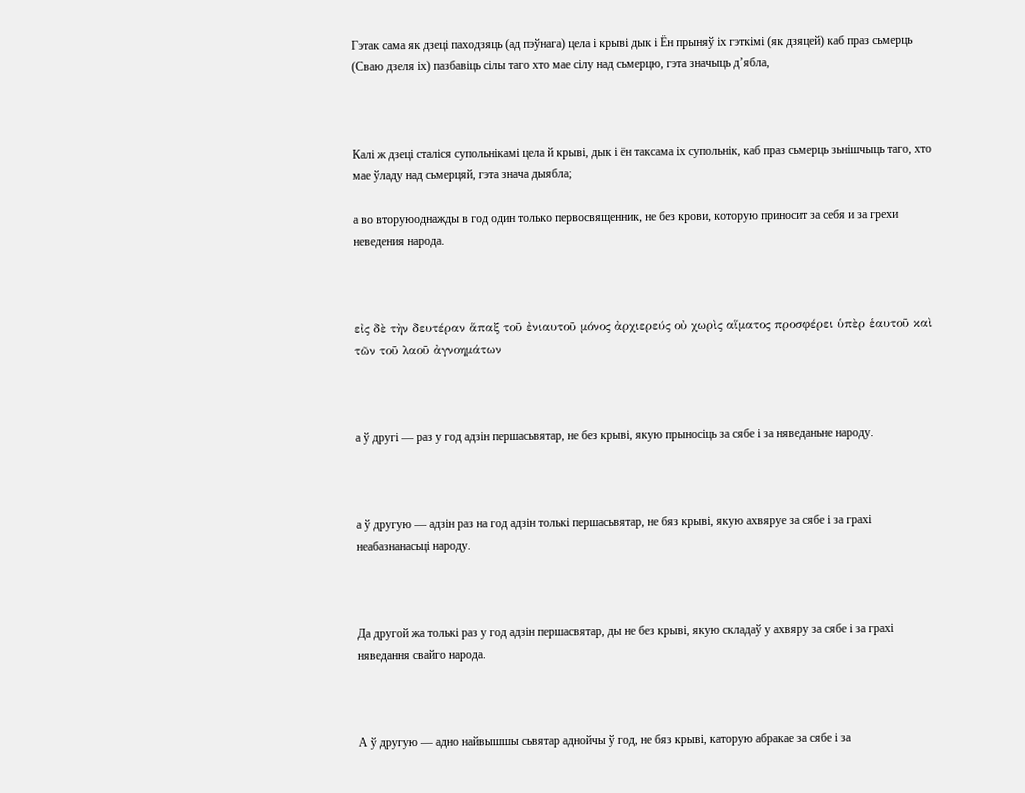Гэтак сама як дзеці паходзяць (ад пэўнага) цела і крыві дык і Ён прыняў іх гэткімі (як дзяцей) каб праз сьмерць (Сваю дзеля іх) пазбавіць сілы таго хто мае сілу над сьмерцю, гэта значыць д’ябла,



Калі ж дзеці сталіся супольнікамі цела й крыві, дык і ён таксама іх супольнік, каб праз сьмерць зьнішчыць таго, хто мае ўладу над сьмерцяй, гэта знача дыябла;

а во вторуюоднажды в год один только первосвященник, не без крови, которую приносит за себя и за грехи неведения народа.



εἰς δὲ τὴν δευτέραν ἅπαξ τοῦ ἐνιαυτοῦ μόνος ἀρχιερεύς οὐ χωρὶς αἵματος προσφέρει ὑπὲρ ἑαυτοῦ καὶ τῶν τοῦ λαοῦ ἀγνοημάτων



а ў другі — раз у год адзін першасьвятар, не без крыві, якую прыносіць за сябе і за няведаньне народу.



а ў другую — адзін раз на год адзін толькі першасьвятар, не бяз крыві, якую ахвяруе за сябе і за грахі неабазнанасьці народу.



Да другой жа толькі раз у год адзін першасвятар, ды не без крыві, якую складаў у ахвяру за сябе і за грахі няведання свайго народа.



А ў другую — адно найвышшы сьвятар аднойчы ў год, не бяз крыві, каторую абракае за сябе і за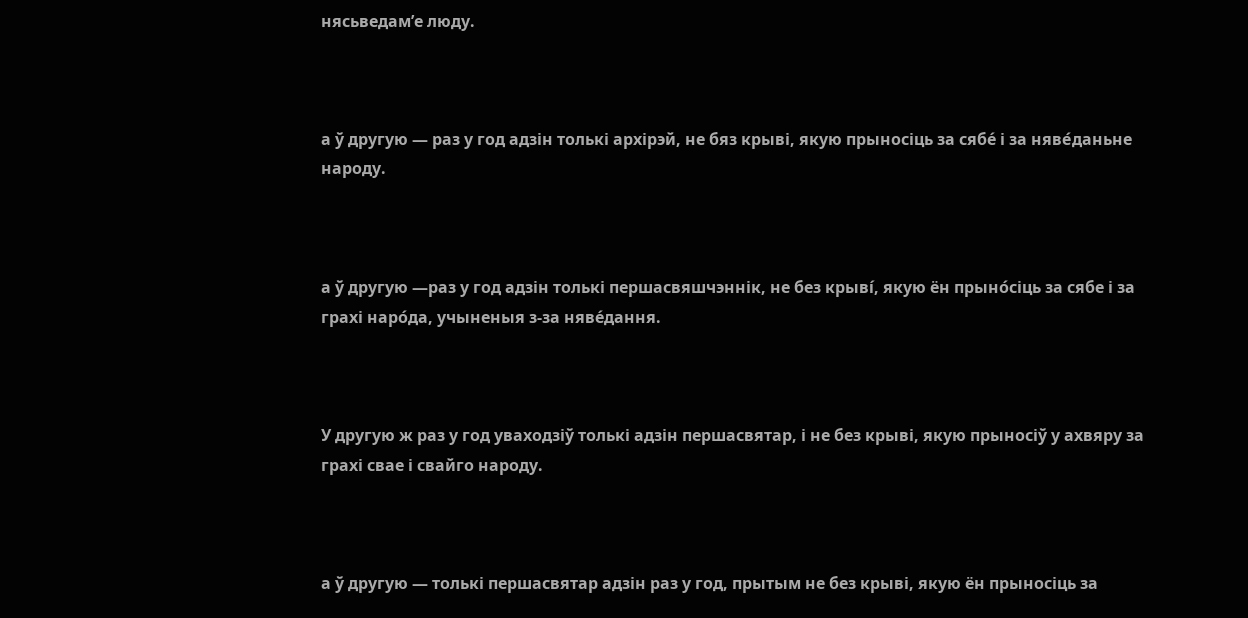нясьведам’е люду.



а ў другую — раз у год адзін толькі архірэй, не бяз крыві, якую прыносіць за сябе́ і за няве́даньне народу.



а ў другую —раз у год адзін толькі першасвяшчэннік, не без крывí, якую ён прыно́сіць за сябе і за грахі наро́да, учыненыя з-за няве́дання.



У другую ж раз у год уваходзіў толькі адзін першасвятар, і не без крыві, якую прыносіў у ахвяру за грахі свае і свайго народу.



а ў другую — толькі першасвятар адзін раз у год, прытым не без крыві, якую ён прыносіць за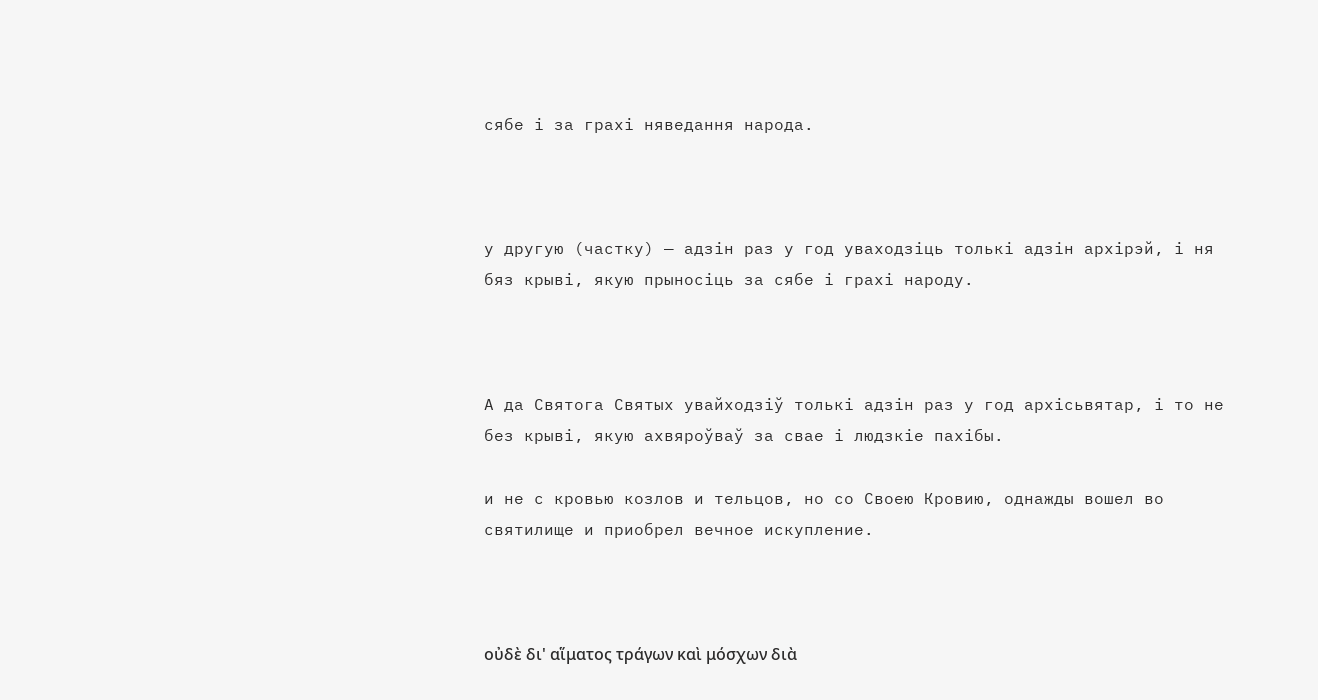сябе і за грахі няведання народа.



у другую (частку) — адзін раз у год уваходзіць толькі адзін архірэй, і ня бяз крыві, якую прыносіць за сябе і грахі народу.



А да Святога Святых увайходзіў толькі адзін раз у год архісьвятар, і то не без крыві, якую ахвяроўваў за свае і людзкіе пахібы.

и не с кровью козлов и тельцов, но со Своею Кровию, однажды вошел во святилище и приобрел вечное искупление.



οὐδὲ δι' αἵματος τράγων καὶ μόσχων διὰ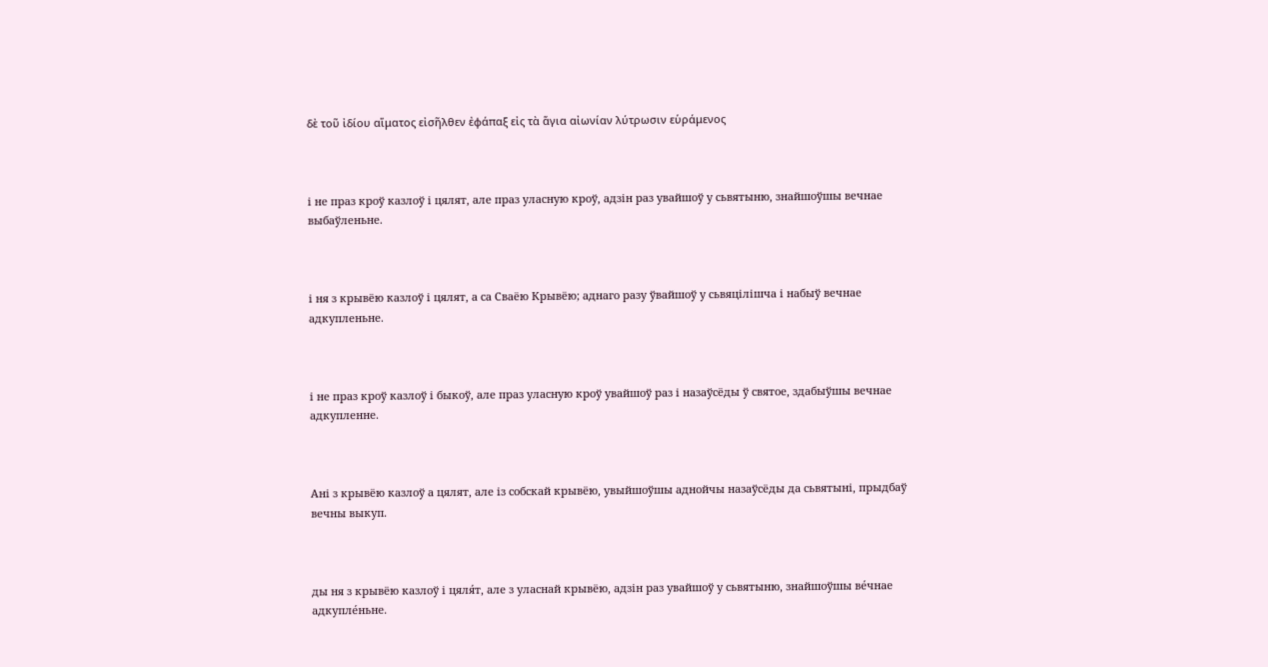δὲ τοῦ ἰδίου αἵματος εἰσῆλθεν ἐφάπαξ εἰς τὰ ἅγια αἰωνίαν λύτρωσιν εὑράμενος



і не праз кроў казлоў і цялят, але праз уласную кроў, адзін раз увайшоў у сьвятыню, знайшоўшы вечнае выбаўленьне.



і ня з крывёю казлоў і цялят, а са Сваёю Крывёю; аднаго разу ўвайшоў у сьвяцілішча і набыў вечнае адкупленьне.



і не праз кроў казлоў і быкоў, але праз уласную кроў увайшоў раз і назаўсёды ў святое, здабыўшы вечнае адкупленне.



Ані з крывёю казлоў а цялят, але із собскай крывёю, увыйшоўшы аднойчы назаўсёды да сьвятыні, прыдбаў вечны выкуп.



ды ня з крывёю казлоў і цяля́т, але з уласнай крывёю, адзін раз увайшоў у сьвятыню, знайшоўшы ве́чнае адкупле́ньне.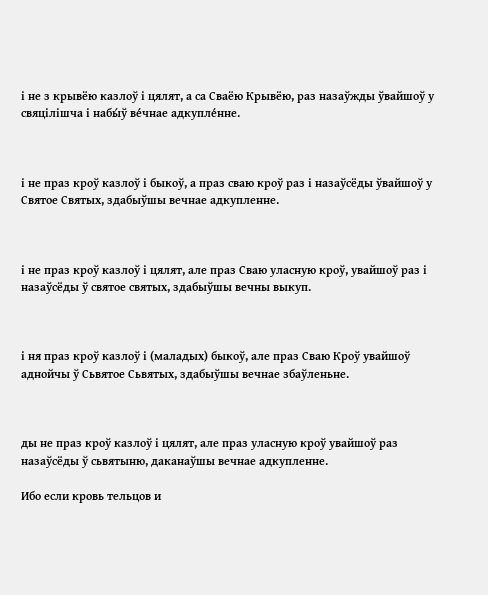і не з крывёю казлоў і цялят, а са Сваёю Крывёю, раз назаўжды ўвайшоў у свяцілішча і набы́ў ве́чнае адкупле́нне.



і не праз кроў казлоў і быкоў, а праз сваю кроў раз і назаўсёды ўвайшоў у Святое Святых, здабыўшы вечнае адкупленне.



і не праз кроў казлоў і цялят, але праз Сваю уласную кроў, увайшоў раз і назаўсёды ў святое святых, здабыўшы вечны выкуп.



і ня праз кроў казлоў і (маладых) быкоў, але праз Сваю Кроў увайшоў аднойчы ў Сьвятое Сьвятых, здабыўшы вечнае збаўленьне.



ды не праз кроў казлоў і цялят, але праз уласную кроў увайшоў раз назаўсёды ў сьвятыню, даканаўшы вечнае адкупленне.

Ибо если кровь тельцов и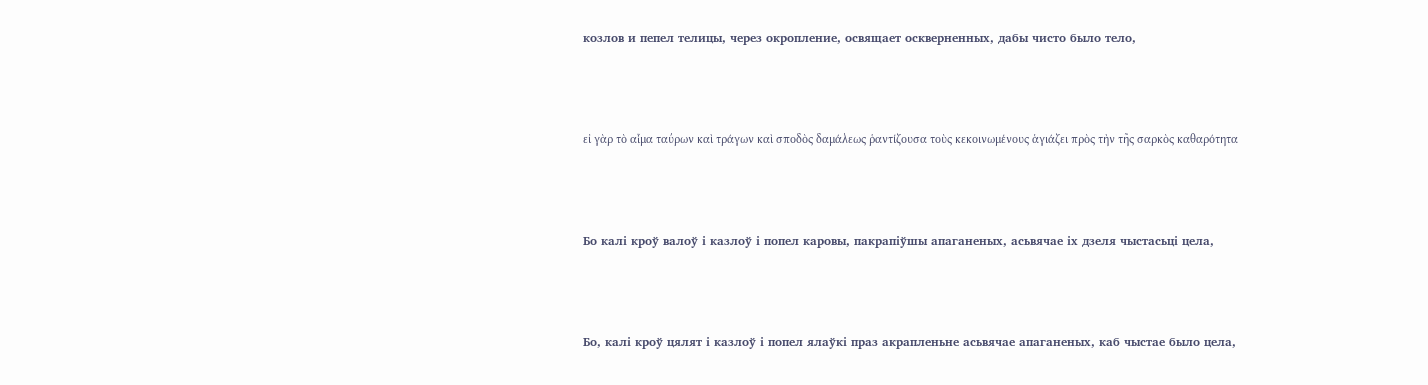козлов и пепел телицы, через окропление, освящает оскверненных, дабы чисто было тело,



εἰ γὰρ τὸ αἷμα ταύρων καὶ τράγων καὶ σποδὸς δαμάλεως ῥαντίζουσα τοὺς κεκοινωμένους ἁγιάζει πρὸς τὴν τῆς σαρκὸς καθαρότητα



Бо калі кроў валоў і казлоў і попел каровы, пакрапіўшы апаганеных, асьвячае іх дзеля чыстасьці цела,



Бо, калі кроў цялят і казлоў і попел ялаўкі праз акрапленьне асьвячае апаганеных, каб чыстае было цела,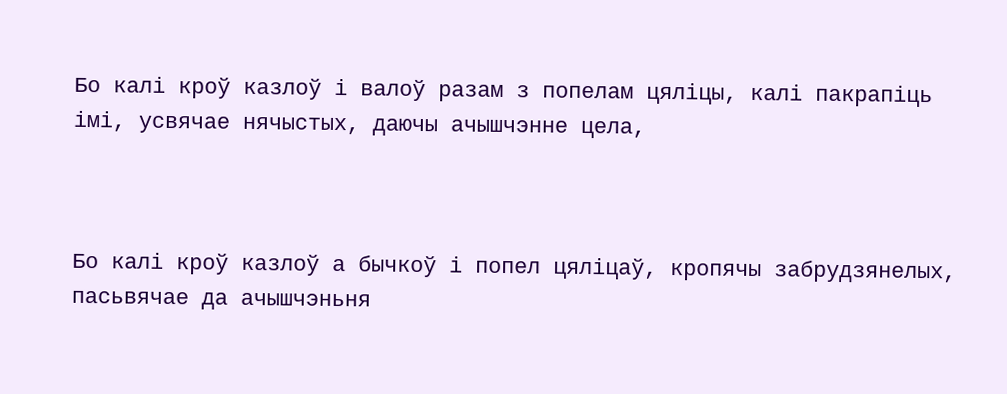Бо калі кроў казлоў і валоў разам з попелам цяліцы, калі пакрапіць імі, усвячае нячыстых, даючы ачышчэнне цела,



Бо калі кроў казлоў а бычкоў і попел цяліцаў, кропячы забрудзянелых, пасьвячае да ачышчэньня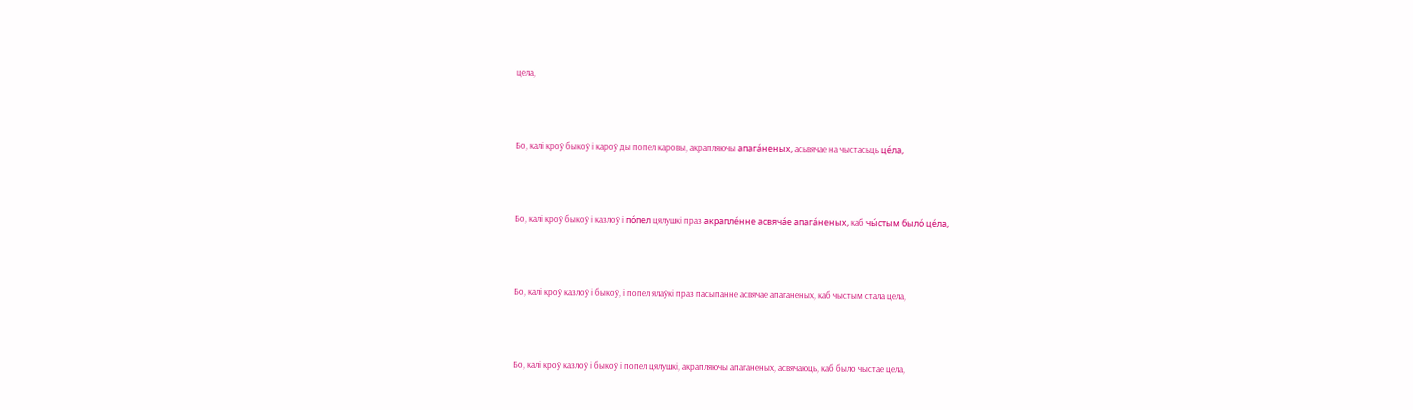цела,



Бо, калі кроў быкоў і кароў ды попел каровы, акрапляючы апага́неных, асьвячае на чыстасьць це́ла,



Бо, калі кроў быкоў і казлоў і по́пел цялушкі праз акрапле́нне асвяча́е апага́неных, каб чы́стым было́ це́ла,



Бо, калі кроў казлоў і быкоў, і попел ялаўкі праз пасыпанне асвячае апаганеных, каб чыстым стала цела,



Бо, калі кроў казлоў і быкоў і попел цялушкі, акрапляючы апаганеных, асвячаюць, каб было чыстае цела,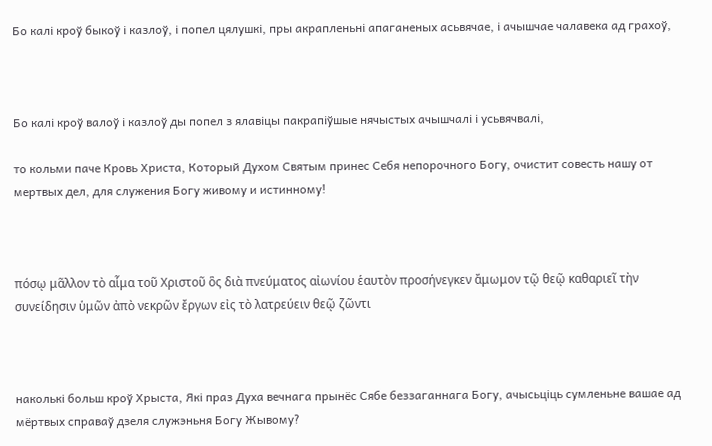Бо калі кроў быкоў і казлоў, і попел цялушкі, пры акрапленьні апаганеных асьвячае, і ачышчае чалавека ад грахоў,



Бо калі кроў валоў і казлоў ды попел з ялавіцы пакрапіўшые нячыстых ачышчалі і усьвячвалі,

то кольми паче Кровь Христа, Который Духом Святым принес Себя непорочного Богу, очистит совесть нашу от мертвых дел, для служения Богу живому и истинному!



πόσῳ μᾶλλον τὸ αἷμα τοῦ Χριστοῦ ὃς διὰ πνεύματος αἰωνίου ἑαυτὸν προσήνεγκεν ἄμωμον τῷ θεῷ καθαριεῖ τὴν συνείδησιν ὑμῶν ἀπὸ νεκρῶν ἔργων εἰς τὸ λατρεύειν θεῷ ζῶντι



наколькі больш кроў Хрыста, Які праз Духа вечнага прынёс Сябе беззаганнага Богу, ачысьціць сумленьне вашае ад мёртвых справаў дзеля служэньня Богу Жывому?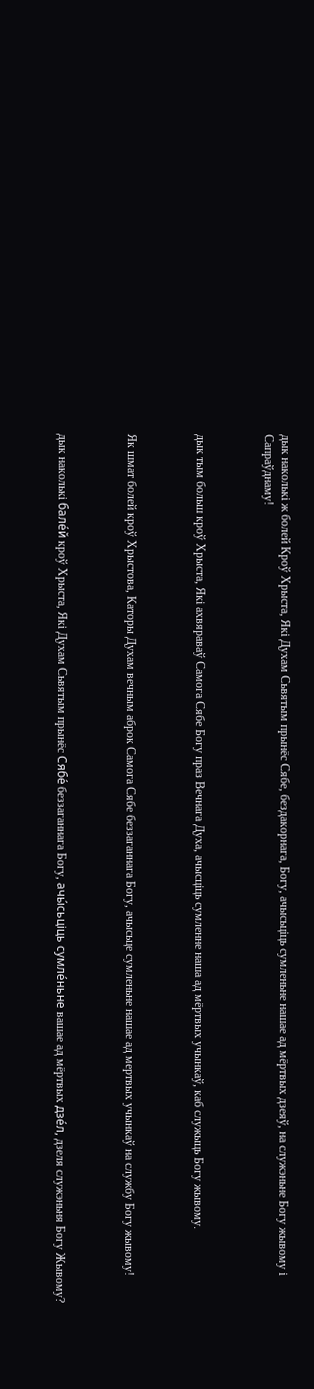дык наколькі ж болей Кроў Хрыста, Які Духам Сьвятым прынёс Сябе, бездакорнага, Богу, ачысьціць сумленьне нашае ад мёртвых дзеяў, на служэньне Богу жывому і Сапраўднаму!



дык тым больш кроў Хрыста, Які ахвяраваў Самога Сябе Богу праз Вечнага Духа, ачысціць сумленне наша ад мёртвых учынкаў, каб служыць Богу жывому.



Як шмат болей кроў Хрыстова, Каторы Духам вечным аброк Самога Сябе беззаганнага Богу, ачысьце сумленьне нашае ад мертвых учынкаў на службу Богу жывому!



дык наколькі бале́й кроў Хрыста, Які Духам Сьвятым прынёс Сябе́ беззаганнага Богу, ачы́сьціць сумле́ньне вашае ад мёртвых дзе́л, дзеля служэньня Богу Жывому?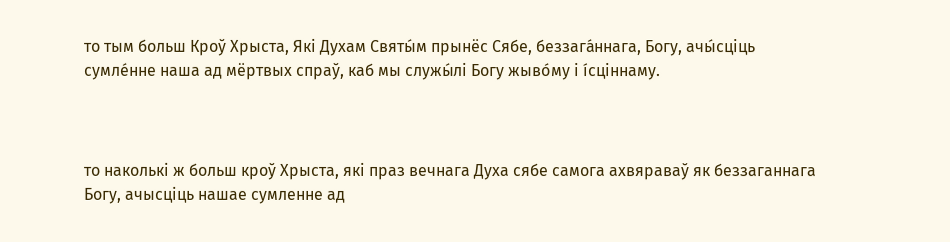то тым больш Кроў Хрыста, Які Духам Святы́м прынёс Сябе, беззага́ннага, Богу, ачы́сціць сумле́нне наша ад мёртвых спраў, каб мы служы́лі Богу жыво́му і íсціннаму.



то наколькі ж больш кроў Хрыста, які праз вечнага Духа сябе самога ахвяраваў як беззаганнага Богу, ачысціць нашае сумленне ад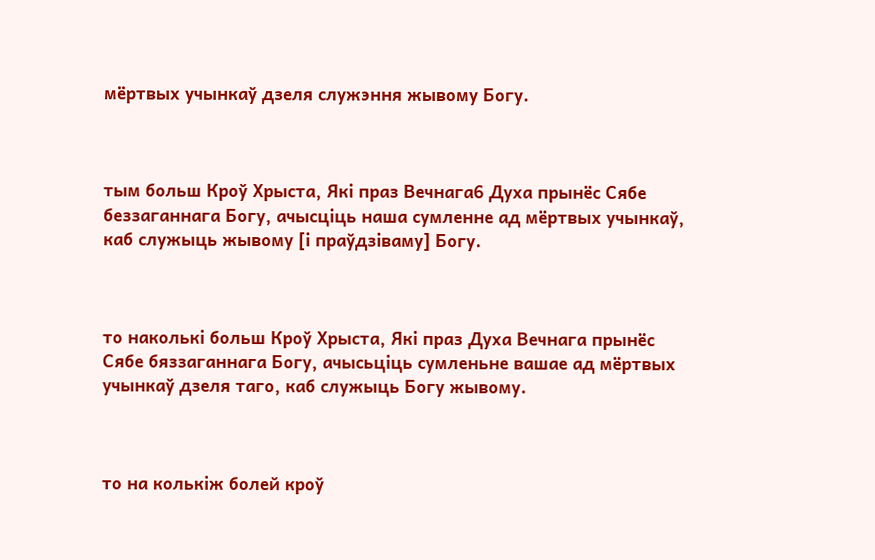мёртвых учынкаў дзеля служэння жывому Богу.



тым больш Кроў Хрыста, Які праз Вечнага6 Духа прынёс Сябе беззаганнага Богу, ачысціць наша сумленне ад мёртвых учынкаў, каб служыць жывому [і праўдзіваму] Богу.



то наколькі больш Кроў Хрыста, Які праз Духа Вечнага прынёс Сябе бяззаганнага Богу, ачысьціць сумленьне вашае ад мёртвых учынкаў дзеля таго, каб служыць Богу жывому.



то на колькіж болей кроў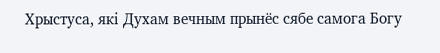Хрыстуса, які Духам вечным прынёс сябе самога Богу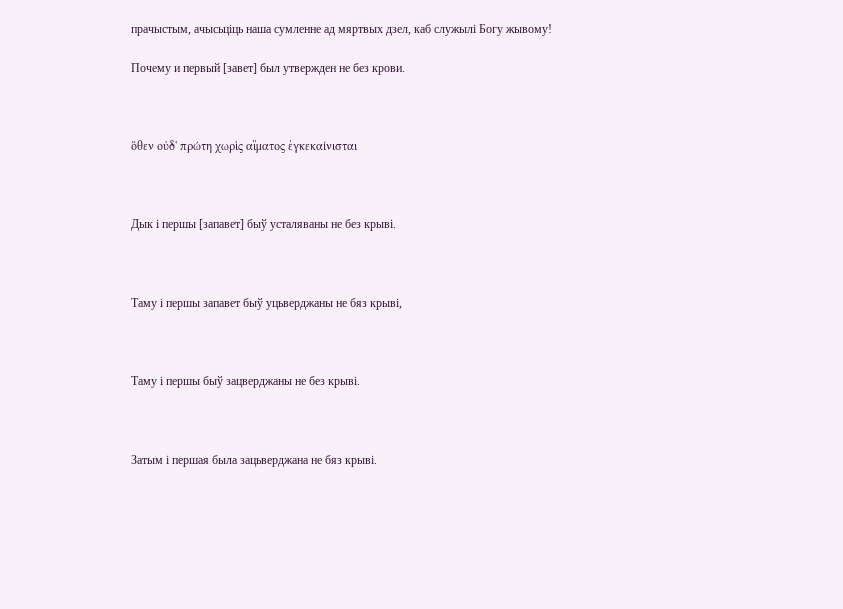прачыстым, ачысьціць наша сумленне ад мяртвых дзел, каб служылі Богу жывому!

Почему и первый [завет] был утвержден не без крови.



ὅθεν οὐδ' πρώτη χωρὶς αἵματος ἐγκεκαίνισται



Дык і першы [запавет] быў усталяваны не без крыві.



Таму і першы запавет быў уцьверджаны не бяз крыві,



Таму і першы быў зацверджаны не без крыві.



Затым і першая была зацьверджана не бяз крыві.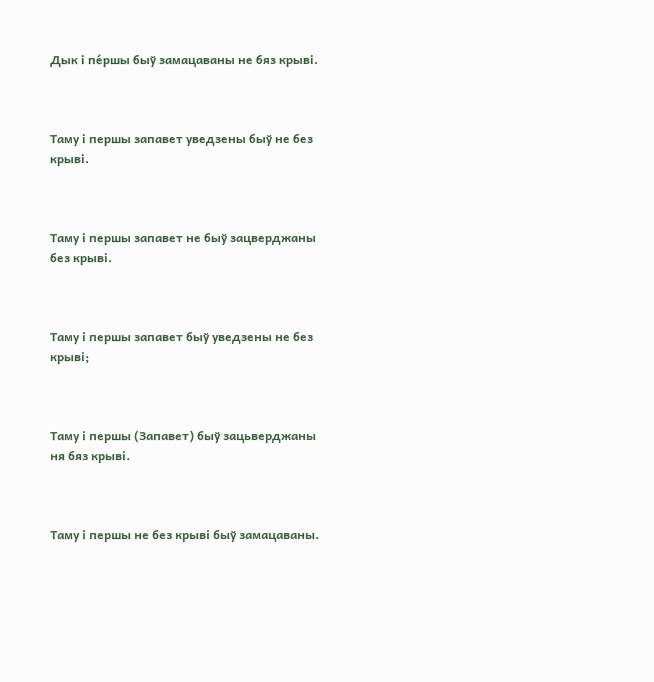Дык і пе́ршы быў замацаваны не бяз крыві.



Таму і першы запавет уведзены быў не без крыві.



Таму і першы запавет не быў зацверджаны без крыві.



Таму і першы запавет быў уведзены не без крыві;



Таму і першы (Запавет) быў зацьверджаны ня бяз крыві.



Таму і першы не без крыві быў замацаваны.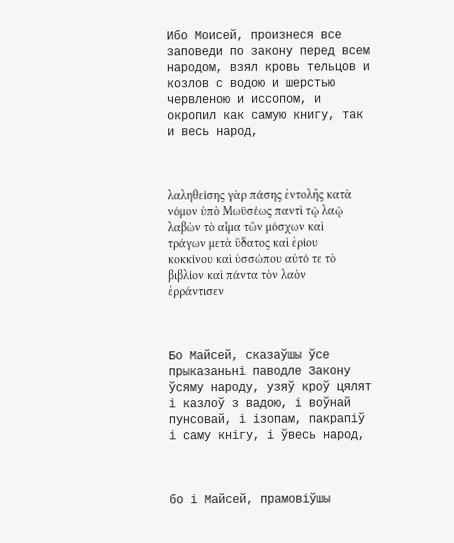Ибо Моисей, произнеся все заповеди по закону перед всем народом, взял кровь тельцов и козлов с водою и шерстью червленою и иссопом, и окропил как самую книгу, так и весь народ,



λαληθείσης γὰρ πάσης ἐντολῆς κατὰ νόμον ὑπὸ Μωϋσέως παντὶ τῷ λαῷ λαβὼν τὸ αἷμα τῶν μόσχων καὶ τράγων μετὰ ὕδατος καὶ ἐρίου κοκκίνου καὶ ὑσσώπου αὐτό τε τὸ βιβλίον καὶ πάντα τὸν λαὸν ἐρράντισεν



Бо Майсей, сказаўшы ўсе прыказаньні паводле Закону ўсяму народу, узяў кроў цялят і казлоў з вадою, і воўнай пунсовай, і ізопам, пакрапіў і саму кнігу, і ўвесь народ,



бо і Майсей, прамовіўшы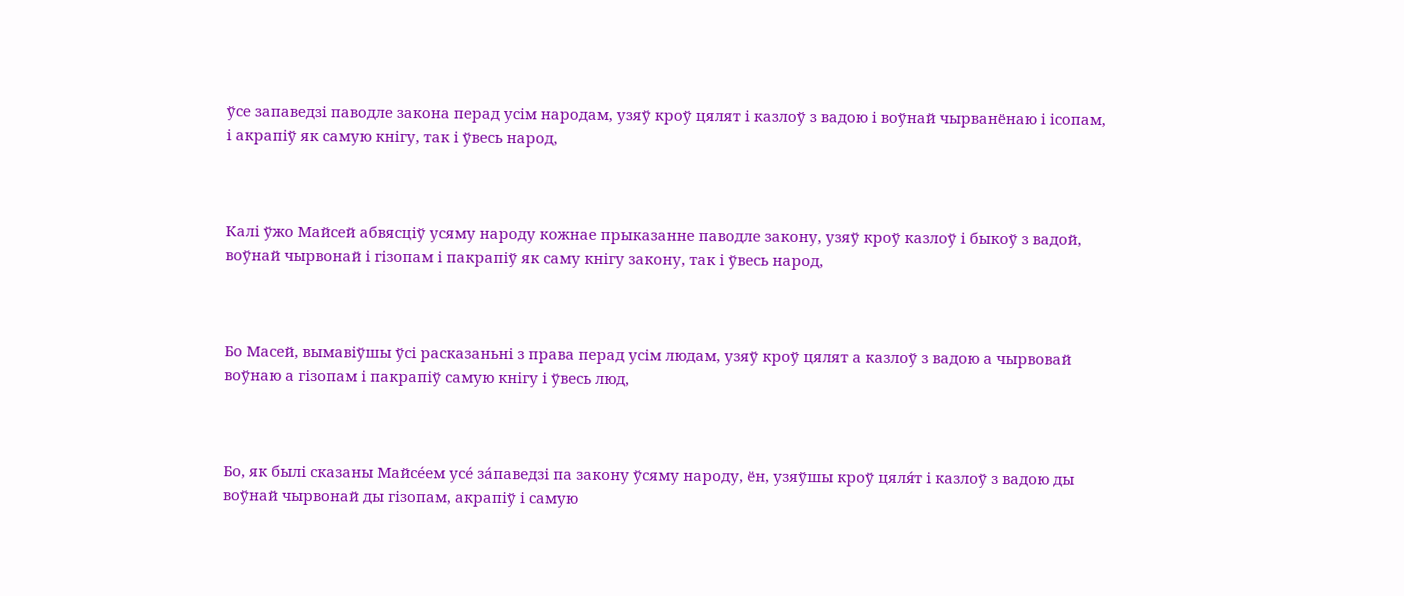ўсе запаведзі паводле закона перад усім народам, узяў кроў цялят і казлоў з вадою і воўнай чырванёнаю і ісопам, і акрапіў як самую кнігу, так і ўвесь народ,



Калі ўжо Майсей абвясціў усяму народу кожнае прыказанне паводле закону, узяў кроў казлоў і быкоў з вадой, воўнай чырвонай і гізопам і пакрапіў як саму кнігу закону, так і ўвесь народ,



Бо Масей, вымавіўшы ўсі расказаньні з права перад усім людам, узяў кроў цялят а казлоў з вадою а чырвовай воўнаю а гізопам і пакрапіў самую кнігу і ўвесь люд,



Бо, як былі сказаны Майсе́ем усе́ за́паведзі па закону ўсяму народу, ён, узяўшы кроў цяля́т і казлоў з вадою ды воўнай чырвонай ды гізопам, акрапіў і самую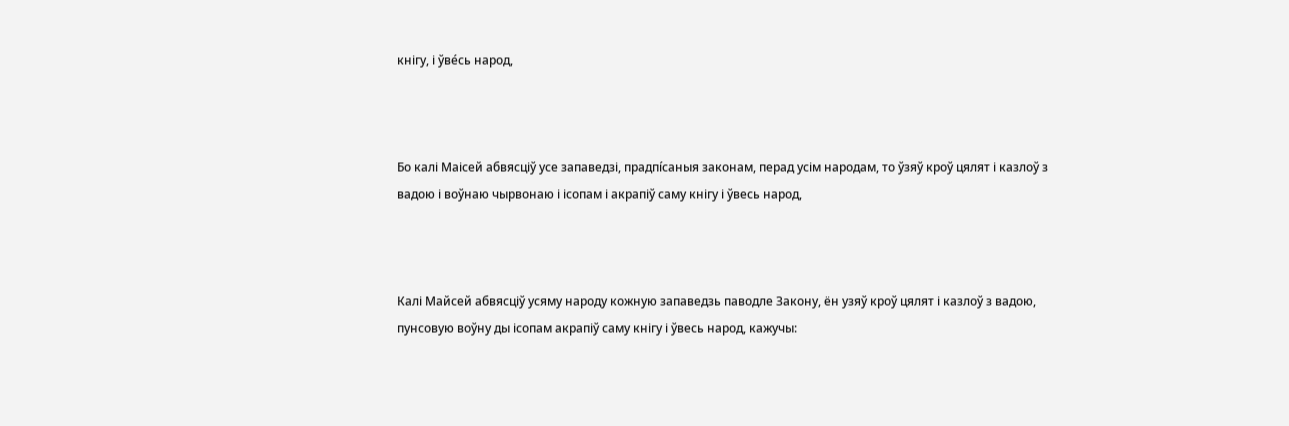кнігу, і ўве́сь народ,



Бо калі Маісей абвясціў усе запаведзі, прадпíсаныя законам, перад усім народам, то ўзяў кроў цялят і казлоў з вадою і воўнаю чырвонаю і ісопам і акрапіў саму кнігу і ўвесь народ,



Калі Майсей абвясціў усяму народу кожную запаведзь паводле Закону, ён узяў кроў цялят і казлоў з вадою, пунсовую воўну ды ісопам акрапіў саму кнігу і ўвесь народ, кажучы: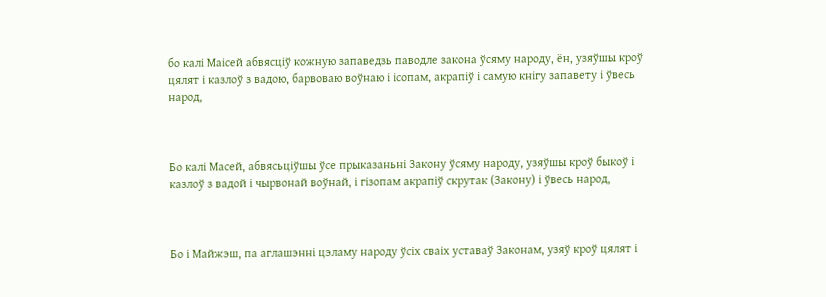бо калі Маісей абвясціў кожную запаведзь паводле закона ўсяму народу, ён, узяўшы кроў цялят і казлоў з вадою, барвоваю воўнаю і ісопам, акрапіў і самую кнігу запавету і ўвесь народ,



Бо калі Масей, абвясьціўшы ўсе прыказаньні Закону ўсяму народу, узяўшы кроў быкоў і казлоў з вадой і чырвонай воўнай, і гізопам акрапіў скрутак (Закону) і ўвесь народ,



Бо і Майжэш, па аглашэнні цэламу народу ўсіх сваіх уставаў Законам, узяў кроў цялят і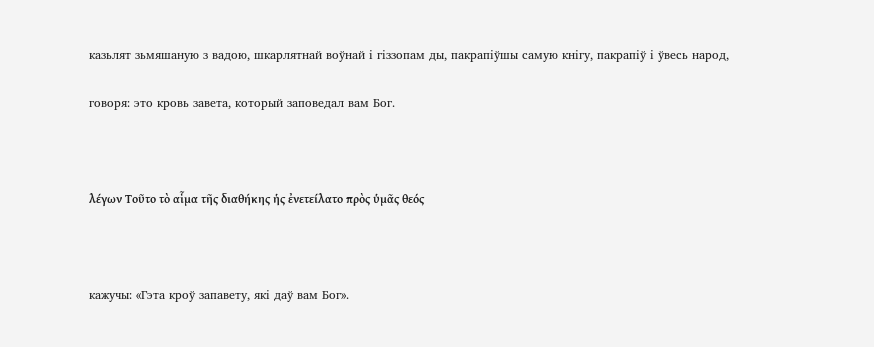казьлят зьмяшаную з вадою, шкарлятнай воўнай і гіззопам ды, пакрапіўшы самую кнігу, пакрапіў і ўвесь народ,

говоря: это кровь завета, который заповедал вам Бог.



λέγων Τοῦτο τὸ αἷμα τῆς διαθήκης ἡς ἐνετείλατο πρὸς ὑμᾶς θεός



кажучы: «Гэта кроў запавету, які даў вам Бог».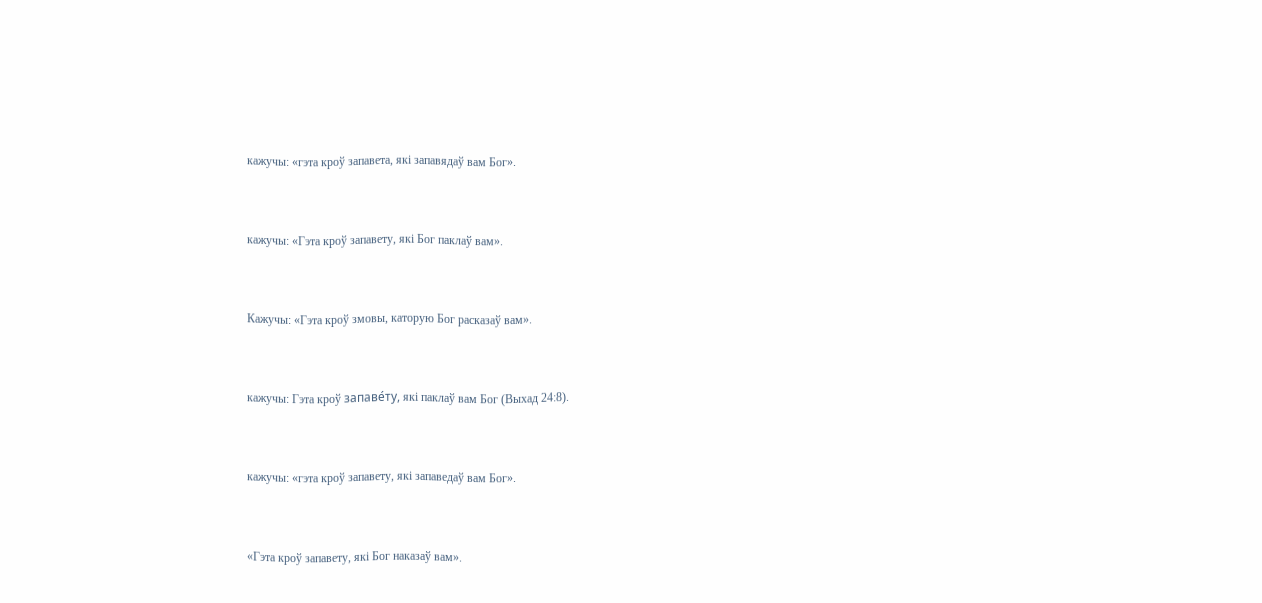кажучы: «гэта кроў запавета, які запавядаў вам Бог».



кажучы: «Гэта кроў запавету, які Бог паклаў вам».



Кажучы: «Гэта кроў змовы, каторую Бог расказаў вам».



кажучы: Гэта кроў запаве́ту, які паклаў вам Бог (Выхад 24:8).



кажучы: «гэта кроў запавету, які запаведаў вам Бог».



«Гэта кроў запавету, які Бог наказаў вам».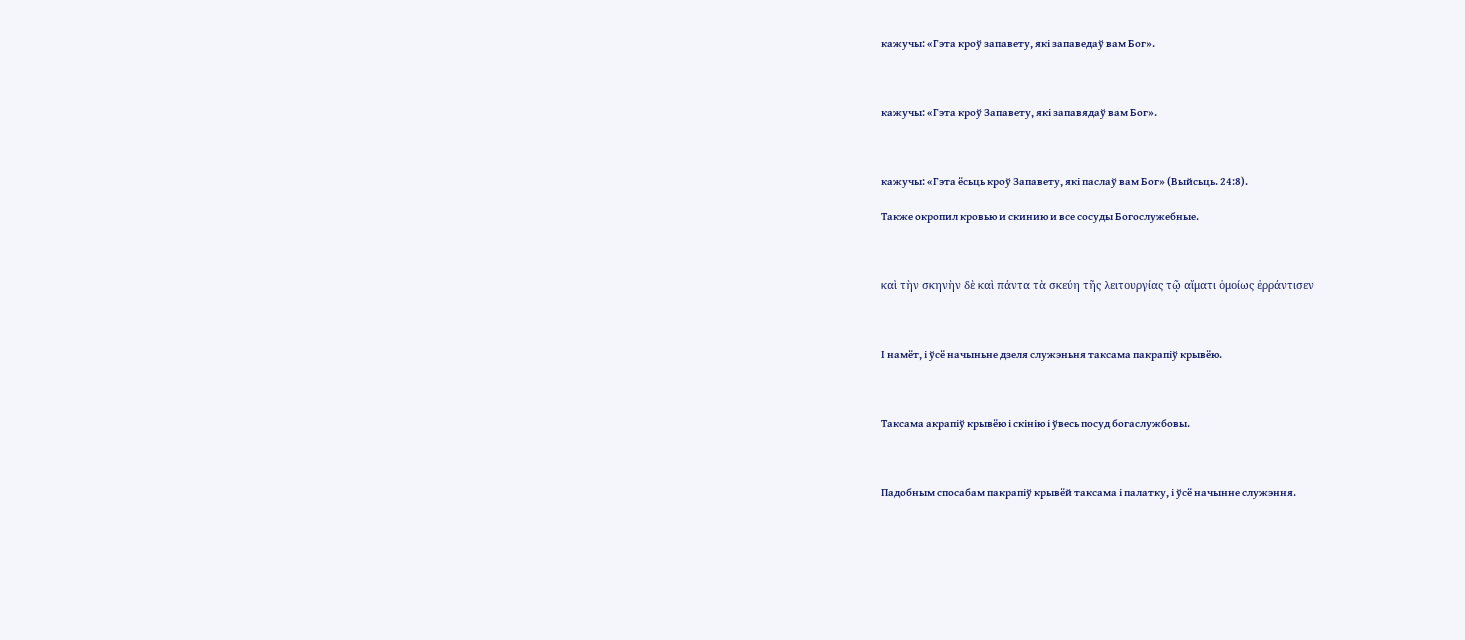кажучы: «Гэта кроў запавету, які запаведаў вам Бог».



кажучы: «Гэта кроў Запавету, які запавядаў вам Бог».



кажучы: «Гэта ёсьць кроў Запавету, які паслаў вам Бог» (Выйсьць. 24:8).

Также окропил кровью и скинию и все сосуды Богослужебные.



καὶ τὴν σκηνὴν δὲ καὶ πάντα τὰ σκεύη τῆς λειτουργίας τῷ αἵματι ὁμοίως ἐρράντισεν



І намёт, і ўсё начыньне дзеля служэньня таксама пакрапіў крывёю.



Таксама акрапіў крывёю і скінію і ўвесь посуд богаслужбовы.



Падобным спосабам пакрапіў крывёй таксама і палатку, і ўсё начынне служэння.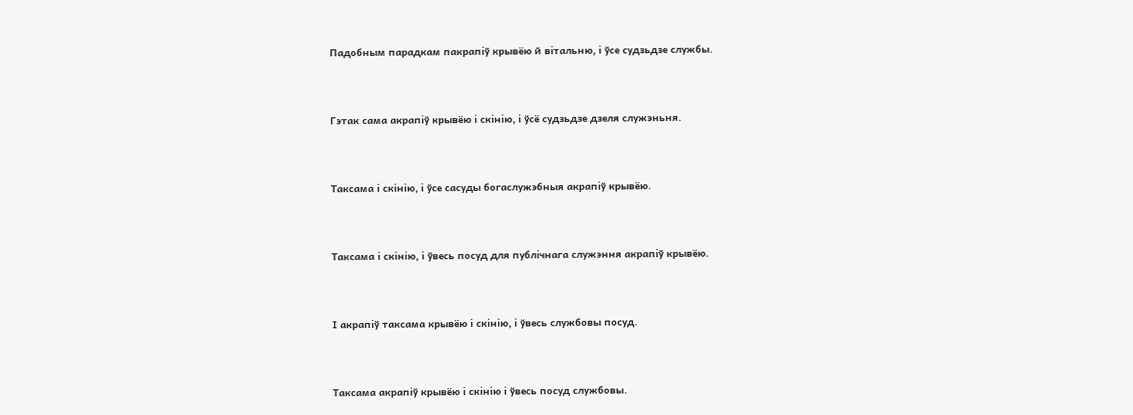Падобным парадкам пакрапіў крывёю й вітальню, і ўсе судзьдзе службы.



Гэтак сама акрапіў крывёю і скінію, і ўсё судзьдзе дзеля служэньня.



Таксама і скінію, і ўсе сасуды богаслужэбныя акрапіў крывёю.



Таксама і скінію, і ўвесь посуд для публічнага служэння акрапіў крывёю.



І акрапіў таксама крывёю і скінію, і ўвесь службовы посуд.



Таксама акрапіў крывёю і скінію і ўвесь посуд службовы.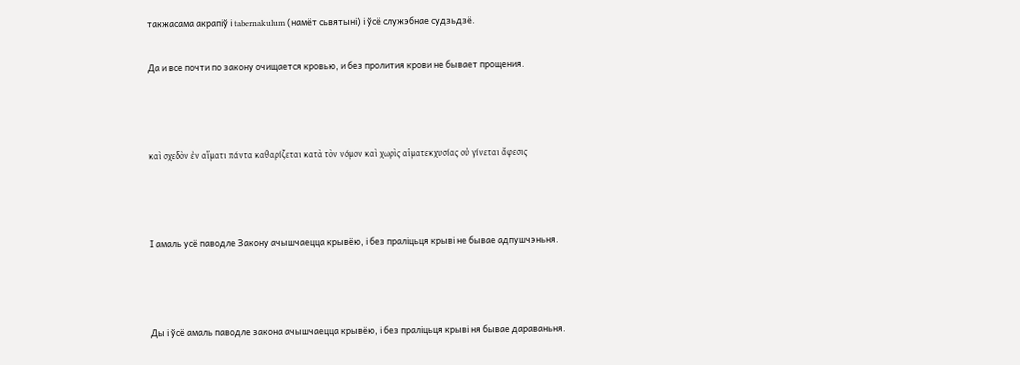такжасама акрапіў і tabernakulum (намёт сьвятыні) і ўсё служэбнае судзьдзё.

Да и все почти по закону очищается кровью, и без пролития крови не бывает прощения.



καὶ σχεδὸν ἐν αἵματι πάντα καθαρίζεται κατὰ τὸν νόμον καὶ χωρὶς αἱματεκχυσίας οὐ γίνεται ἄφεσις



І амаль усё паводле Закону ачышчаецца крывёю, і без праліцьця крыві не бывае адпушчэньня.



Ды і ўсё амаль паводле закона ачышчаецца крывёю, і без праліцьця крыві ня бывае дараваньня.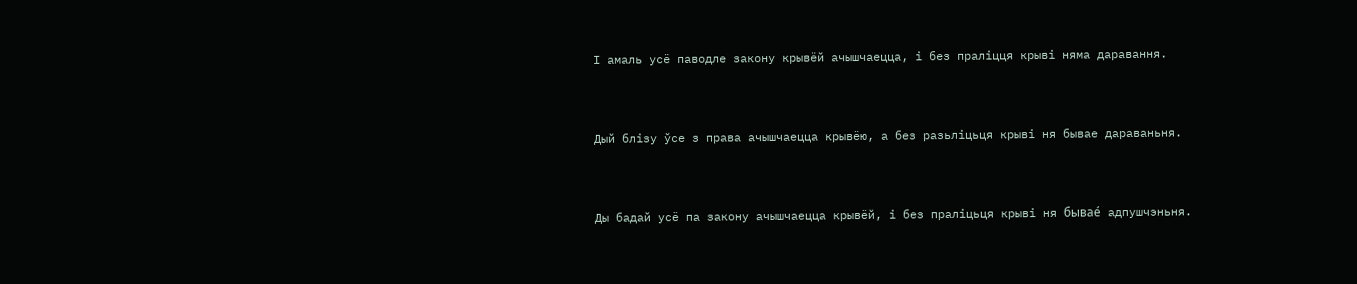І амаль усё паводле закону крывёй ачышчаецца, і без праліцця крыві няма даравання.



Дый блізу ўсе з права ачышчаецца крывёю, а без разьліцьця крыві ня бывае дараваньня.



Ды бадай усё па закону ачышчаецца крывёй, і без праліцьця крыві ня бывае́ адпушчэньня.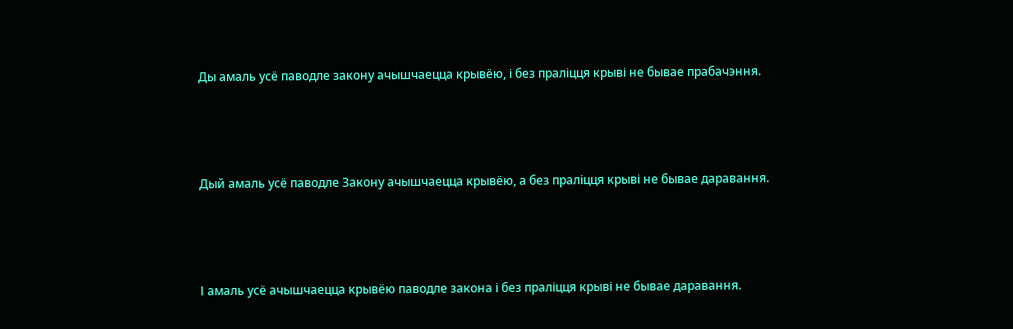Ды амаль усё паводле закону ачышчаецца крывёю, і без праліцця крыві не бывае прабачэння.



Дый амаль усё паводле Закону ачышчаецца крывёю, а без праліцця крыві не бывае даравання.



І амаль усё ачышчаецца крывёю паводле закона і без праліцця крыві не бывае даравання.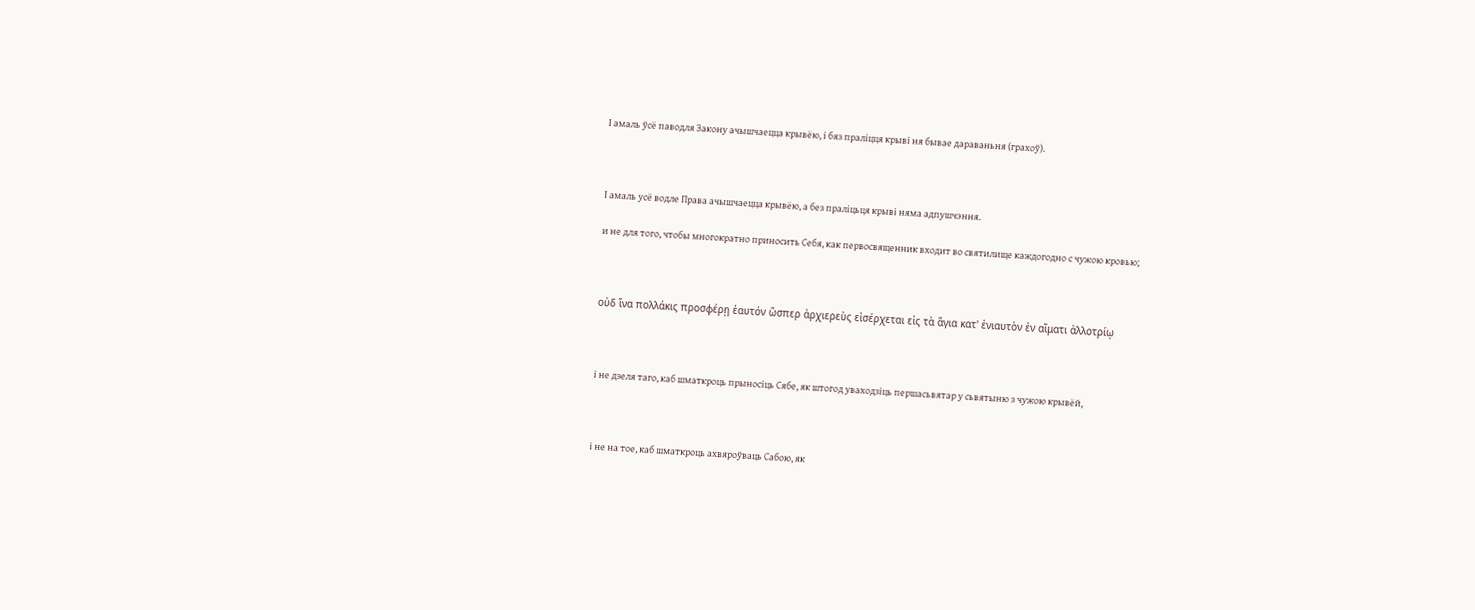І амаль ўсё паводля Закону ачышчаецца крывёю, і бяз праліцця крыві ня бывае дараваньня (грахоў).



І амаль усё водле Права ачышчаецца крывёю, а без праліцьця крыві няма адпушчэння.

и не для того, чтобы многократно приносить Себя, как первосвященник входит во святилище каждогодно с чужою кровью;



οὐδ ἵνα πολλάκις προσφέρῃ ἑαυτόν ὥσπερ ἀρχιερεὺς εἰσέρχεται εἰς τὰ ἅγια κατ' ἐνιαυτὸν ἐν αἵματι ἀλλοτρίῳ



і не дзеля таго, каб шматкроць прыносіць Сябе, як штогод уваходзіць першасьвятар у сьвятыню з чужою крывёй,



і не на тое, каб шматкроць ахвяроўваць Сабою, як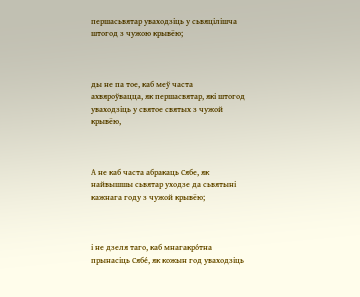першасьвятар уваходзіць у сьвяцілішча штогод з чужою крывёю;



ды не па тое, каб меў часта ахвяроўвацца, як першасвятар, які штогод уваходзіць у святое святых з чужой крывёю,



А не каб часта абракаць Сябе, як найвышшы сьвятар уходзе да сьвятыні кажнага году з чужой крывёю;



і не дзеля таго, каб мнагакро́тна прынасіць Сябе́, як кожын год уваходзіць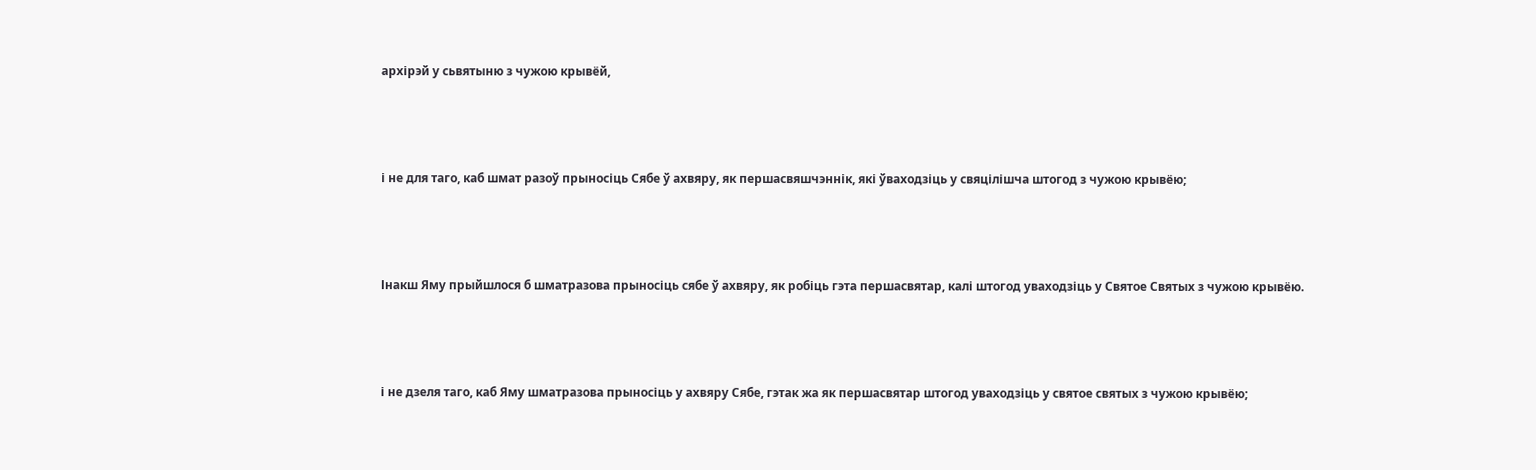архірэй у сьвятыню з чужою крывёй,



і не для таго, каб шмат разоў прыносіць Сябе ў ахвяру, як першасвяшчэннік, які ўваходзіць у свяцілішча штогод з чужою крывёю;



Інакш Яму прыйшлося б шматразова прыносіць сябе ў ахвяру, як робіць гэта першасвятар, калі штогод уваходзіць у Святое Святых з чужою крывёю.



і не дзеля таго, каб Яму шматразова прыносіць у ахвяру Сябе, гэтак жа як першасвятар штогод уваходзіць у святое святых з чужою крывёю;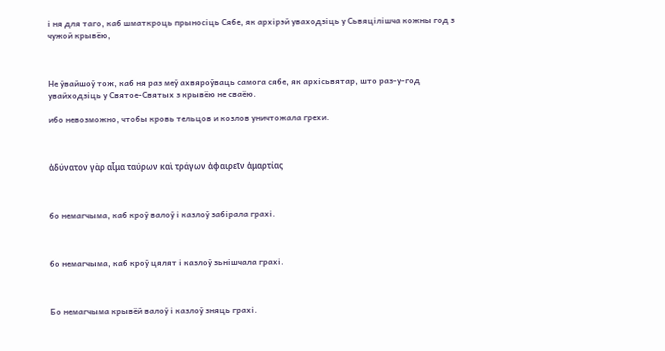і ня для таго, каб шматкроць прыносіць Сябе, як архірэй уваходзіць у Сьвяцілішча кожны год з чужой крывёю,



Не ўвайшоў тож, каб ня раз меў ахвяроўваць самога сябе, як архісьвятар, што раз-у-год увайходзіць у Святое-Святых з крывёю не сваёю.

ибо невозможно, чтобы кровь тельцов и козлов уничтожала грехи.



ἀδύνατον γὰρ αἷμα ταύρων καὶ τράγων ἀφαιρεῖν ἁμαρτίας



бо немагчыма, каб кроў валоў і казлоў забірала грахі.



бо немагчыма, каб кроў цялят і казлоў зьнішчала грахі.



Бо немагчыма крывёй валоў і казлоў зняць грахі.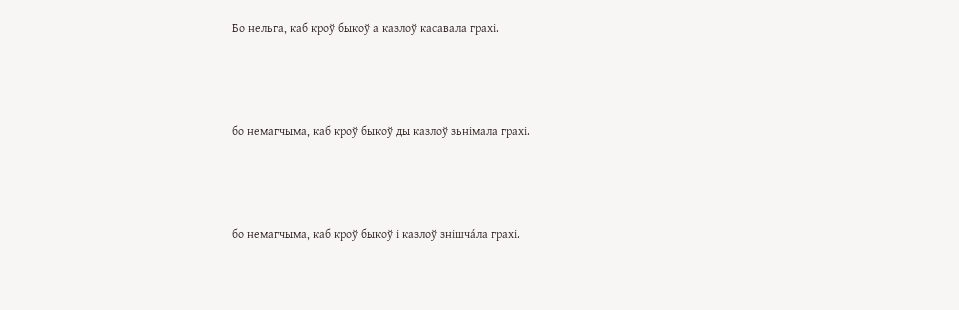Бо нельга, каб кроў быкоў а казлоў касавала грахі.



бо немагчыма, каб кроў быкоў ды казлоў зьнімала грахі.



бо немагчыма, каб кроў быкоў і казлоў знішча́ла грахі.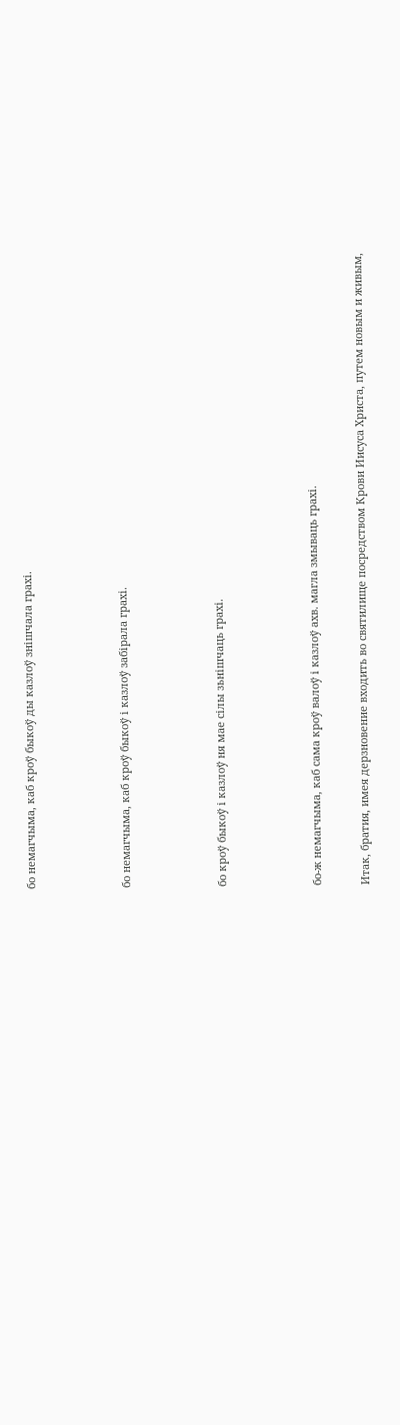бо немагчыма, каб кроў быкоў ды казлоў знішчала грахі.



бо немагчыма, каб кроў быкоў і казлоў забірала грахі.



бо кроў быкоў і казлоў ня мае сілы зьнішчаць грахі.



бо-ж немагчыма, каб сама кроў валоў і казлоў ахв. магла змываць грахі.

Итак, братия, имея дерзновение входить во святилище посредством Крови Иисуса Христа, путем новым и живым,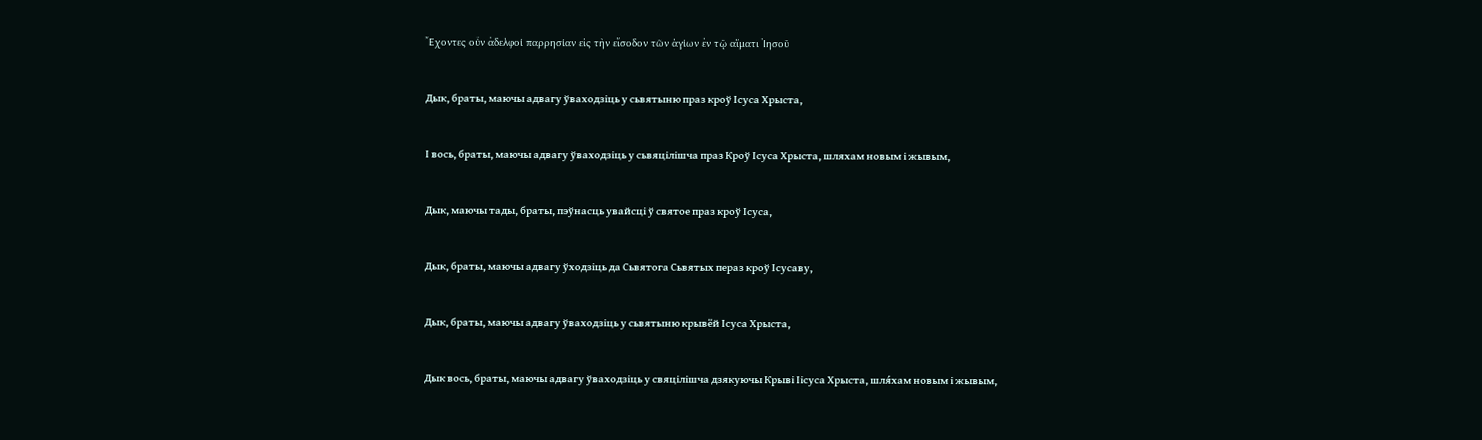Ἔχοντες οὖν ἀδελφοί παρρησίαν εἰς τὴν εἴσοδον τῶν ἁγίων ἐν τῷ αἵματι Ἰησοῦ



Дык, браты, маючы адвагу ўваходзіць у сьвятыню праз кроў Ісуса Хрыста,



І вось, браты, маючы адвагу ўваходзіць у сьвяцілішча праз Кроў Ісуса Хрыста, шляхам новым і жывым,



Дык, маючы тады, браты, пэўнасць увайсці ў святое праз кроў Ісуса,



Дык, браты, маючы адвагу ўходзіць да Сьвятога Сьвятых пераз кроў Ісусаву,



Дык, браты, маючы адвагу ўваходзіць у сьвятыню крывёй Ісуса Хрыста,



Дык вось, браты, маючы адвагу ўваходзіць у свяцілішча дзякуючы Крыві Іісуса Хрыста, шля́хам новым і жывым,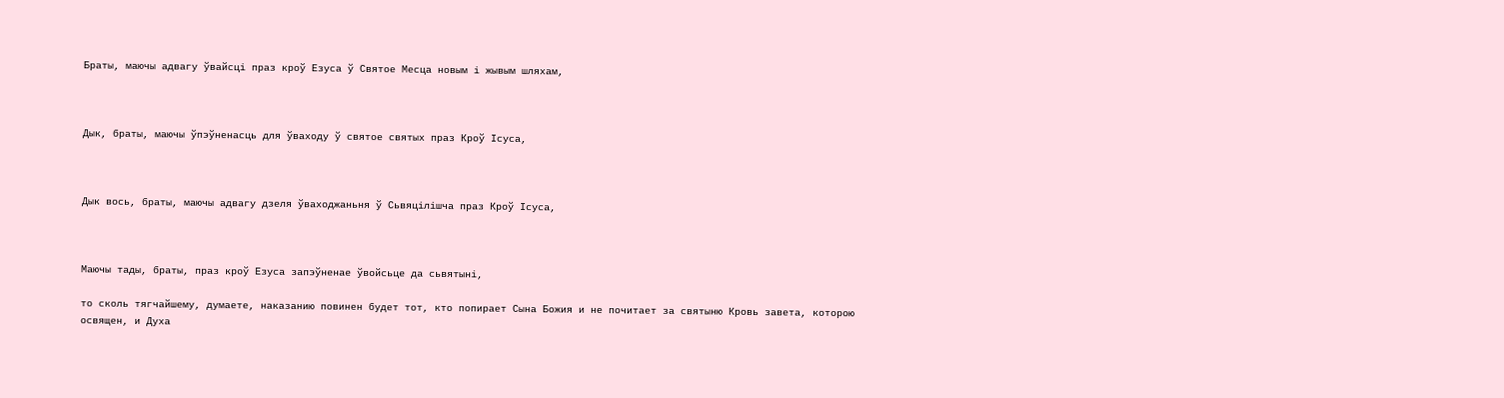Браты, маючы адвагу ўвайсці праз кроў Езуса ў Святое Месца новым і жывым шляхам,



Дык, браты, маючы ўпэўненасць для ўваходу ў святое святых праз Кроў Ісуса,



Дык вось, браты, маючы адвагу дзеля ўваходжаньня ў Сьвяцілішча праз Кроў Ісуса,



Маючы тады, браты, праз кроў Езуса запэўненае ўвойсьце да сьвятыні,

то сколь тягчайшему, думаете, наказанию повинен будет тот, кто попирает Сына Божия и не почитает за святыню Кровь завета, которою освящен, и Духа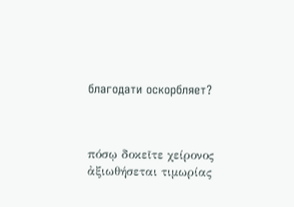благодати оскорбляет?



πόσῳ δοκεῖτε χείρονος ἀξιωθήσεται τιμωρίας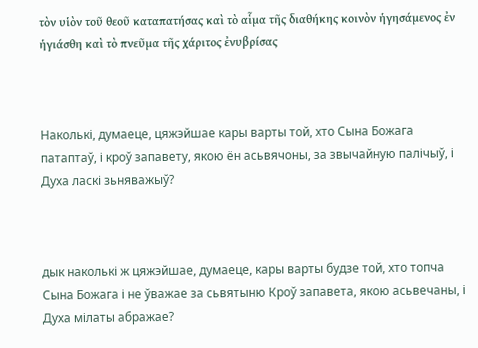τὸν υἱὸν τοῦ θεοῦ καταπατήσας καὶ τὸ αἷμα τῆς διαθήκης κοινὸν ἡγησάμενος ἐν ἡγιάσθη καὶ τὸ πνεῦμα τῆς χάριτος ἐνυβρίσας



Наколькі, думаеце, цяжэйшае кары варты той, хто Сына Божага патаптаў, і кроў запавету, якою ён асьвячоны, за звычайную палічыў, і Духа ласкі зьняважыў?



дык наколькі ж цяжэйшае, думаеце, кары варты будзе той, хто топча Сына Божага і не ўважае за сьвятыню Кроў запавета, якою асьвечаны, і Духа мілаты абражае?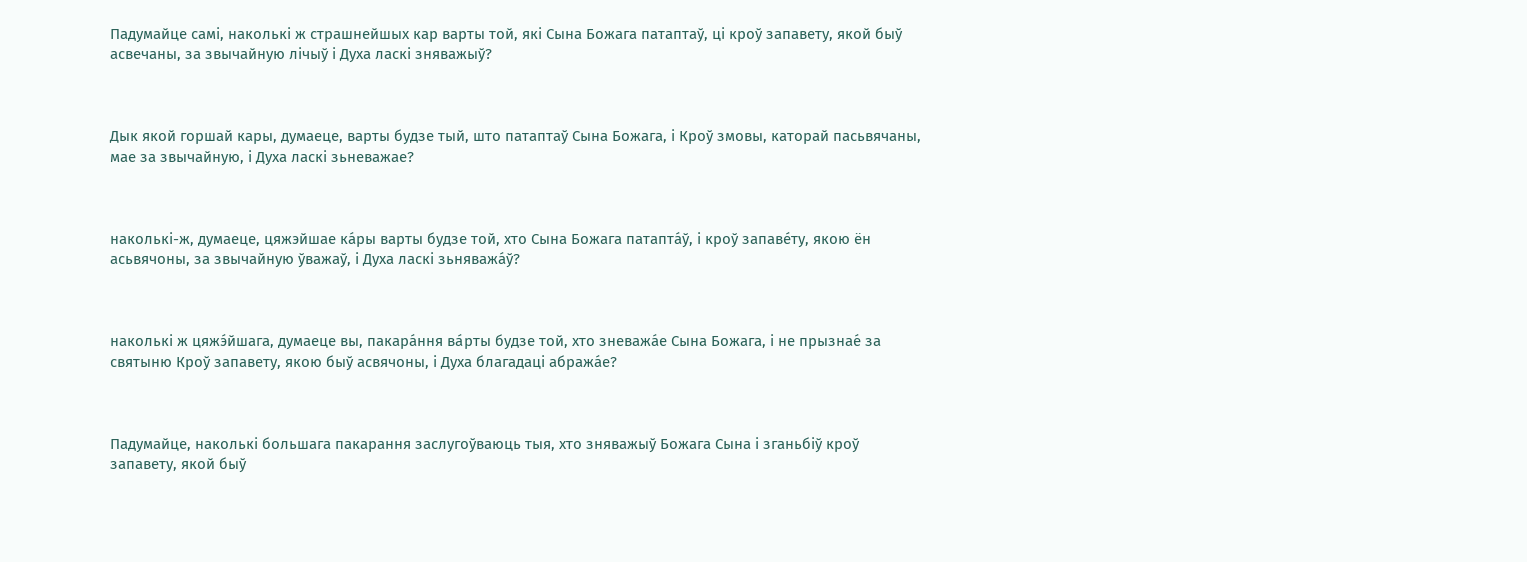Падумайце самі, наколькі ж страшнейшых кар варты той, які Сына Божага патаптаў, ці кроў запавету, якой быў асвечаны, за звычайную лічыў і Духа ласкі зняважыў?



Дык якой горшай кары, думаеце, варты будзе тый, што патаптаў Сына Божага, і Кроў змовы, каторай пасьвячаны, мае за звычайную, і Духа ласкі зьневажае?



наколькі-ж, думаеце, цяжэйшае ка́ры варты будзе той, хто Сына Божага патапта́ў, і кроў запаве́ту, якою ён асьвячоны, за звычайную ўважаў, і Духа ласкі зьняважа́ў?



наколькі ж цяжэ́йшага, думаеце вы, пакара́ння ва́рты будзе той, хто зневажа́е Сына Божага, і не прызнае́ за святыню Кроў запавету, якою быў асвячоны, і Духа благадаці абража́е?



Падумайце, наколькі большага пакарання заслугоўваюць тыя, хто зняважыў Божага Сына і зганьбіў кроў запавету, якой быў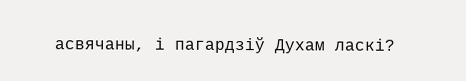асвячаны, і пагардзіў Духам ласкі?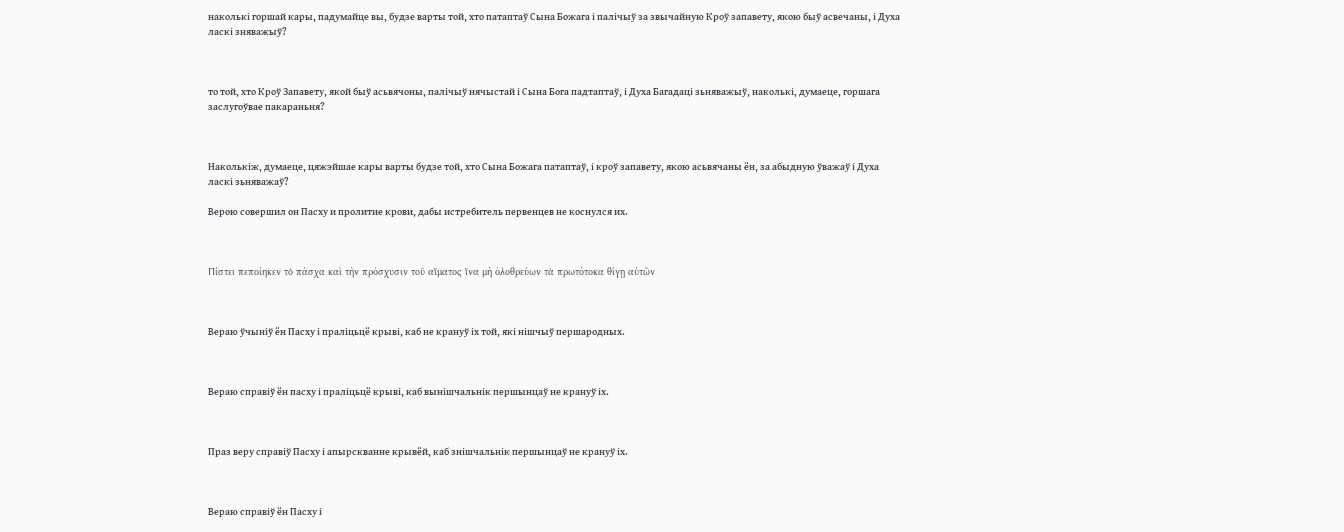наколькі горшай кары, падумайце вы, будзе варты той, хто патаптаў Сына Божага і палічыў за звычайную Кроў запавету, якою быў асвечаны, і Духа ласкі зняважыў?



то той, хто Кроў Запавету, якой быў асьвячоны, палічыў нячыстай і Сына Бога падтаптаў, і Духа Багадаці зьняважыў, наколькі, думаеце, горшага заслугоўвае пакараньня?



Наколькіж, думаеце, цяжэйшае кары варты будзе той, хто Сына Божага патаптаў, і кроў запавету, якою асьвячаны ён, за абыдную ўважаў і Духа ласкі зьняважаў?

Верою совершил он Пасху и пролитие крови, дабы истребитель первенцев не коснулся их.



Πίστει πεποίηκεν τὸ πάσχα καὶ τὴν πρόσχυσιν τοῦ αἵματος ἵνα μὴ ὀλοθρεύων τὰ πρωτότοκα θίγῃ αὐτῶν



Вераю ўчыніў ён Пасху і праліцьцё крыві, каб не крануў іх той, які нішчыў першародных.



Вераю справіў ён пасху і праліцьцё крыві, каб вынішчальнік першынцаў не крануў іх.



Праз веру справіў Пасху і апырскванне крывёй, каб знішчальнік першынцаў не крануў іх.



Вераю справіў ён Пасху і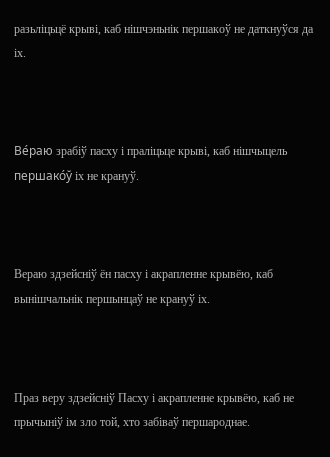разьліцьцё крыві, каб нішчэньнік першакоў не даткнуўся да іх.



Ве́раю зрабіў пасху і праліцьце крыві, каб нішчыцель першако́ў іх не крануў.



Вераю здзейсніў ён пасху і акрапленне крывёю, каб вынішчальнік першынцаў не крануў іх.



Праз веру здзейсніў Пасху і акрапленне крывёю, каб не прычыніў ім зло той, хто забіваў першароднае.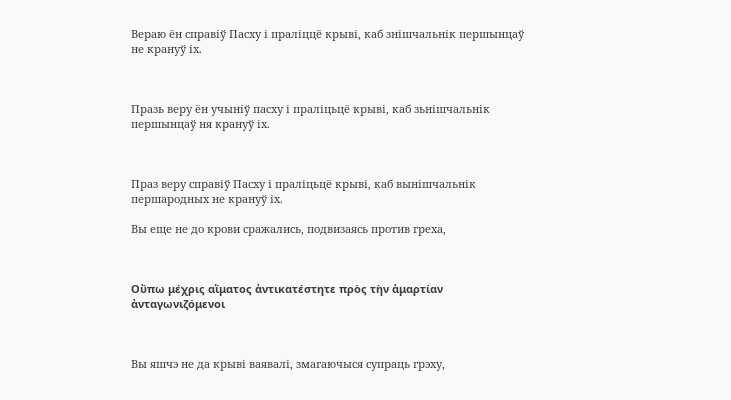Вераю ён справіў Пасху і праліццё крыві, каб знішчальнік першынцаў не крануў іх.



Празь веру ён учыніў пасху і праліцьцё крыві, каб зьнішчальнік першынцаў ня крануў іх.



Праз веру справіў Пасху і праліцьцё крыві, каб вынішчальнік першародных не крануў іх.

Вы еще не до крови сражались, подвизаясь против греха,



Οὔπω μέχρις αἵματος ἀντικατέστητε πρὸς τὴν ἁμαρτίαν ἀνταγωνιζόμενοι



Вы яшчэ не да крыві ваявалі, змагаючыся супраць грэху,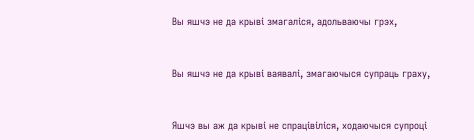Вы яшчэ не да крыві змагаліся, адольваючы грэх,



Вы яшчэ не да крыві ваявалі, змагаючыся супраць граху,



Яшчэ вы аж да крыві не спрацівіліся, ходаючыся супроці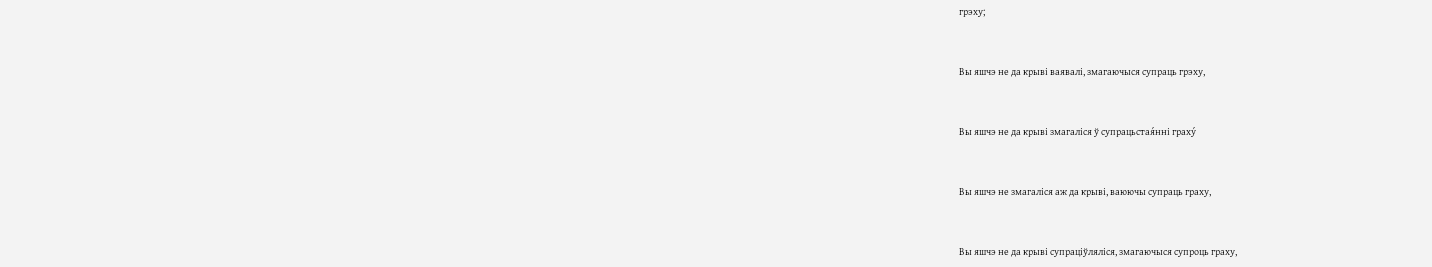грэху;



Вы яшчэ не да крыві ваявалі, змагаючыся супраць грэху,



Вы яшчэ не да крыві змагаліся ў супрацьстая́нні граху́



Вы яшчэ не змагаліся аж да крыві, ваюючы супраць граху,



Вы яшчэ не да крыві супраціўляліся, змагаючыся супроць граху,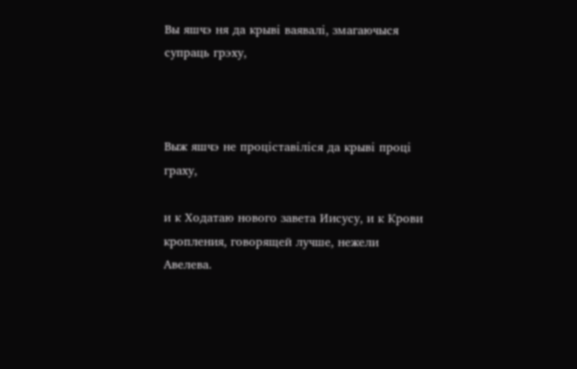Вы яшчэ ня да крыві ваявалі, змагаючыся супраць грэху,



Выж яшчэ не проціставіліся да крыві проці граху,

и к Ходатаю нового завета Иисусу, и к Крови кропления, говорящей лучше, нежели Авелева.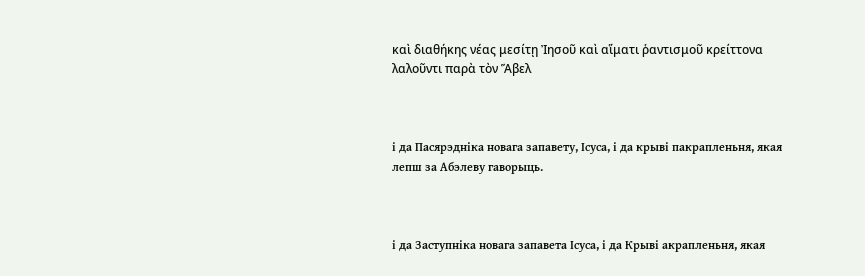καὶ διαθήκης νέας μεσίτῃ Ἰησοῦ καὶ αἵματι ῥαντισμοῦ κρείττονα λαλοῦντι παρὰ τὸν Ἅβελ



і да Пасярэдніка новага запавету, Ісуса, і да крыві пакрапленьня, якая лепш за Абэлеву гаворыць.



і да Заступніка новага запавета Ісуса, і да Крыві акрапленьня, якая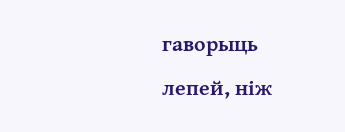гаворыць лепей, ніж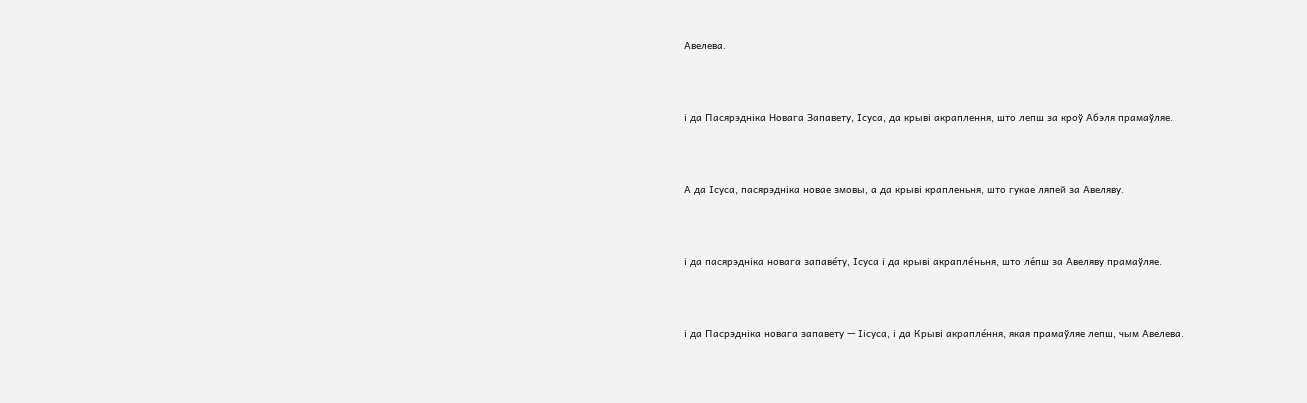Авелева.



і да Пасярэдніка Новага Запавету, Ісуса, да крыві акраплення, што лепш за кроў Абэля прамаўляе.



А да Ісуса, пасярэдніка новае змовы, а да крыві крапленьня, што гукае ляпей за Авеляву.



і да пасярэдніка новага запаве́ту, Ісуса і да крыві акрапле́ньня, што ле́пш за Авеляву прамаўляе.



і да Пасрэдніка новага запавету — Іісуса, і да Крыві акрапле́ння, якая прамаўляе лепш, чым Авелева.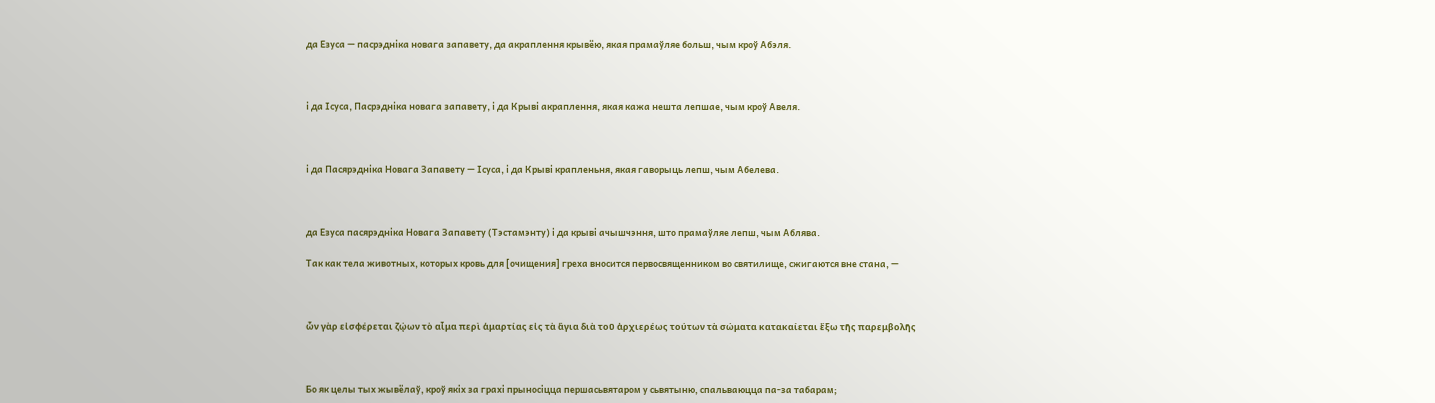да Езуса — пасрэдніка новага запавету, да акраплення крывёю, якая прамаўляе больш, чым кроў Абэля.



і да Ісуса, Пасрэдніка новага запавету, і да Крыві акраплення, якая кажа нешта лепшае, чым кроў Авеля.



і да Пасярэдніка Новага Запавету — Ісуса, і да Крыві крапленьня, якая гаворыць лепш, чым Абелева.



да Езуса пасярэдніка Новага Запавету (Тэстамэнту) і да крыві ачышчэння, што прамаўляе лепш, чым Аблява.

Так как тела животных, которых кровь для [очищения] греха вносится первосвященником во святилище, сжигаются вне стана, —



ὧν γὰρ εἰσφέρεται ζῴων τὸ αἷμα περὶ ἁμαρτίας εἰς τὰ ἅγια διὰ τοῦ ἀρχιερέως τούτων τὰ σώματα κατακαίεται ἔξω τῆς παρεμβολῆς



Бо як целы тых жывёлаў, кроў якіх за грахі прыносіцца першасьвятаром у сьвятыню, спальваюцца па-за табарам;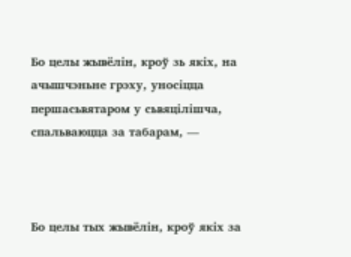Бо целы жывёлін, кроў зь якіх, на ачышчэньне грэху, уносіцца першасьвятаром у сьвяцілішча, спальваюцца за табарам, —



Бо целы тых жывёлін, кроў якіх за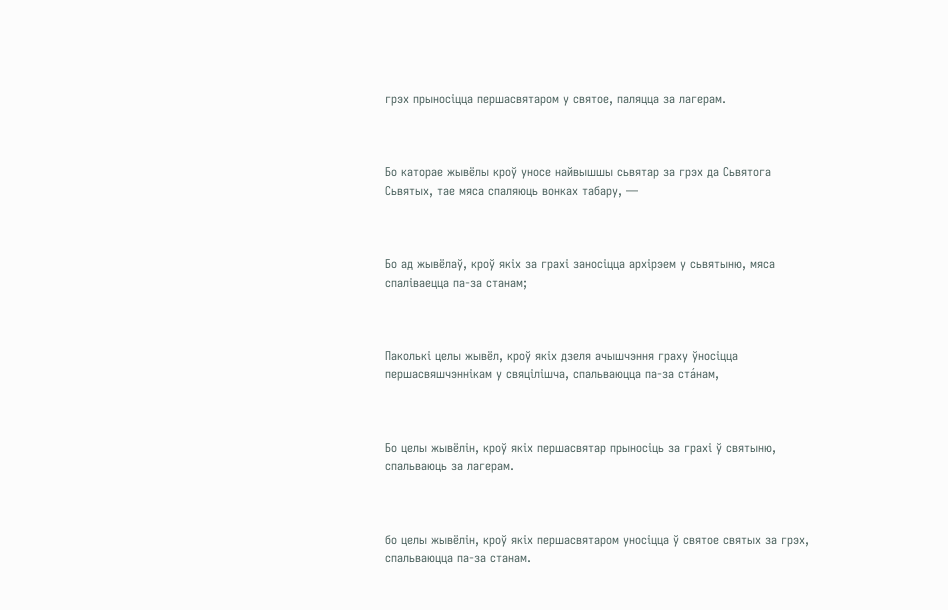грэх прыносіцца першасвятаром у святое, паляцца за лагерам.



Бо каторае жывёлы кроў уносе найвышшы сьвятар за грэх да Сьвятога Сьвятых, тае мяса спаляюць вонках табару, —



Бо ад жывёлаў, кроў якіх за грахі заносіцца архірэем у сьвятыню, мяса спаліваецца па-за станам;



Паколькі целы жывёл, кроў якіх дзеля ачышчэння граху ўносіцца першасвяшчэннікам у свяцілішча, спальваюцца па-за ста́нам,



Бо целы жывёлін, кроў якіх першасвятар прыносіць за грахі ў святыню, спальваюць за лагерам.



бо целы жывёлін, кроў якіх першасвятаром уносіцца ў святое святых за грэх, спальваюцца па-за станам.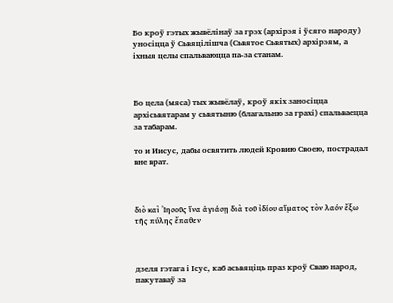Бо кроў гэтых жывёлінаў за грэх (архірэя і ўсяго народу) уносіцца ў Сьвяцілішча (Сьвятое Сьвятых) архірэям, а іхныя целы спальваюцца па-за станам.



Бо цела (мяса) тых жывёлаў, кроў якіх заносіцца архісьвятарам у сьвятыню (благальню за грахі) спальваецца за табарам.

то и Иисус, дабы освятить людей Кровию Своею, пострадал вне врат.



διὸ καὶ Ἰησοῦς ἵνα ἁγιάσῃ διὰ τοῦ ἰδίου αἵματος τὸν λαόν ἔξω τῆς πύλης ἔπαθεν



дзеля гэтага і Ісус, каб асьвяціць праз кроў Сваю народ, пакутаваў за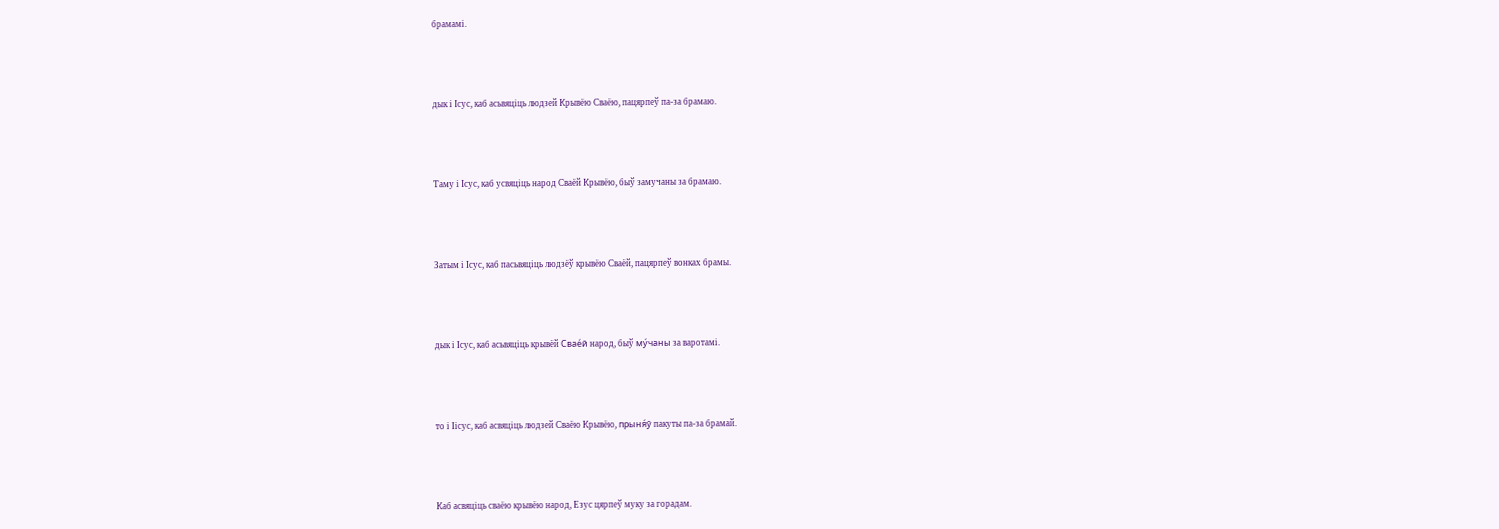брамамі.



дык і Ісус, каб асьвяціць людзей Крывёю Сваёю, пацярпеў па-за брамаю.



Таму і Ісус, каб усвяціць народ Сваёй Крывёю, быў замучаны за брамаю.



Затым і Ісус, каб пасьвяціць людзёў крывёю Сваёй, пацярпеў вонках брамы.



дык і Ісус, каб асьвяціць крывёй Свае́й народ, быў му́чаны за варотамі.



то і Іісус, каб асвяціць людзей Сваёю Крывёю, прыня́ў пакуты па-за брамай.



Каб асвяціць сваёю крывёю народ, Езус цярпеў муку за горадам.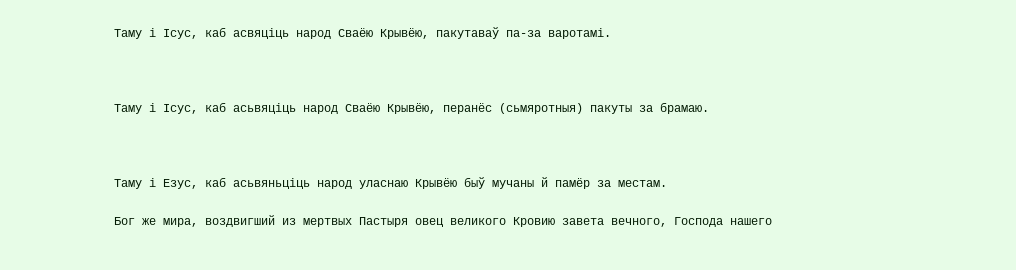Таму і Ісус, каб асвяціць народ Сваёю Крывёю, пакутаваў па-за варотамі.



Таму і Ісус, каб асьвяціць народ Сваёю Крывёю, перанёс (сьмяротныя) пакуты за брамаю.



Таму і Езус, каб асьвяньціць народ уласнаю Крывёю быў мучаны й памёр за местам.

Бог же мира, воздвигший из мертвых Пастыря овец великого Кровию завета вечного, Господа нашего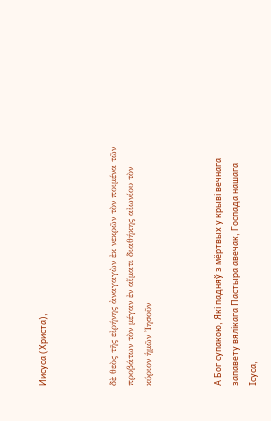Иисуса (Христа),



δὲ θεὸς τῆς εἰρήνης ἀναγαγὼν ἐκ νεκρῶν τὸν ποιμένα τῶν προβάτων τὸν μέγαν ἐν αἵματι διαθήκης αἰωνίου τὸν κύριον ἡμῶν Ἰησοῦν



А Бог супакою, Які падняў з мёртвых у крыві вечнага запавету вялікага Пастыра авечак, Госпада нашага Ісуса,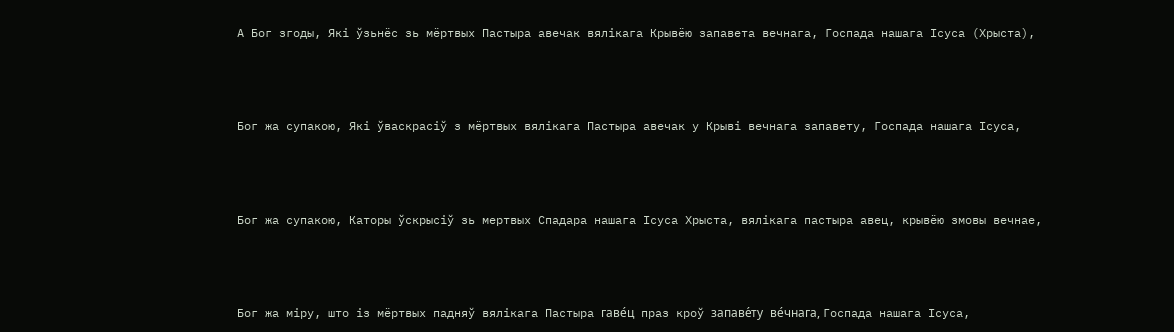А Бог згоды, Які ўзьнёс зь мёртвых Пастыра авечак вялікага Крывёю запавета вечнага, Госпада нашага Ісуса (Хрыста),



Бог жа супакою, Які ўваскрасіў з мёртвых вялікага Пастыра авечак у Крыві вечнага запавету, Госпада нашага Ісуса,



Бог жа супакою, Каторы ўскрысіў зь мертвых Спадара нашага Ісуса Хрыста, вялікага пастыра авец, крывёю змовы вечнае,



Бог жа міру, што із мёртвых падняў вялікага Пастыра гаве́ц праз кроў запаве́ту ве́чнага, Госпада нашага Ісуса,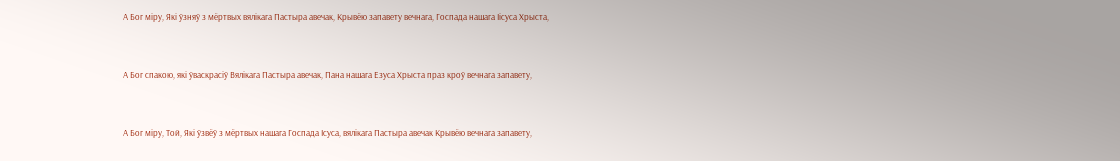А Бог міру, Які ўзняў з мёртвых вялікага Пастыра авечак, Крывёю запавету вечнага, Госпада нашага Іісуса Хрыста,



А Бог спакою, які ўваскрасіў Вялікага Пастыра авечак, Пана нашага Езуса Хрыста праз кроў вечнага запавету,



А Бог міру, Той, Які ўзвёў з мёртвых нашага Госпада Ісуса, вялікага Пастыра авечак Крывёю вечнага запавету,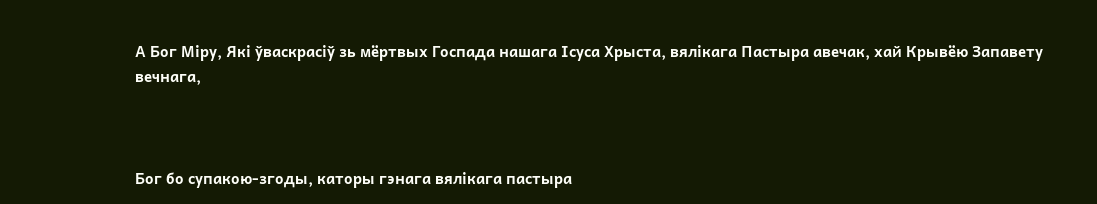А Бог Міру, Які ўваскрасіў зь мёртвых Госпада нашага Ісуса Хрыста, вялікага Пастыра авечак, хай Крывёю Запавету вечнага,



Бог бо супакою-згоды, каторы гэнага вялікага пастыра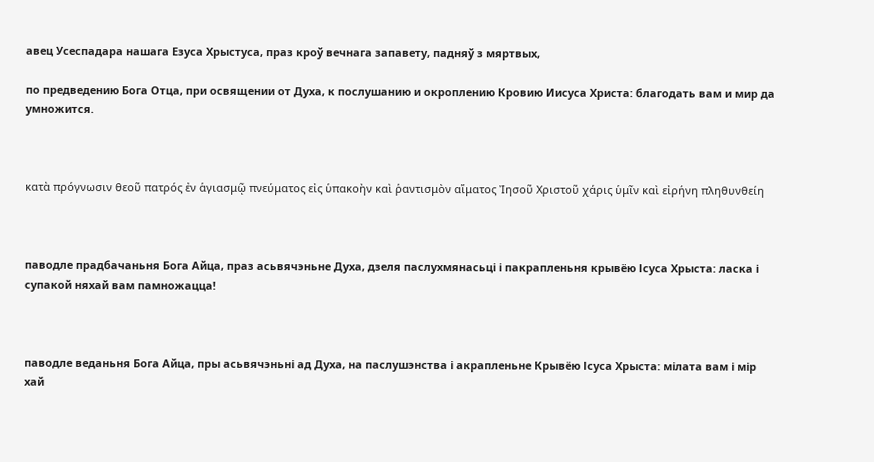авец Усеспадара нашага Езуса Хрыстуса, праз кроў вечнага запавету, падняў з мяртвых,

по предведению Бога Отца, при освящении от Духа, к послушанию и окроплению Кровию Иисуса Христа: благодать вам и мир да умножится.



κατὰ πρόγνωσιν θεοῦ πατρός ἐν ἁγιασμῷ πνεύματος εἰς ὑπακοὴν καὶ ῥαντισμὸν αἵματος Ἰησοῦ Χριστοῦ χάρις ὑμῖν καὶ εἰρήνη πληθυνθείη



паводле прадбачаньня Бога Айца, праз асьвячэньне Духа, дзеля паслухмянасьці і пакрапленьня крывёю Ісуса Хрыста: ласка і супакой няхай вам памножацца!



паводле веданьня Бога Айца, пры асьвячэньні ад Духа, на паслушэнства і акрапленьне Крывёю Ісуса Хрыста: мілата вам і мір хай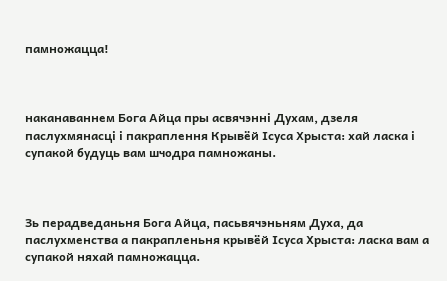памножацца!



наканаваннем Бога Айца пры асвячэнні Духам, дзеля паслухмянасці і пакраплення Крывёй Ісуса Хрыста: хай ласка і супакой будуць вам шчодра памножаны.



Зь перадведаньня Бога Айца, пасьвячэньням Духа, да паслухменства а пакрапленьня крывёй Ісуса Хрыста: ласка вам а супакой няхай памножацца.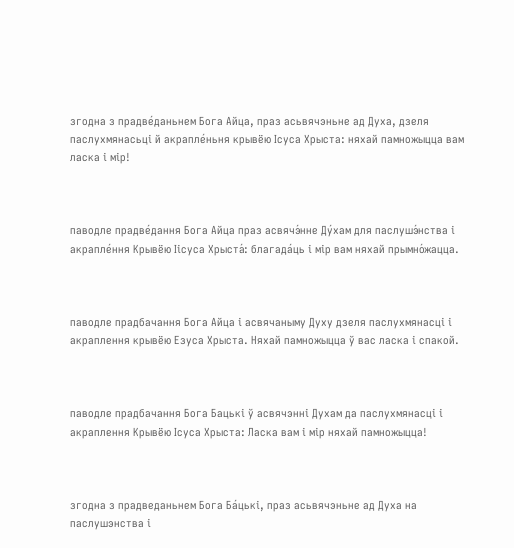згодна з прадве́даньнем Бога Айца, праз асьвячэньне ад Духа, дзеля паслухмянасьці й акрапле́ньня крывёю Ісуса Хрыста: няхай памножыцца вам ласка і мір!



паводле прадве́дання Бога Айца праз асвячэ́нне Ду́хам для паслушэ́нства і акрапле́ння Крывёю Іісуса Хрыста́: благада́ць і мір вам няхай прымно́жацца.



паводле прадбачання Бога Айца і асвячаныму Духу дзеля паслухмянасці і акраплення крывёю Езуса Хрыста. Няхай памножыцца ў вас ласка і спакой.



паводле прадбачання Бога Бацькі ў асвячэнні Духам да паслухмянасці і акраплення Крывёю Ісуса Хрыста: Ласка вам і мір няхай памножыцца!



згодна з прадведаньнем Бога Ба́цькі, праз асьвячэньне ад Духа на паслушэнства і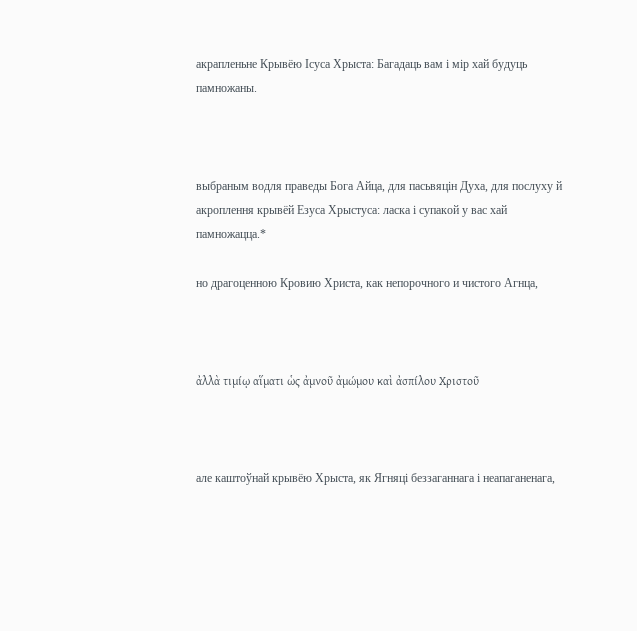акрапленьне Крывёю Ісуса Хрыста: Багадаць вам і мір хай будуць памножаны.



выбраным водля праведы Бога Айца, для пасьвяцін Духа, для послуху й акроплення крывёй Езуса Хрыстуса: ласка і супакой у вас хай памножацца.*

но драгоценною Кровию Христа, как непорочного и чистого Агнца,



ἀλλὰ τιμίῳ αἵματι ὡς ἀμνοῦ ἀμώμου καὶ ἀσπίλου Χριστοῦ



але каштоўнай крывёю Хрыста, як Ягняці беззаганнага і неапаганенага,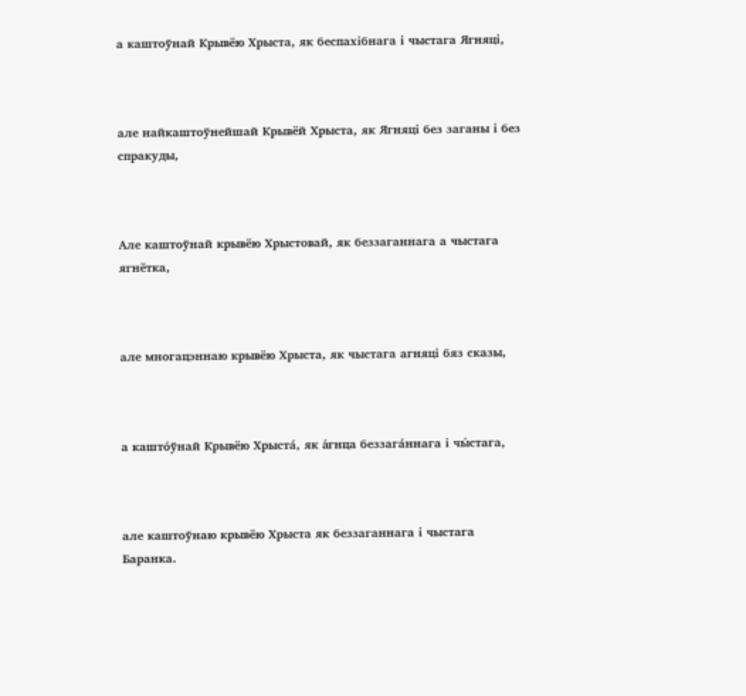а каштоўнай Крывёю Хрыста, як беспахібнага і чыстага Ягняці,



але найкаштоўнейшай Крывёй Хрыста, як Ягняці без заганы і без спракуды,



Але каштоўнай крывёю Хрыстовай, як беззаганнага а чыстага ягнётка,



але многацэннаю крывёю Хрыста, як чыстага агняці бяз сказы,



а кашто́ўнай Крывёю Хрыста́, як а́гнца беззага́ннага і чы́стага,



але каштоўнаю крывёю Хрыста як беззаганнага і чыстага Баранка.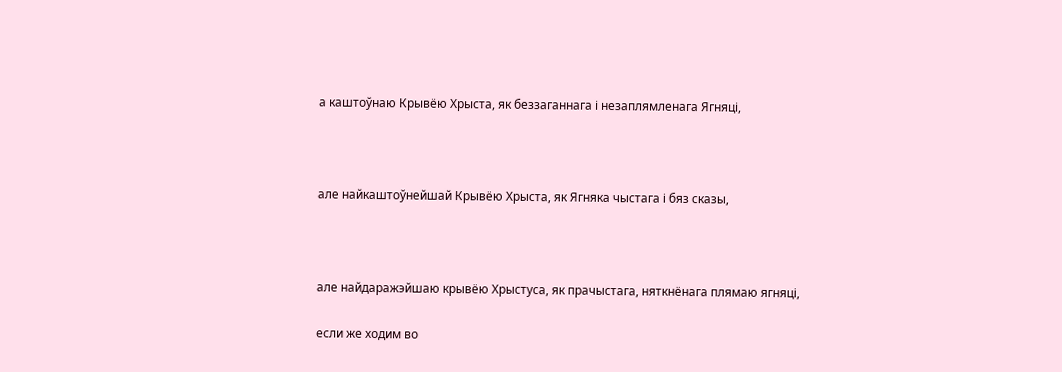а каштоўнаю Крывёю Хрыста, як беззаганнага і незаплямленага Ягняці,



але найкаштоўнейшай Крывёю Хрыста, як Ягняка чыстага і бяз сказы,



але найдаражэйшаю крывёю Хрыстуса, як прачыстага, няткнёнага плямаю ягняці,

если же ходим во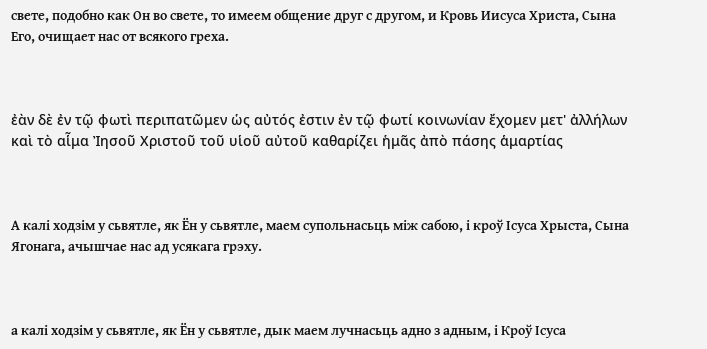свете, подобно как Он во свете, то имеем общение друг с другом, и Кровь Иисуса Христа, Сына Его, очищает нас от всякого греха.



ἐὰν δὲ ἐν τῷ φωτὶ περιπατῶμεν ὡς αὐτός ἐστιν ἐν τῷ φωτί κοινωνίαν ἔχομεν μετ' ἀλλήλων καὶ τὸ αἷμα Ἰησοῦ Χριστοῦ τοῦ υἱοῦ αὐτοῦ καθαρίζει ἡμᾶς ἀπὸ πάσης ἁμαρτίας



А калі ходзім у сьвятле, як Ён у сьвятле, маем супольнасьць між сабою, і кроў Ісуса Хрыста, Сына Ягонага, ачышчае нас ад усякага грэху.



а калі ходзім у сьвятле, як Ён у сьвятле, дык маем лучнасьць адно з адным, і Кроў Ісуса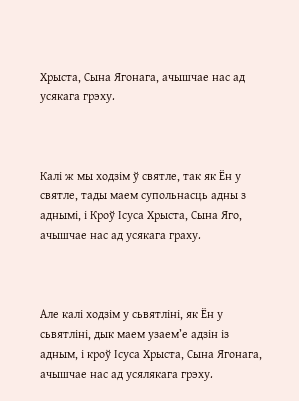Хрыста, Сына Ягонага, ачышчае нас ад усякага грэху.



Калі ж мы ходзім ў святле, так як Ён у святле, тады маем супольнасць адны з аднымі, і Кроў Ісуса Хрыста, Сына Яго, ачышчае нас ад усякага граху.



Але калі ходзім у сьвятліні, як Ён у сьвятліні, дык маем узаем’е адзін із адным, і кроў Ісуса Хрыста, Сына Ягонага, ачышчае нас ад усялякага грэху.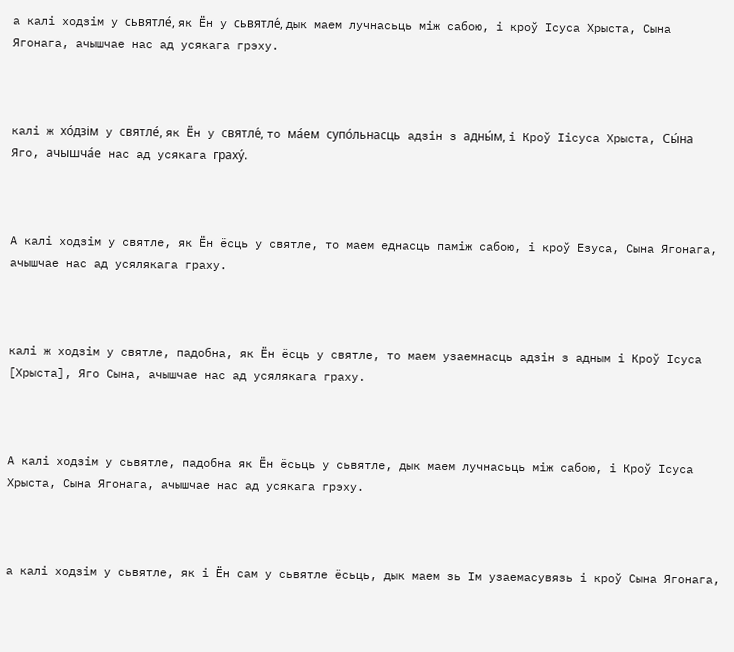а калі ходзім у сьвятле́, як Ён у сьвятле́, дык маем лучнасьць між сабою, і кроў Ісуса Хрыста, Сына Ягонага, ачышчае нас ад усякага грэху.



калі ж хо́дзім у святле́, як Ён у святле́, то ма́ем супо́льнасць адзін з адны́м, і Кроў Іісуса Хрыста, Сы́на Яго, ачышча́е нас ад усякага граху́.



А калі ходзім у святле, як Ён ёсць у святле, то маем еднасць паміж сабою, і кроў Езуса, Сына Ягонага, ачышчае нас ад усялякага граху.



калі ж ходзім у святле, падобна, як Ён ёсць у святле, то маем узаемнасць адзін з адным і Кроў Ісуса [Хрыста], Яго Сына, ачышчае нас ад усялякага граху.



А калі ходзім у сьвятле, падобна як Ён ёсьць у сьвятле, дык маем лучнасьць між сабою, і Кроў Ісуса Хрыста, Сына Ягонага, ачышчае нас ад усякага грэху.



а калі ходзім у сьвятле, як і Ён сам у сьвятле ёсьць, дык маем зь Ім узаемасувязь і кроў Сына Ягонага,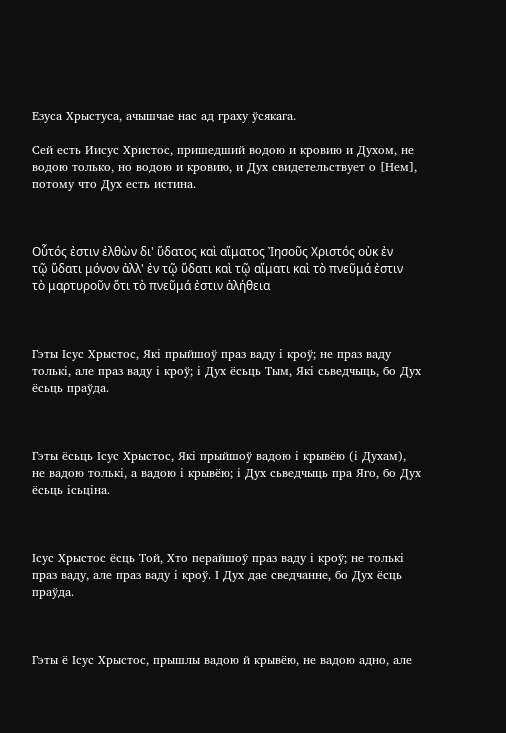Езуса Хрыстуса, ачышчае нас ад граху ўсякага.

Сей есть Иисус Христос, пришедший водою и кровию и Духом, не водою только, но водою и кровию, и Дух свидетельствует о [Нем], потому что Дух есть истина.



Οὗτός ἐστιν ἐλθὼν δι' ὕδατος καὶ αἵματος Ἰησοῦς Χριστός οὐκ ἐν τῷ ὕδατι μόνον ἀλλ' ἐν τῷ ὕδατι καὶ τῷ αἵματι καὶ τὸ πνεῦμά ἐστιν τὸ μαρτυροῦν ὅτι τὸ πνεῦμά ἐστιν ἀλήθεια



Гэты Ісус Хрыстос, Які прыйшоў праз ваду і кроў; не праз ваду толькі, але праз ваду і кроў; і Дух ёсьць Тым, Які сьведчыць, бо Дух ёсьць праўда.



Гэты ёсьць Ісус Хрыстос, Які прыйшоў вадою і крывёю (і Духам), не вадою толькі, а вадою і крывёю; і Дух сьведчыць пра Яго, бо Дух ёсьць ісьціна.



Ісус Хрыстос ёсць Той, Хто перайшоў праз ваду і кроў; не толькі праз ваду, але праз ваду і кроў. І Дух дае сведчанне, бо Дух ёсць праўда.



Гэты ё Ісус Хрыстос, прышлы вадою й крывёю, не вадою адно, але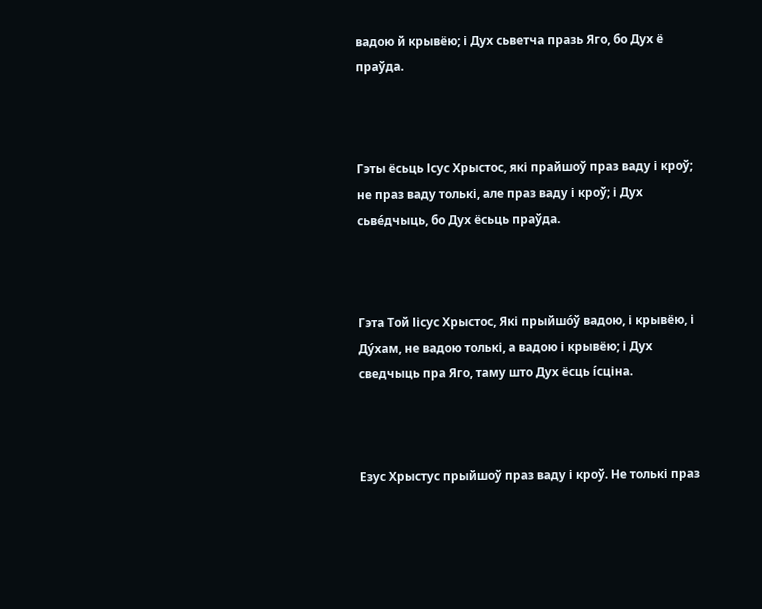вадою й крывёю; і Дух сьветча празь Яго, бо Дух ё праўда.



Гэты ёсьць Ісус Хрыстос, які прайшоў праз ваду і кроў; не праз ваду толькі, але праз ваду і кроў; і Дух сьве́дчыць, бо Дух ёсьць праўда.



Гэта Той Іісус Хрыстос, Які прыйшо́ў вадою, і крывёю, і Ду́хам, не вадою толькі, а вадою і крывёю; і Дух сведчыць пра Яго, таму што Дух ёсць íсціна.



Езус Хрыстус прыйшоў праз ваду і кроў. Не толькі праз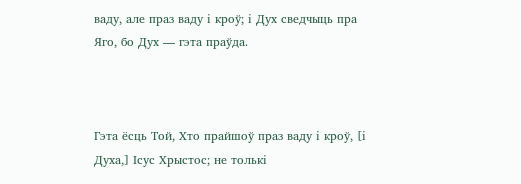ваду, але праз ваду і кроў; і Дух сведчыць пра Яго, бо Дух — гэта праўда.



Гэта ёсць Той, Хто прайшоў праз ваду і кроў, [і Духа,] Ісус Хрыстос; не толькі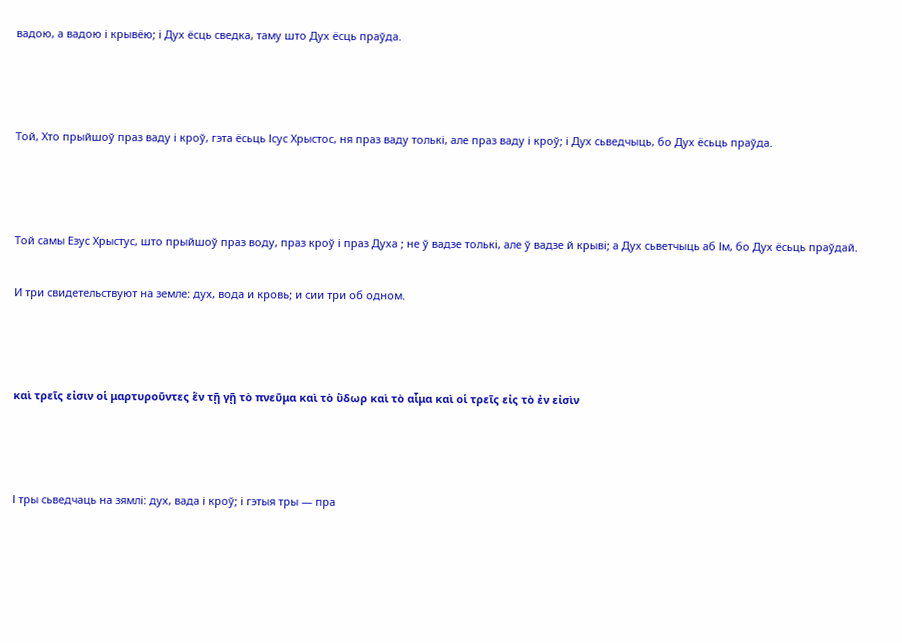вадою, а вадою і крывёю; і Дух ёсць сведка, таму што Дух ёсць праўда.



Той, Хто прыйшоў праз ваду і кроў, гэта ёсьць Ісус Хрыстос, ня праз ваду толькі, але праз ваду і кроў; і Дух сьведчыць, бо Дух ёсьць праўда.



Той самы Езус Хрыстус, што прыйшоў праз воду, праз кроў і праз Духа ; не ў вадзе толькі, але ў вадзе й крыві; а Дух сьветчыць аб Ім, бо Дух ёсьць праўдай.

И три свидетельствуют на земле: дух, вода и кровь; и сии три об одном.



καὶ τρεῖς εἰσιν οἱ μαρτυροῦντες ἕν τῇ γῇ τὸ πνεῦμα καὶ τὸ ὕδωρ καὶ τὸ αἷμα καὶ οἱ τρεῖς εἰς τὸ ἐν εἰσὶν



І тры сьведчаць на зямлі: дух, вада і кроў; і гэтыя тры — пра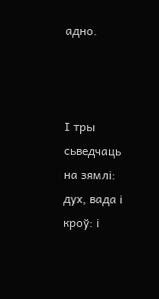адно.



І тры сьведчаць на зямлі: дух, вада і кроў: і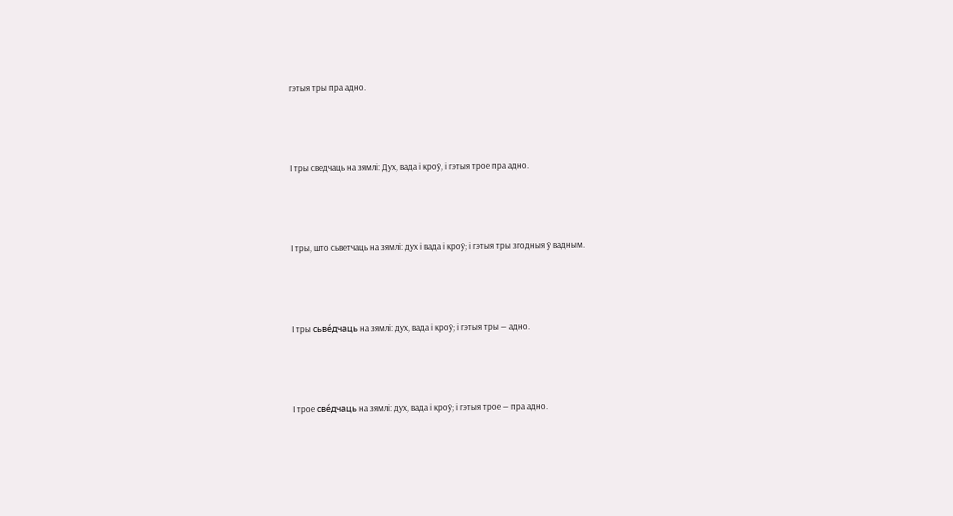гэтыя тры пра адно.



І тры сведчаць на зямлі: Дух, вада і кроў, і гэтыя трое пра адно.



І тры, што сьветчаць на зямлі: дух і вада і кроў; і гэтыя тры згодныя ў вадным.



І тры сьве́дчаць на зямлі: дух, вада і кроў; і гэтыя тры — адно.



І трое све́дчаць на зямлі: дух, вада і кроў; і гэтыя трое — пра адно.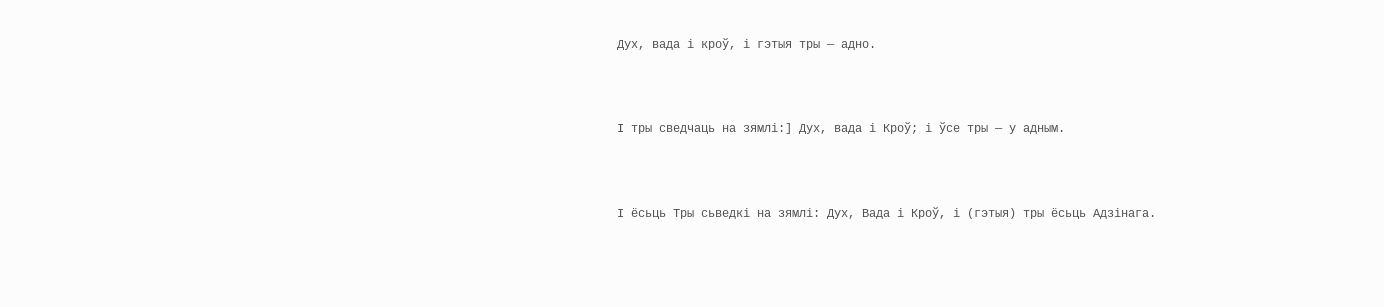Дух, вада і кроў, і гэтыя тры — адно.



І тры сведчаць на зямлі:] Дух, вада і Кроў; і ўсе тры — у адным.



І ёсьць Тры сьведкі на зямлі: Дух, Вада і Кроў, і (гэтыя) тры ёсьць Адзінага.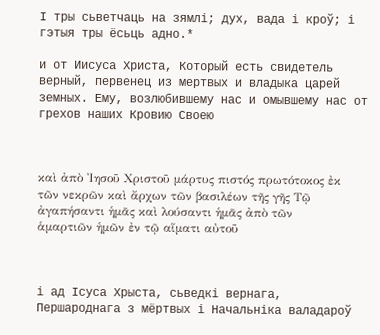І тры сьветчаць на зямлі; дух, вада і кроў; і гэтыя тры ёсьць адно.*

и от Иисуса Христа, Который есть свидетель верный, первенец из мертвых и владыка царей земных. Ему, возлюбившему нас и омывшему нас от грехов наших Кровию Своею



καὶ ἀπὸ Ἰησοῦ Χριστοῦ μάρτυς πιστός πρωτότοκος ἐκ τῶν νεκρῶν καὶ ἄρχων τῶν βασιλέων τῆς γῆς Τῷ ἀγαπήσαντι ἡμᾶς καὶ λούσαντι ἡμᾶς ἀπὸ τῶν ἁμαρτιῶν ἡμῶν ἐν τῷ αἵματι αὐτοῦ



і ад Ісуса Хрыста, сьведкі вернага, Першароднага з мёртвых і Начальніка валадароў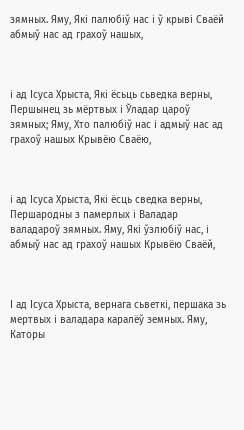зямных. Яму, Які палюбіў нас і ў крыві Сваёй абмыў нас ад грахоў нашых,



і ад Ісуса Хрыста, Які ёсьць сьведка верны, Першынец зь мёртвых і Ўладар цароў зямных; Яму, Хто палюбіў нас і адмыў нас ад грахоў нашых Крывёю Сваёю,



і ад Ісуса Хрыста, Які ёсць сведка верны, Першародны з памерлых і Валадар валадароў зямных. Яму, Які ўзлюбіў нас, і абмыў нас ад грахоў нашых Крывёю Сваёй,



І ад Ісуса Хрыста, вернага сьветкі, першака зь мертвых і валадара каралёў земных. Яму, Каторы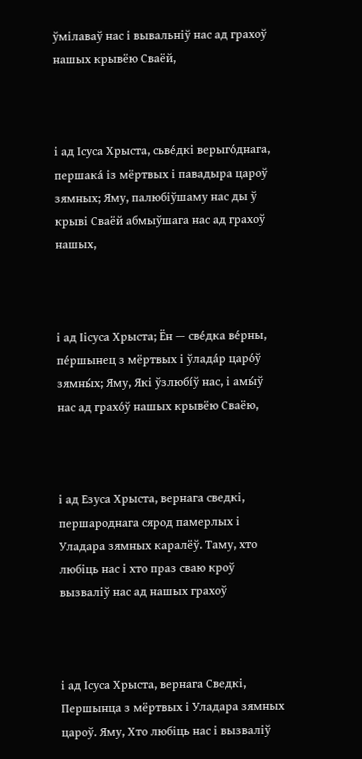ўмілаваў нас і вывальніў нас ад грахоў нашых крывёю Сваёй,



і ад Ісуса Хрыста, сьве́дкі верыго́днага, першака́ із мёртвых і павадыра цароў зямных; Яму, палюбіўшаму нас ды ў крыві Сваёй абмыўшага нас ад грахоў нашых,



і ад Іісуса Хрыста; Ён — све́дка ве́рны, пе́ршынец з мёртвых і ўлада́р царо́ў зямны́х; Яму, Які ўзлюбíў нас, і амы́ў нас ад грахо́ў нашых крывёю Сваёю,



і ад Езуса Хрыста, вернага сведкі, першароднага сярод памерлых і Уладара зямных каралёў. Таму, хто любіць нас і хто праз сваю кроў вызваліў нас ад нашых грахоў



і ад Ісуса Хрыста, вернага Сведкі, Першынца з мёртвых і Уладара зямных цароў. Яму, Хто любіць нас і вызваліў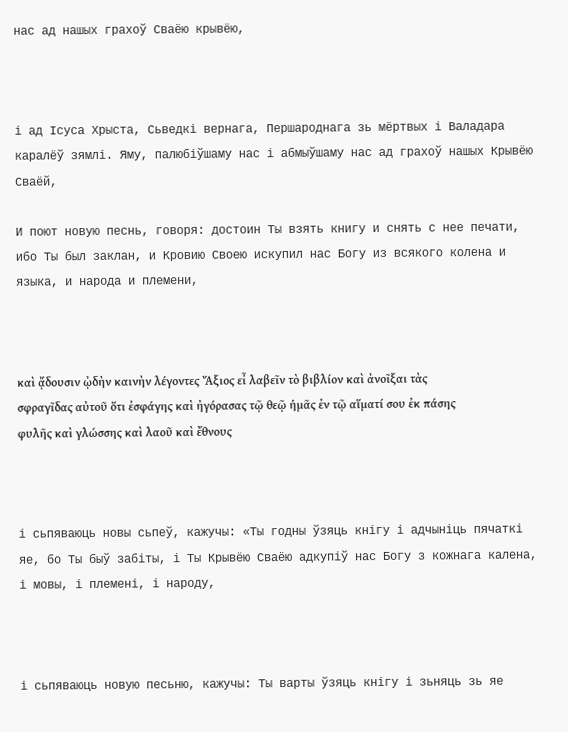нас ад нашых грахоў Сваёю крывёю,



і ад Ісуса Хрыста, Сьведкі вернага, Першароднага зь мёртвых і Валадара каралёў зямлі. Яму, палюбіўшаму нас і абмыўшаму нас ад грахоў нашых Крывёю Сваёй,

И поют новую песнь, говоря: достоин Ты взять книгу и снять с нее печати, ибо Ты был заклан, и Кровию Своею искупил нас Богу из всякого колена и языка, и народа и племени,



καὶ ᾄδουσιν ᾠδὴν καινὴν λέγοντες Ἄξιος εἶ λαβεῖν τὸ βιβλίον καὶ ἀνοῖξαι τὰς σφραγῖδας αὐτοῦ ὅτι ἐσφάγης καὶ ἠγόρασας τῷ θεῷ ἡμᾶς ἐν τῷ αἵματί σου ἐκ πάσης φυλῆς καὶ γλώσσης καὶ λαοῦ καὶ ἔθνους



і сьпяваюць новы сьпеў, кажучы: «Ты годны ўзяць кнігу і адчыніць пячаткі яе, бо Ты быў забіты, і Ты Крывёю Сваёю адкупіў нас Богу з кожнага калена, і мовы, і племені, і народу,



і сьпяваюць новую песьню, кажучы: Ты варты ўзяць кнігу і зьняць зь яе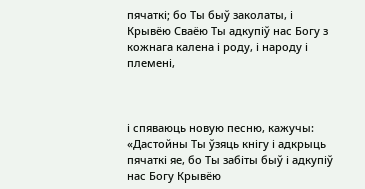пячаткі; бо Ты быў заколаты, і Крывёю Сваёю Ты адкупіў нас Богу з кожнага калена і роду, і народу і племені,



і спяваюць новую песню, кажучы: «Дастойны Ты ўзяць кнігу і адкрыць пячаткі яе, бо Ты забіты быў і адкупіў нас Богу Крывёю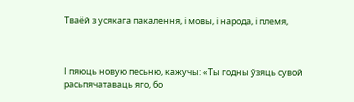Тваёй з усякага пакалення, і мовы, і народа, і племя,



І пяюць новую песьню, кажучы: «Ты годны ўзяць сувой расьпячатаваць яго, бо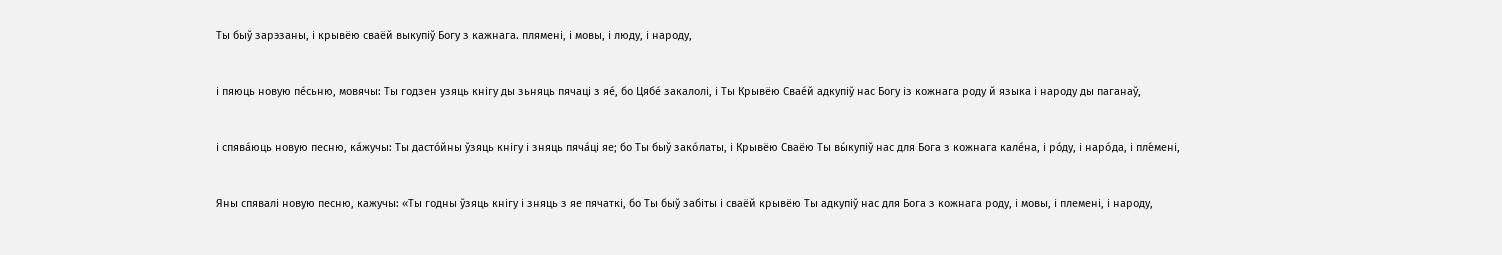Ты быў зарэзаны, і крывёю сваёй выкупіў Богу з кажнага. плямені, і мовы, і люду, і народу,



і пяюць новую пе́сьню, мовячы: Ты годзен узяць кнігу ды зьняць пячаці з яе́, бо Цябе́ закалолі, і Ты Крывёю Свае́й адкупіў нас Богу із кожнага роду й языка і народу ды паганаў,



і спява́юць новую песню, ка́жучы: Ты дасто́йны ўзяць кнігу і зняць пяча́ці яе; бо Ты быў зако́латы, і Крывёю Сваёю Ты вы́купіў нас для Бога з кожнага кале́на, і ро́ду, і наро́да, і пле́мені,



Яны спявалі новую песню, кажучы: «Ты годны ўзяць кнігу і зняць з яе пячаткі, бо Ты быў забіты і сваёй крывёю Ты адкупіў нас для Бога з кожнага роду, і мовы, і племені, і народу,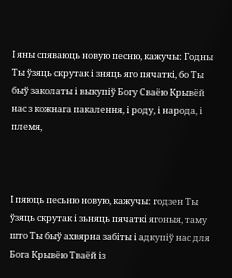І яны спяваюць новую песню, кажучы: Годны Ты ўзяць скрутак і зняць яго пячаткі, бо Ты быў заколаты і выкупіў Богу Сваёю Крывёй нас з кожнага пакалення, і роду, і народа, і племя,



І пяюць песьню новую, кажучы: годзен Ты ўзяць скрутак і зьняць пячаткі ягоныя, таму што Ты быў ахвярна забіты і адкупіў нас для Бога Крывёю Тваёй із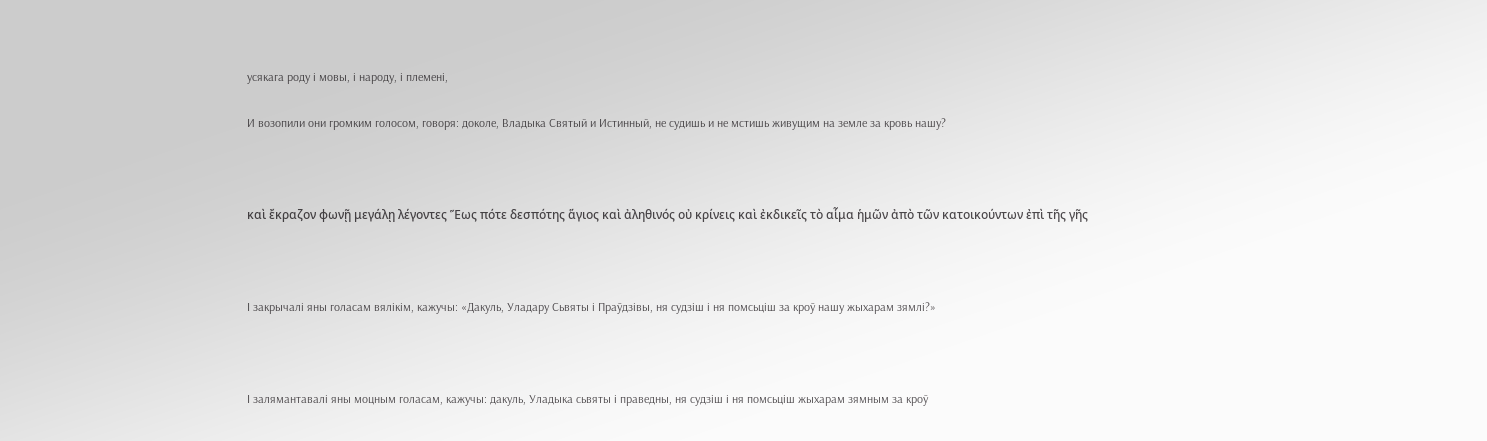усякага роду і мовы, і народу, і племені,

И возопили они громким голосом, говоря: доколе, Владыка Святый и Истинный, не судишь и не мстишь живущим на земле за кровь нашу?



καὶ ἔκραζον φωνῇ μεγάλῃ λέγοντες Ἕως πότε δεσπότης ἅγιος καὶ ἀληθινός οὐ κρίνεις καὶ ἐκδικεῖς τὸ αἷμα ἡμῶν ἀπὸ τῶν κατοικούντων ἐπὶ τῆς γῆς



І закрычалі яны голасам вялікім, кажучы: «Дакуль, Уладару Сьвяты і Праўдзівы, ня судзіш і ня помсьціш за кроў нашу жыхарам зямлі?»



І залямантавалі яны моцным голасам, кажучы: дакуль, Уладыка сьвяты і праведны, ня судзіш і ня помсьціш жыхарам зямным за кроў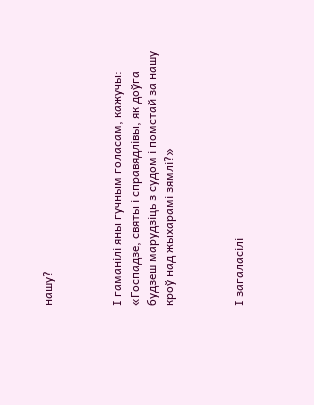нашу?



І гаманілі яны гучным голасам, кажучы: «Госпадзе, святы і справядлівы, як доўга будзеш марудзіць з судом і помстай за нашу кроў над жыхарамі зямлі?»



І загаласілі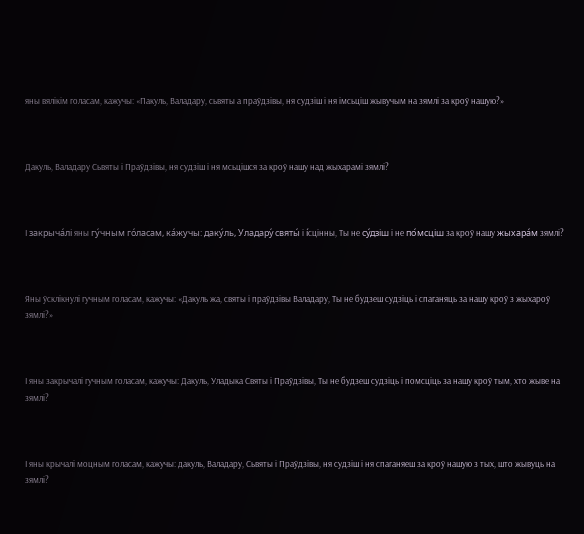яны вялікім голасам, кажучы: «Пакуль, Валадару, сьвяты а праўдзівы, ня судзіш і ня імсьціш жывучым на зямлі за кроў нашую?»



Дакуль, Валадару Сьвяты і Праўдзівы, ня судзіш і ня мсьцішся за кроў нашу над жыхарамі зямлі?



І закрыча́лі яны гу́чным го́ласам, ка́жучы: даку́ль, Уладару́ святы́ і íсцінны, Ты не су́дзіш і не по́мсціш за кроў нашу жыхара́м зямлі?



Яны ўсклікнулі гучным голасам, кажучы: «Дакуль жа, святы і праўдзівы Валадару, Ты не будзеш судзіць і спаганяць за нашу кроў з жыхароў зямлі?»



І яны закрычалі гучным голасам, кажучы: Дакуль, Уладыка Святы і Праўдзівы, Ты не будзеш судзіць і помсціць за нашу кроў тым, хто жыве на зямлі?



І яны крычалі моцным голасам, кажучы: дакуль, Валадару, Сьвяты і Праўдзівы, ня судзіш і ня спаганяеш за кроў нашую з тых, што жывуць на зямлі?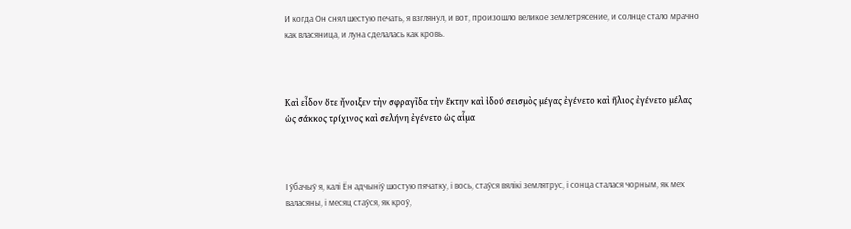И когда Он снял шестую печать, я взглянул, и вот, произошло великое землетрясение, и солнце стало мрачно как власяница, и луна сделалась как кровь.



Καὶ εἶδον ὅτε ἤνοιξεν τὴν σφραγῖδα τὴν ἕκτην καὶ ἰδού σεισμὸς μέγας ἐγένετο καὶ ἥλιος ἐγένετο μέλας ὡς σάκκος τρίχινος καὶ σελήνη ἐγένετο ὡς αἷμα



І ўбачыў я, калі Ён адчыніў шостую пячатку, і вось, стаўся вялікі землятрус, і сонца сталася чорным, як мех валасяны, і месяц стаўся, як кроў,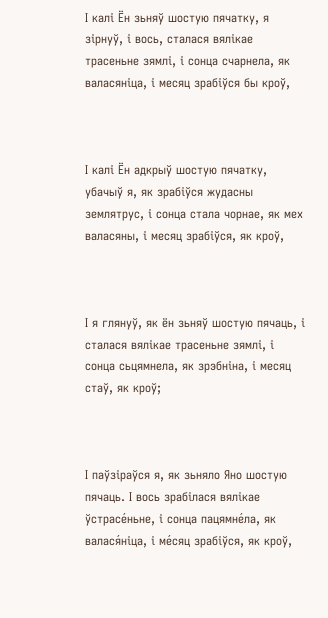І калі Ён зьняў шостую пячатку, я зірнуў, і вось, сталася вялікае трасеньне зямлі, і сонца счарнела, як валасяніца, і месяц зрабіўся бы кроў,



І калі Ён адкрыў шостую пячатку, убачыў я, як зрабіўся жудасны землятрус, і сонца стала чорнае, як мех валасяны, і месяц зрабіўся, як кроў,



І я глянуў, як ён зьняў шостую пячаць, і сталася вялікае трасеньне зямлі, і сонца сьцямнела, як зрэбніна, і месяц стаў, як кроў;



І паўзіраўся я, як зьняло Яно шостую пячаць. І вось зрабілася вялікае ўстрасе́ньне, і сонца пацямне́ла, як валася́ніца, і ме́сяц зрабіўся, як кроў,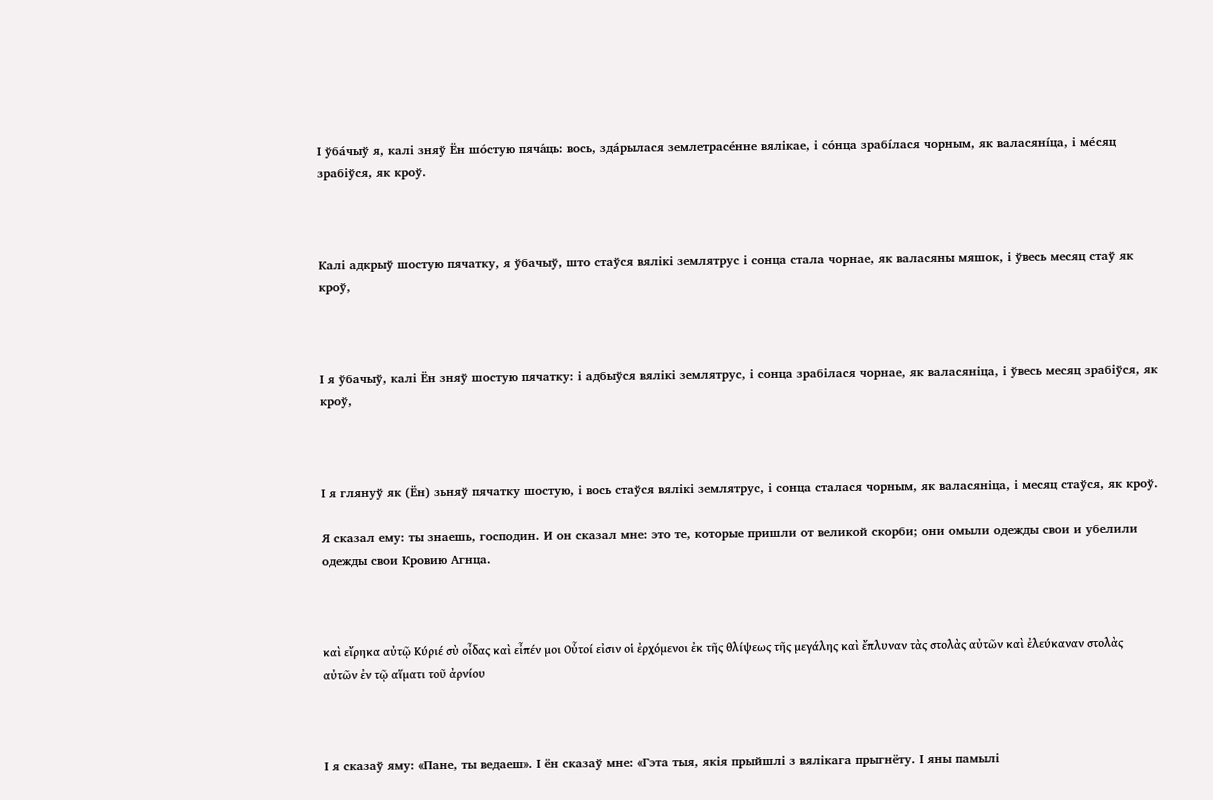І ўба́чыў я, калі зняў Ён шо́стую пяча́ць: вось, зда́рылася землетрасе́нне вялікае, і со́нца зрабíлася чорным, як валасянíца, і ме́сяц зрабіўся, як кроў.



Калі адкрыў шостую пячатку, я ўбачыў, што стаўся вялікі землятрус і сонца стала чорнае, як валасяны мяшок, і ўвесь месяц стаў як кроў,



І я ўбачыў, калі Ён зняў шостую пячатку: і адбыўся вялікі землятрус, і сонца зрабілася чорнае, як валасяніца, і ўвесь месяц зрабіўся, як кроў,



І я глянуў як (Ён) зьняў пячатку шостую, і вось стаўся вялікі землятрус, і сонца сталася чорным, як валасяніца, і месяц стаўся, як кроў.

Я сказал ему: ты знаешь, господин. И он сказал мне: это те, которые пришли от великой скорби; они омыли одежды свои и убелили одежды свои Кровию Агнца.



καὶ εἴρηκα αὐτῷ Κύριέ σὺ οἶδας καὶ εἶπέν μοι Οὗτοί εἰσιν οἱ ἐρχόμενοι ἐκ τῆς θλίψεως τῆς μεγάλης καὶ ἔπλυναν τὰς στολὰς αὐτῶν καὶ ἐλεύκαναν στολὰς αὐτῶν ἐν τῷ αἵματι τοῦ ἀρνίου



І я сказаў яму: «Пане, ты ведаеш». І ён сказаў мне: «Гэта тыя, якія прыйшлі з вялікага прыгнёту. І яны памылі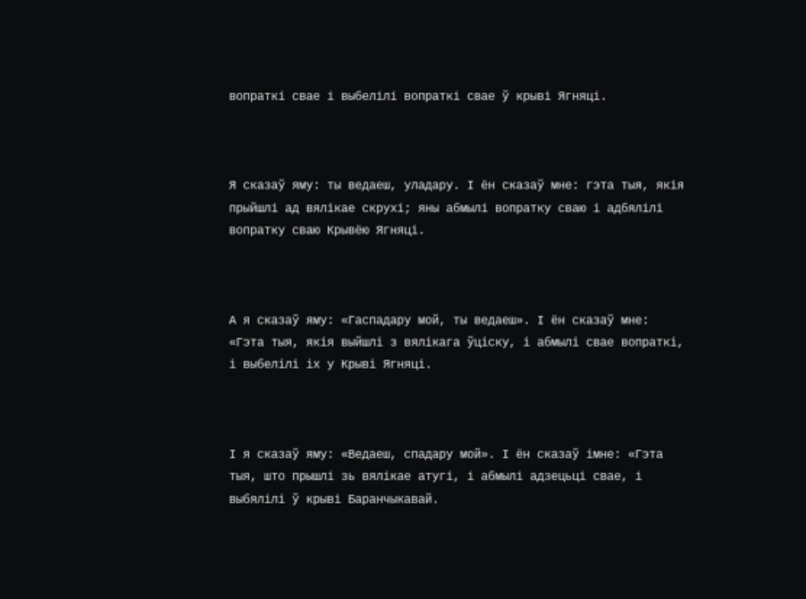вопраткі свае і выбелілі вопраткі свае ў крыві Ягняці.



Я сказаў яму: ты ведаеш, уладару. І ён сказаў мне: гэта тыя, якія прыйшлі ад вялікае скрухі; яны абмылі вопратку сваю і адбялілі вопратку сваю Крывёю Ягняці.



А я сказаў яму: «Гаспадару мой, ты ведаеш». І ён сказаў мне: «Гэта тыя, якія выйшлі з вялікага ўціску, і абмылі свае вопраткі, і выбелілі іх у Крыві Ягняці.



І я сказаў яму: «Ведаеш, спадару мой». І ён сказаў імне: «Гэта тыя, што прышлі зь вялікае атугі, і абмылі адзецьці свае, і выбялілі ў крыві Баранчыкавай.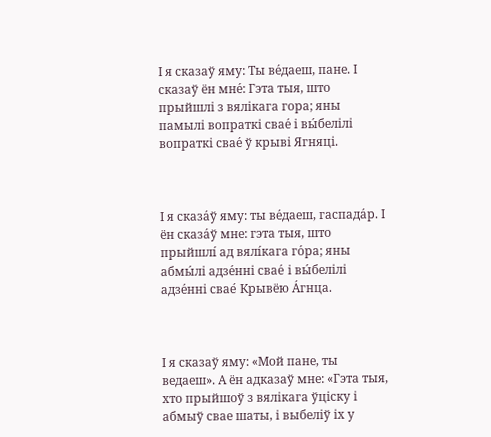І я сказаў яму: Ты ве́даеш, пане. І сказаў ён мне́: Гэта тыя, што прыйшлі з вялікага гора; яны памылі вопраткі свае́ і вы́белілі вопраткі свае́ ў крыві Ягняці.



І я сказа́ў яму: ты ве́даеш, гаспада́р. І ён сказа́ў мне: гэта тыя, што прыйшлí ад вялíкага го́ра; яны абмы́лі адзе́нні свае́ і вы́белілі адзе́нні свае́ Крывёю А́гнца.



І я сказаў яму: «Мой пане, ты ведаеш». А ён адказаў мне: «Гэта тыя, хто прыйшоў з вялікага ўціску і абмыў свае шаты, і выбеліў іх у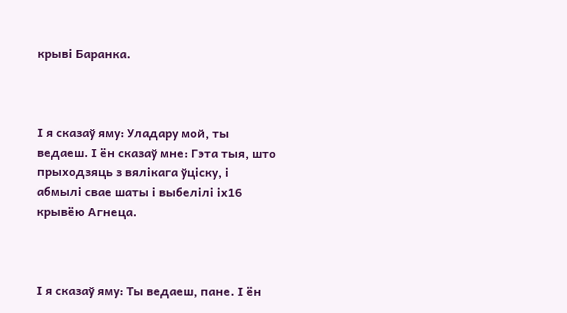крыві Баранка.



І я сказаў яму: Уладару мой, ты ведаеш. І ён сказаў мне: Гэта тыя, што прыходзяць з вялікага ўціску, і абмылі свае шаты і выбелілі іх16 крывёю Агнеца.



І я сказаў яму: Ты ведаеш, пане. І ён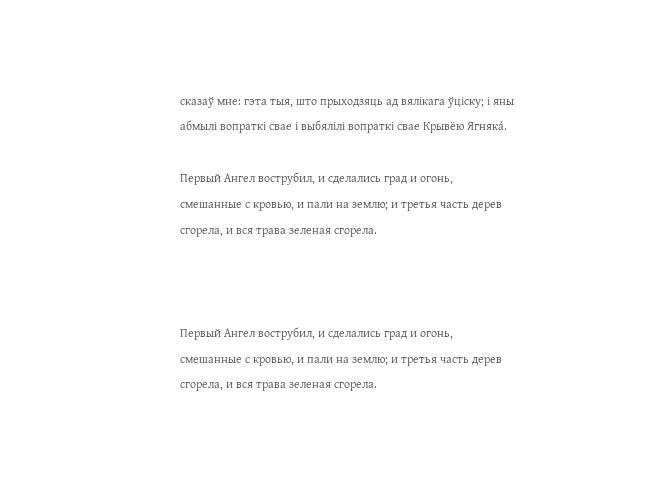сказаў мне: гэта тыя, што прыходзяць ад вялікага ўціску; і яны абмылі вопраткі свае і выбялілі вопраткі свае Крывёю Ягняка́.

Первый Ангел вострубил, и сделались град и огонь, смешанные с кровью, и пали на землю; и третья часть дерев сгорела, и вся трава зеленая сгорела.



Первый Ангел вострубил, и сделались град и огонь, смешанные с кровью, и пали на землю; и третья часть дерев сгорела, и вся трава зеленая сгорела.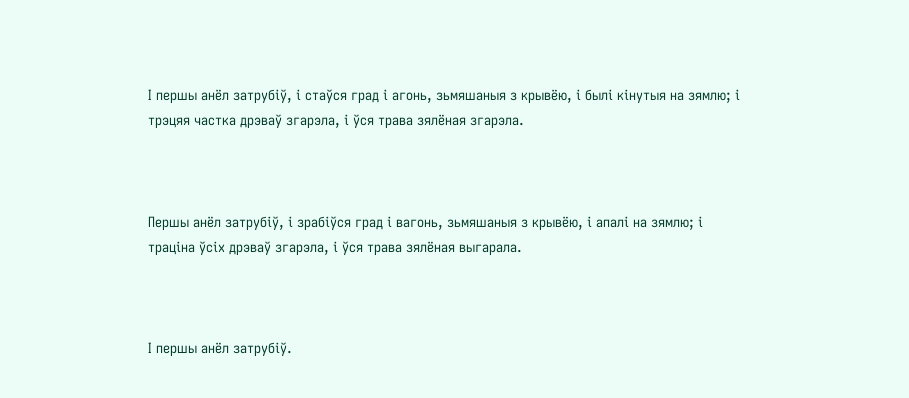І першы анёл затрубіў, і стаўся град і агонь, зьмяшаныя з крывёю, і былі кінутыя на зямлю; і трэцяя частка дрэваў згарэла, і ўся трава зялёная згарэла.



Першы анёл затрубіў, і зрабіўся град і вагонь, зьмяшаныя з крывёю, і апалі на зямлю; і траціна ўсіх дрэваў згарэла, і ўся трава зялёная выгарала.



І першы анёл затрубіў.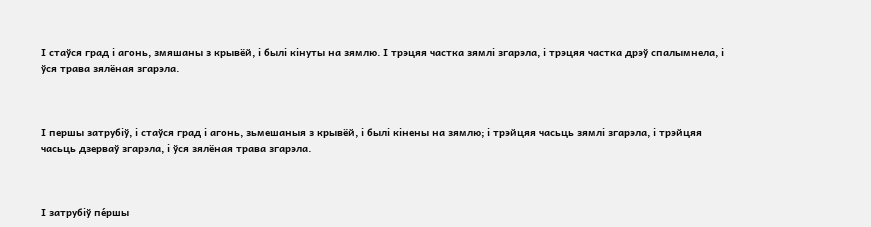І стаўся град і агонь, змяшаны з крывёй, і былі кінуты на зямлю. І трэцяя частка зямлі згарэла, і трэцяя частка дрэў спалымнела, і ўся трава зялёная згарэла.



І першы затрубіў, і стаўся град і агонь, зьмешаныя з крывёй, і былі кінены на зямлю; і трэйцяя часьць зямлі згарэла, і трэйцяя часьць дзерваў згарэла, і ўся зялёная трава згарэла.



І затрубіў пе́ршы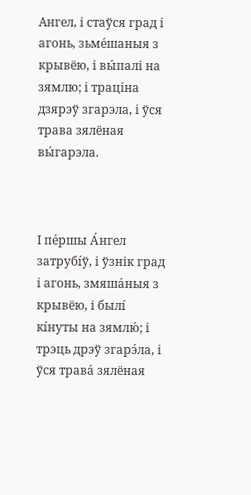Ангел, і стаўся град і агонь, зьме́шаныя з крывёю, і вы́палі на зямлю; і траціна дзярэў згарэла, і ўся трава зялёная вы́гарэла.



І пе́ршы А́нгел затрубíў, і ўзнік град і агонь, змяша́ныя з крывёю, і былí кíнуты на зямлю́; і трэць дрэў згарэ́ла, і ўся трава́ зялёная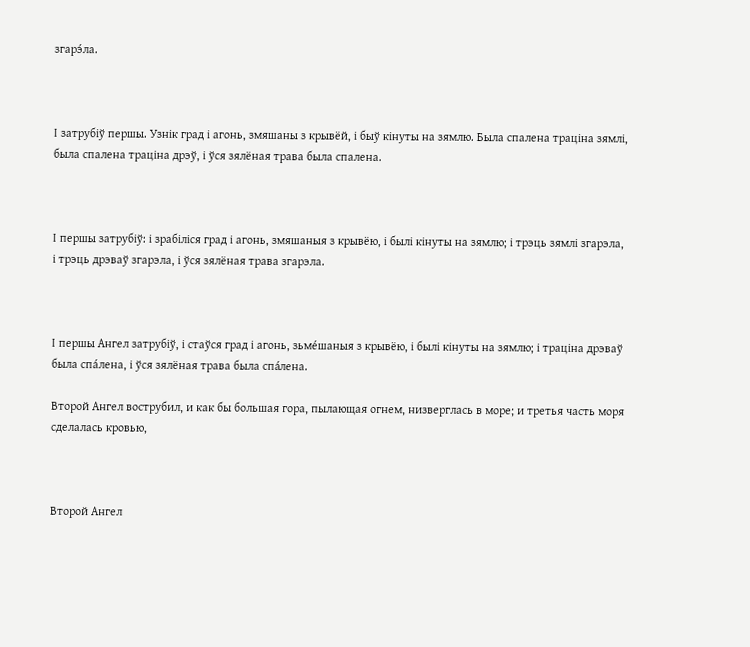згарэ́ла.



І затрубіў першы. Узнік град і агонь, змяшаны з крывёй, і быў кінуты на зямлю. Была спалена траціна зямлі, была спалена траціна дрэў, і ўся зялёная трава была спалена.



І першы затрубіў: і зрабіліся град і агонь, змяшаныя з крывёю, і былі кінуты на зямлю; і трэць зямлі згарэла, і трэць дрэваў згарэла, і ўся зялёная трава згарэла.



І першы Ангел затрубіў, і стаўся град і агонь, зьме́шаныя з крывёю, і былі кінуты на зямлю; і траціна дрэваў была спа́лена, і ўся зялёная трава была спа́лена.

Второй Ангел вострубил, и как бы большая гора, пылающая огнем, низверглась в море; и третья часть моря сделалась кровью,



Второй Ангел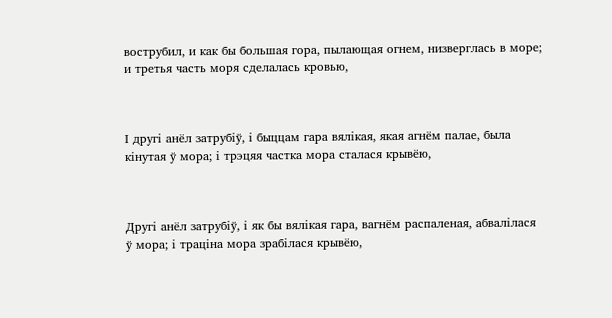вострубил, и как бы большая гора, пылающая огнем, низверглась в море; и третья часть моря сделалась кровью,



І другі анёл затрубіў, і быццам гара вялікая, якая агнём палае, была кінутая ў мора; і трэцяя частка мора сталася крывёю,



Другі анёл затрубіў, і як бы вялікая гара, вагнём распаленая, абвалілася ў мора; і траціна мора зрабілася крывёю,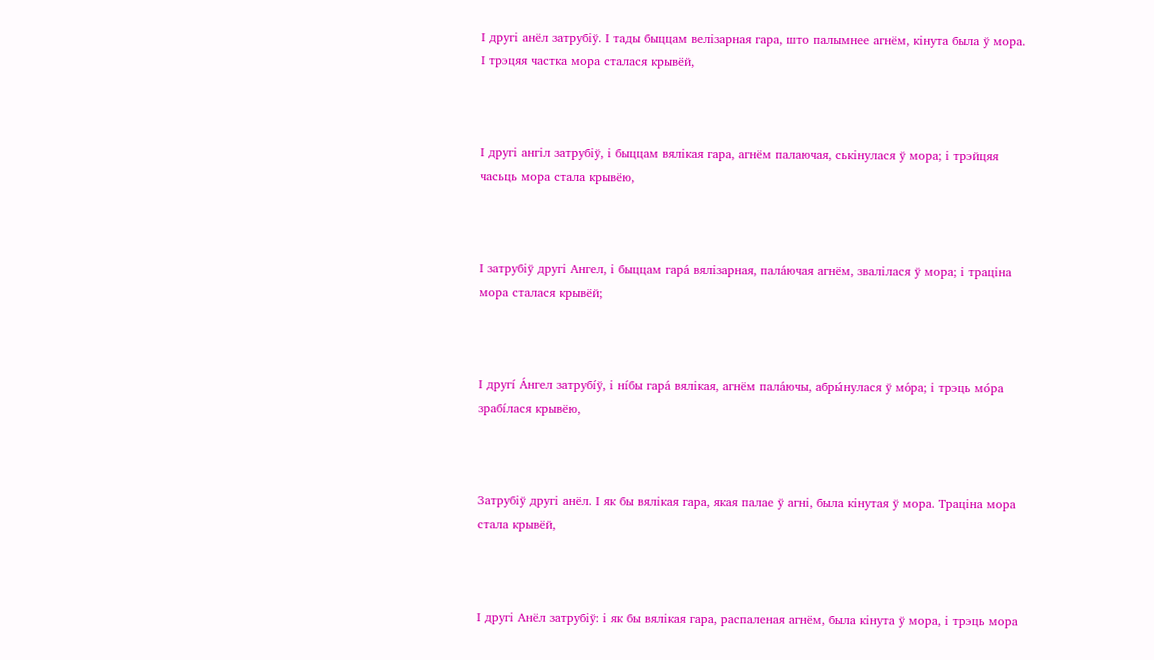І другі анёл затрубіў. І тады быццам велізарная гара, што палымнее агнём, кінута была ў мора. І трэцяя частка мора сталася крывёй,



І другі ангіл затрубіў, і быццам вялікая гара, агнём палаючая, ськінулася ў мора; і трэйцяя часьць мора стала крывёю,



І затрубіў другі Ангел, і быццам гара́ вялізарная, пала́ючая агнём, звалілася ў мора; і траціна мора сталася крывёй;



І другí А́нгел затрубíў, і нíбы гара́ вялікая, агнём пала́ючы, абры́нулася ў мо́ра; і трэць мо́ра зрабíлася крывёю,



Затрубіў другі анёл. І як бы вялікая гара, якая палае ў агні, была кінутая ў мора. Траціна мора стала крывёй,



І другі Анёл затрубіў: і як бы вялікая гара, распаленая агнём, была кінута ў мора, і трэць мора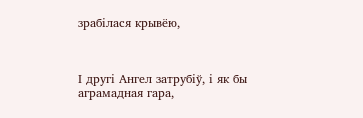зрабілася крывёю,



І другі Ангел затрубіў, і як бы аграмадная гара,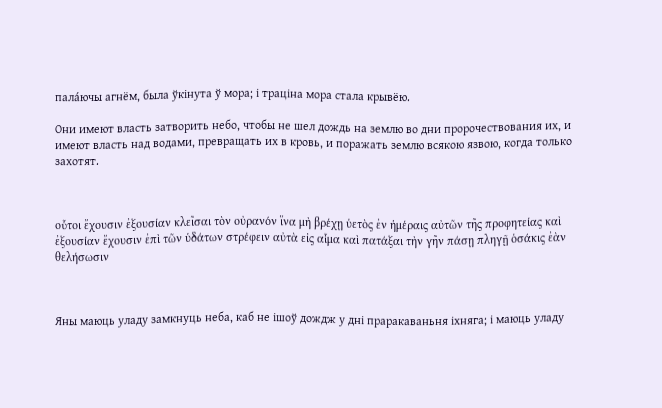пала́ючы агнём, была ўкінута ў мора; і траціна мора стала крывёю.

Они имеют власть затворить небо, чтобы не шел дождь на землю во дни пророчествования их, и имеют власть над водами, превращать их в кровь, и поражать землю всякою язвою, когда только захотят.



οὗτοι ἔχουσιν ἐξουσίαν κλεῖσαι τὸν οὐρανόν ἵνα μὴ βρέχῃ ὑετὸς ἐν ἡμέραις αὐτῶν τῆς προφητείας καὶ ἐξουσίαν ἔχουσιν ἐπὶ τῶν ὑδάτων στρέφειν αὐτὰ εἰς αἷμα καὶ πατάξαι τὴν γῆν πάσῃ πληγῇ ὁσάκις ἐὰν θελήσωσιν



Яны маюць уладу замкнуць неба, каб не ішоў дождж у дні праракаваньня іхняга; і маюць уладу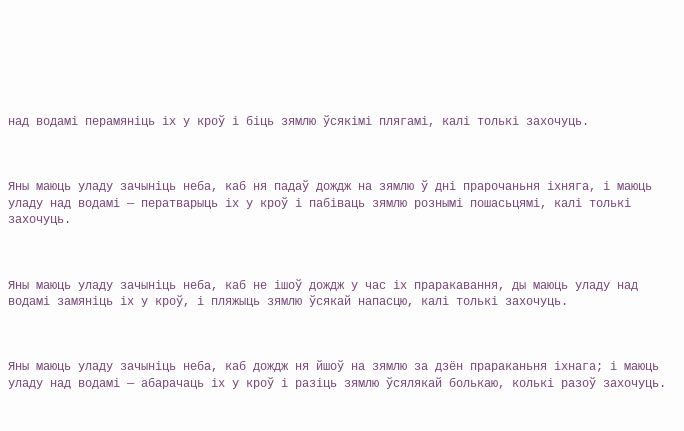над водамі перамяніць іх у кроў і біць зямлю ўсякімі плягамі, калі толькі захочуць.



Яны маюць уладу зачыніць неба, каб ня падаў дождж на зямлю ў дні прарочаньня іхняга, і маюць уладу над водамі — ператварыць іх у кроў і пабіваць зямлю рознымі пошасьцямі, калі толькі захочуць.



Яны маюць уладу зачыніць неба, каб не ішоў дождж у час іх праракавання, ды маюць уладу над водамі замяніць іх у кроў, і пляжыць зямлю ўсякай напасцю, калі толькі захочуць.



Яны маюць уладу зачыніць неба, каб дождж ня йшоў на зямлю за дзён прараканьня іхнага; і маюць уладу над водамі — абарачаць іх у кроў і разіць зямлю ўсялякай болькаю, колькі разоў захочуць.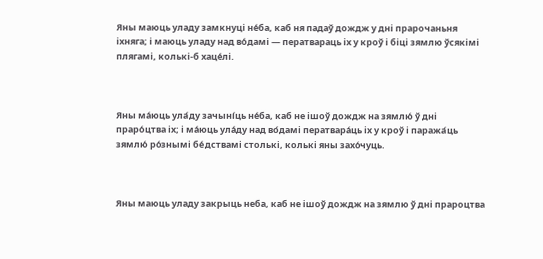Яны маюць уладу замкнуці не́ба, каб ня падаў дождж у дні прарочаньня іхняга; і маюць уладу над во́дамі — ператвараць іх у кроў і біці зямлю ўсякімі плягамі, колькі-б хаце́лі.



Яны ма́юць ула́ду зачынíць не́ба, каб не ішоў дождж на зямлю́ ў дні праро́цтва іх; і ма́юць ула́ду над во́дамі ператвара́ць іх у кроў і паража́ць зямлю́ ро́знымі бе́дствамі столькі, колькі яны захо́чуць.



Яны маюць уладу закрыць неба, каб не ішоў дождж на зямлю ў дні прароцтва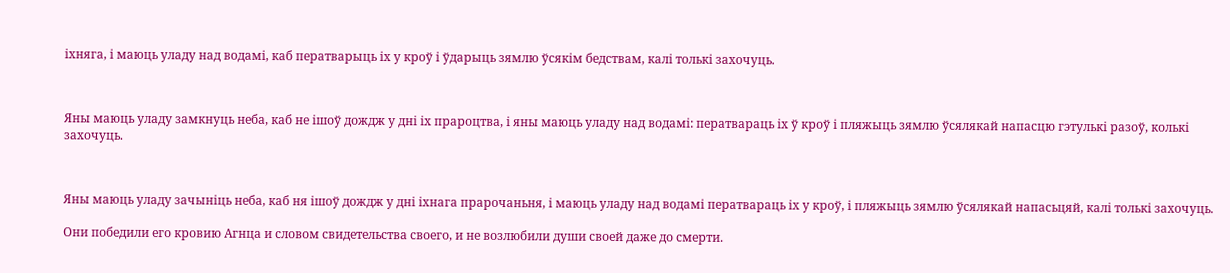іхняга, і маюць уладу над водамі, каб ператварыць іх у кроў і ўдарыць зямлю ўсякім бедствам, калі толькі захочуць.



Яны маюць уладу замкнуць неба, каб не ішоў дождж у дні іх прароцтва, і яны маюць уладу над водамі: ператвараць іх ў кроў і пляжыць зямлю ўсялякай напасцю гэтулькі разоў, колькі захочуць.



Яны маюць уладу зачыніць неба, каб ня ішоў дождж у дні іхнага прарочаньня, і маюць уладу над водамі ператвараць іх у кроў, і пляжыць зямлю ўсялякай напасьцяй, калі толькі захочуць.

Они победили его кровию Агнца и словом свидетельства своего, и не возлюбили души своей даже до смерти.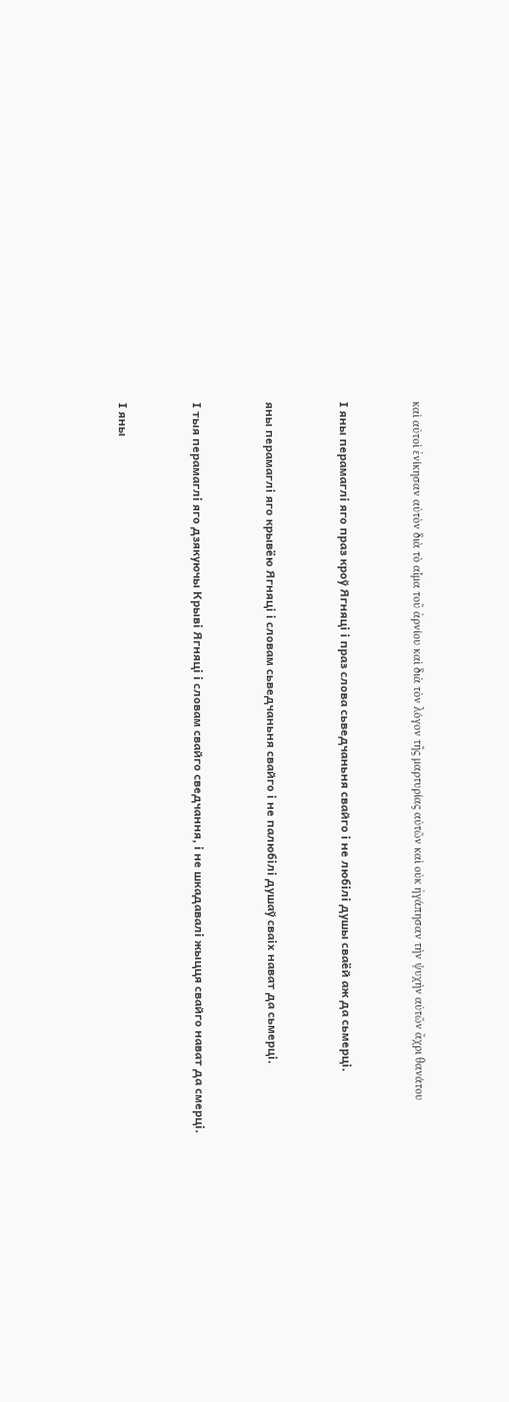καὶ αὐτοὶ ἐνίκησαν αὐτὸν διὰ τὸ αἷμα τοῦ ἀρνίου καὶ διὰ τὸν λόγον τῆς μαρτυρίας αὐτῶν καὶ οὐκ ἠγάπησαν τὴν ψυχὴν αὐτῶν ἄχρι θανάτου



І яны перамаглі яго праз кроў Ягняці і праз слова сьведчаньня свайго і не любілі душы сваёй аж да сьмерці.



яны перамаглі яго крывёю Ягняці і словам сьведчаньня свайго і не палюбілі душаў сваіх нават да сьмерці.



І тыя перамаглі яго дзякуючы Крыві Ягняці і словам свайго сведчання, і не шкадавалі жыцця свайго нават да смерці.



І яны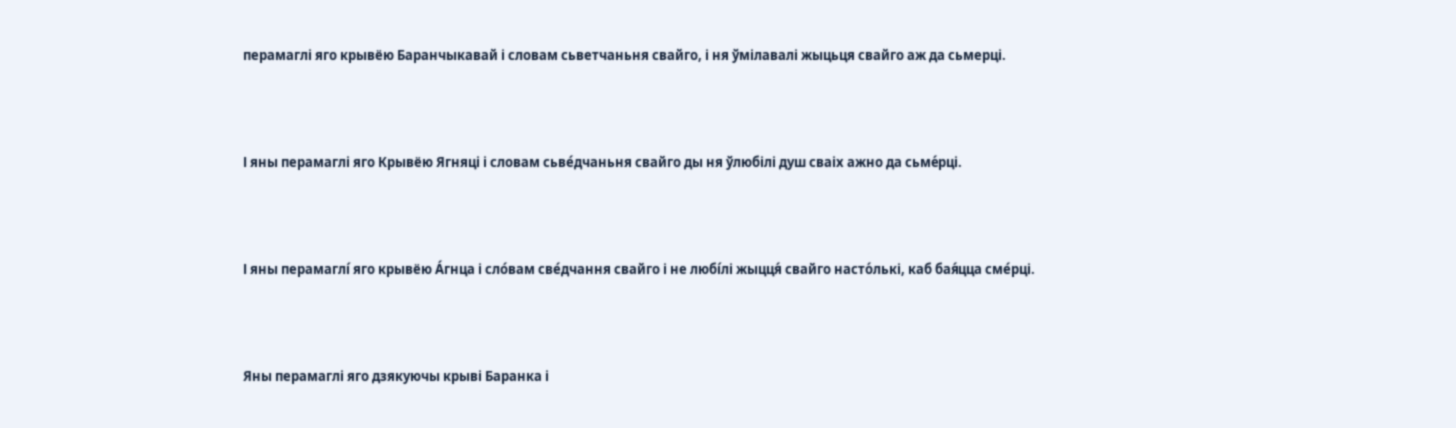перамаглі яго крывёю Баранчыкавай і словам сьветчаньня свайго, і ня ўмілавалі жыцьця свайго аж да сьмерці.



І яны перамаглі яго Крывёю Ягняці і словам сьве́дчаньня свайго ды ня ўлюбілі душ сваіх ажно да сьме́рці.



І яны перамаглí яго крывёю А́гнца і сло́вам све́дчання свайго і не любíлі жыцця́ свайго насто́лькі, каб бая́цца сме́рці.



Яны перамаглі яго дзякуючы крыві Баранка і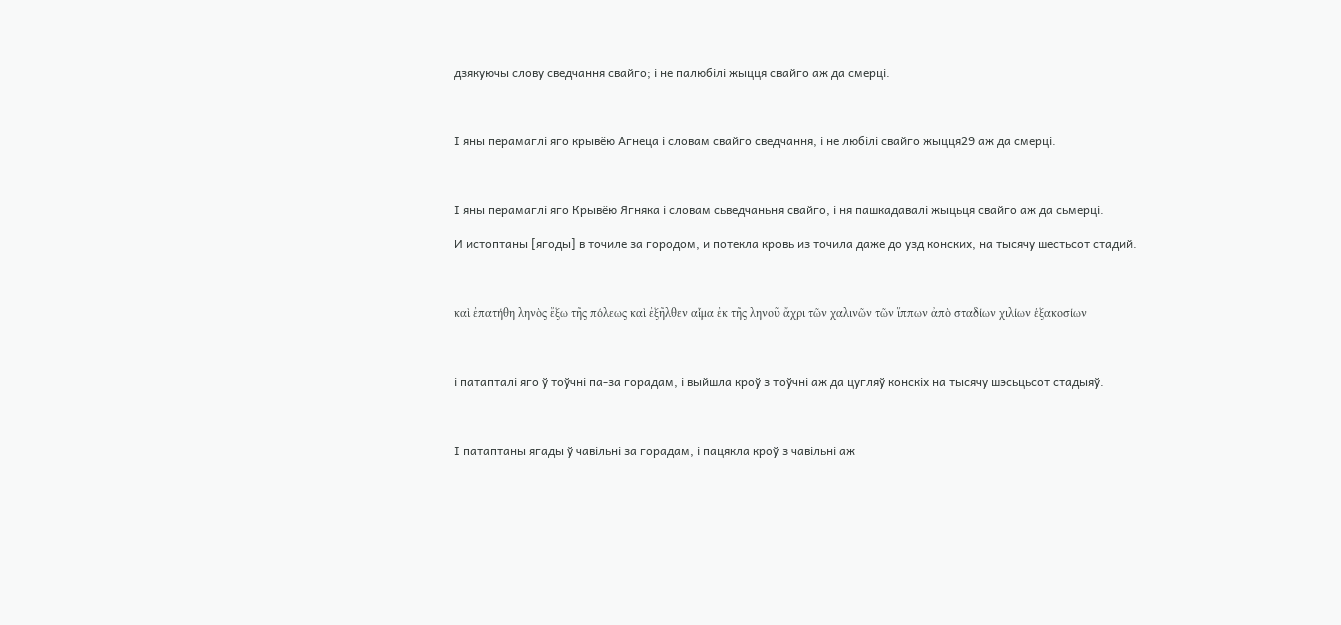дзякуючы слову сведчання свайго; і не палюбілі жыцця свайго аж да смерці.



І яны перамаглі яго крывёю Агнеца і словам свайго сведчання, і не любілі свайго жыцця29 аж да смерці.



І яны перамаглі яго Крывёю Ягняка і словам сьведчаньня свайго, і ня пашкадавалі жыцьця свайго аж да сьмерці.

И истоптаны [ягоды] в точиле за городом, и потекла кровь из точила даже до узд конских, на тысячу шестьсот стадий.



καὶ ἐπατήθη ληνὸς ἔξω τῆς πόλεως καὶ ἐξῆλθεν αἷμα ἐκ τῆς ληνοῦ ἄχρι τῶν χαλινῶν τῶν ἵππων ἀπὸ σταδίων χιλίων ἑξακοσίων



і патапталі яго ў тоўчні па-за горадам, і выйшла кроў з тоўчні аж да цугляў конскіх на тысячу шэсьцьсот стадыяў.



І патаптаны ягады ў чавільні за горадам, і пацякла кроў з чавільні аж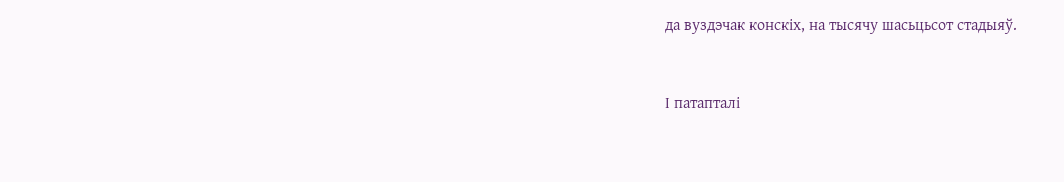да вуздэчак конскіх, на тысячу шасьцьсот стадыяў.



І патапталі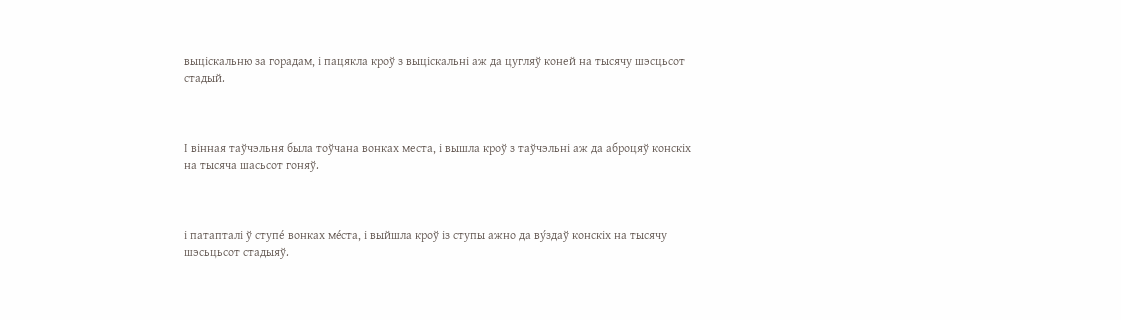выціскальню за горадам, і пацякла кроў з выціскальні аж да цугляў коней на тысячу шэсцьсот стадый.



І вінная таўчэльня была тоўчана вонках места, і вышла кроў з таўчэльні аж да аброцяў конскіх на тысяча шасьсот гоняў.



і патапталі ў ступе́ вонках ме́ста, і выйшла кроў із ступы ажно да ву́здаў конскіх на тысячу шэсьцьсот стадыяў.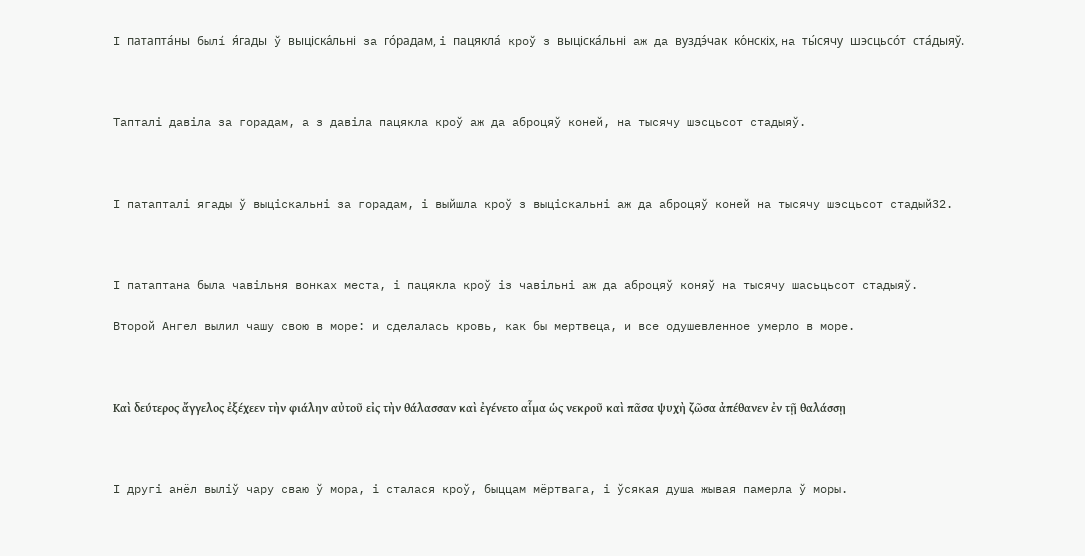І патапта́ны былí я́гады ў выціска́льні за го́радам, і пацякла́ кроў з выціска́льні аж да вуздэ́чак ко́нскіх, на ты́сячу шэсцьсо́т ста́дыяў.



Тапталі давіла за горадам, а з давіла пацякла кроў аж да аброцяў коней, на тысячу шэсцьсот стадыяў.



І патапталі ягады ў выціскальні за горадам, і выйшла кроў з выціскальні аж да аброцяў коней на тысячу шэсцьсот стадый32.



І патаптана была чавільня вонках места, і пацякла кроў із чавільні аж да аброцяў коняў на тысячу шасьцьсот стадыяў.

Второй Ангел вылил чашу свою в море: и сделалась кровь, как бы мертвеца, и все одушевленное умерло в море.



Καὶ δεύτερος ἄγγελος ἐξέχεεν τὴν φιάλην αὐτοῦ εἰς τὴν θάλασσαν καὶ ἐγένετο αἷμα ὡς νεκροῦ καὶ πᾶσα ψυχὴ ζῶσα ἀπέθανεν ἐν τῇ θαλάσσῃ



І другі анёл выліў чару сваю ў мора, і сталася кроў, быццам мёртвага, і ўсякая душа жывая памерла ў моры.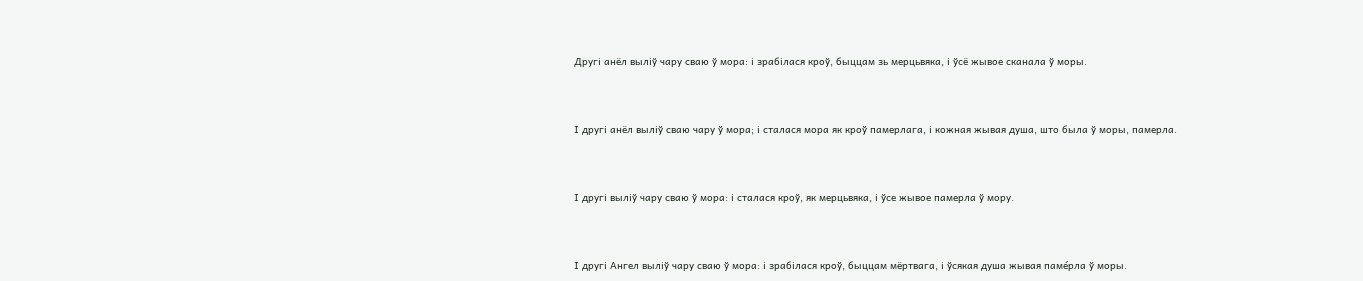Другі анёл выліў чару сваю ў мора: і зрабілася кроў, быццам зь мерцьвяка, і ўсё жывое сканала ў моры.



І другі анёл выліў сваю чару ў мора; і сталася мора як кроў памерлага, і кожная жывая душа, што была ў моры, памерла.



І другі выліў чару сваю ў мора: і сталася кроў, як мерцьвяка, і ўсе жывое памерла ў мору.



І другі Ангел выліў чару сваю ў мора: і зрабілася кроў, быццам мёртвага, і ўсякая душа жывая паме́рла ў моры.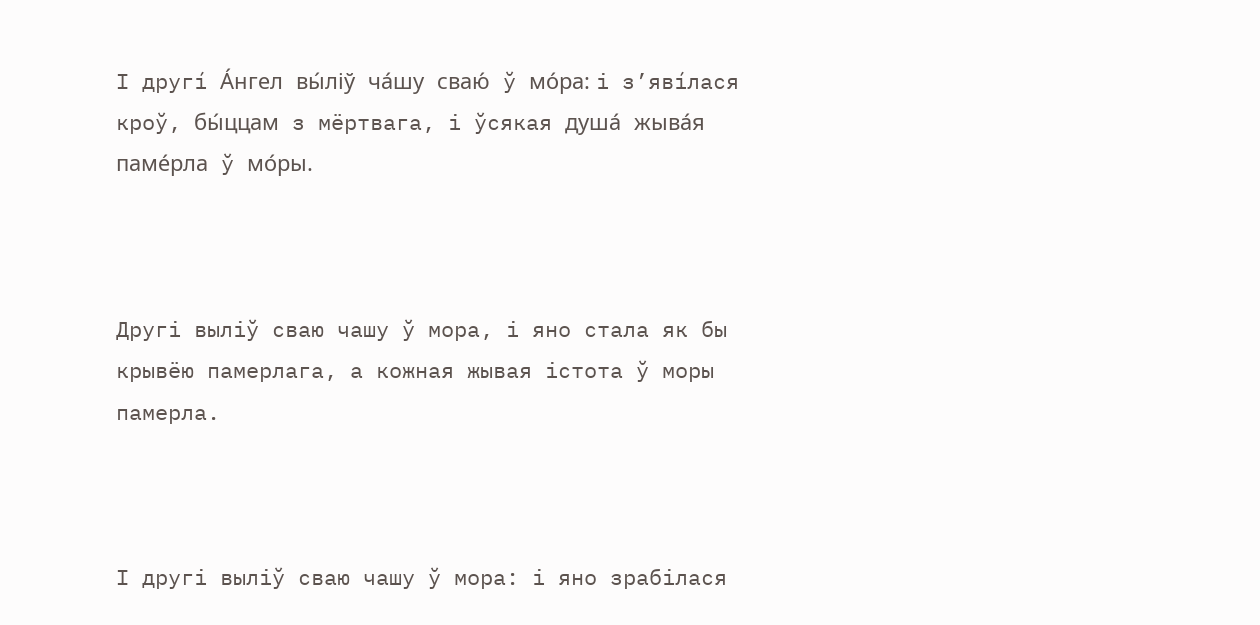І другí А́нгел вы́ліў ча́шу сваю́ ў мо́ра: і з’явíлася кроў, бы́ццам з мёртвага, і ўсякая душа́ жыва́я паме́рла ў мо́ры.



Другі выліў сваю чашу ў мора, і яно стала як бы крывёю памерлага, а кожная жывая істота ў моры памерла.



І другі выліў сваю чашу ў мора: і яно зрабілася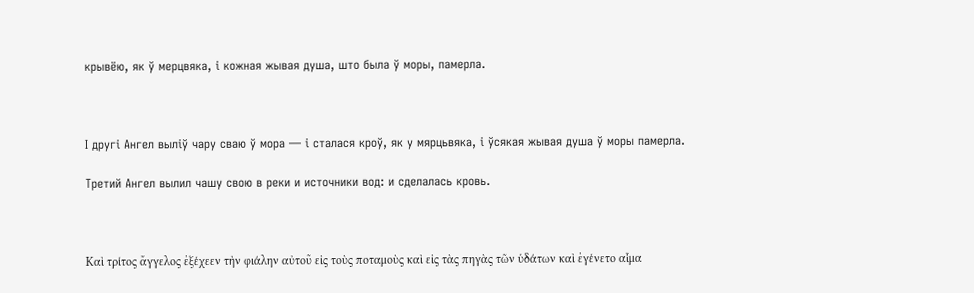крывёю, як ў мерцвяка, і кожная жывая душа, што была ў моры, памерла.



І другі Ангел выліў чару сваю ў мора — і сталася кроў, як у мярцьвяка, і ўсякая жывая душа ў моры памерла.

Третий Ангел вылил чашу свою в реки и источники вод: и сделалась кровь.



Καὶ τρίτος ἄγγελος ἐξέχεεν τὴν φιάλην αὐτοῦ εἰς τοὺς ποταμοὺς καὶ εἰς τὰς πηγὰς τῶν ὑδάτων καὶ ἐγένετο αἷμα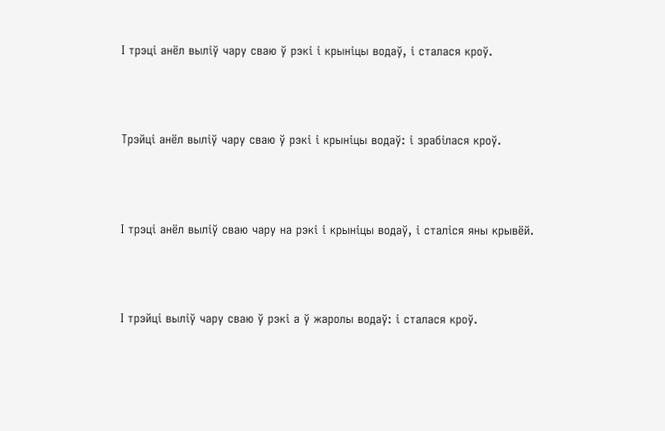І трэці анёл выліў чару сваю ў рэкі і крыніцы водаў, і сталася кроў.



Трэйці анёл выліў чару сваю ў рэкі і крыніцы водаў: і зрабілася кроў.



І трэці анёл выліў сваю чару на рэкі і крыніцы водаў, і сталіся яны крывёй.



І трэйці выліў чару сваю ў рэкі а ў жаролы водаў: і сталася кроў.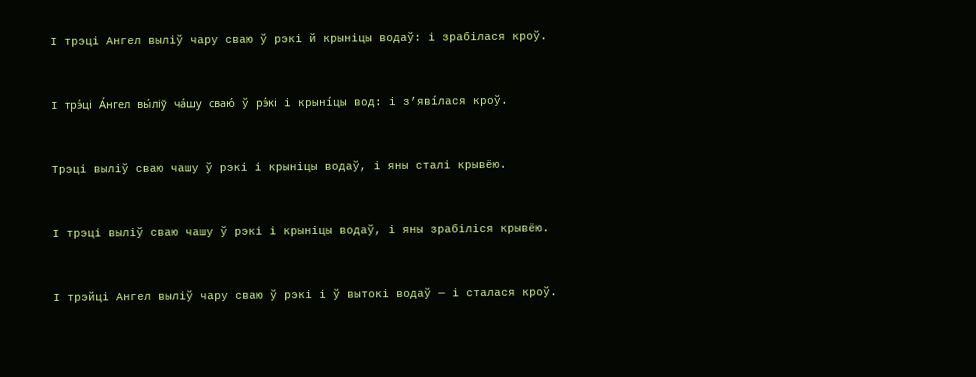І трэці Ангел выліў чару сваю ў рэкі й крыніцы водаў: і зрабілася кроў.



І трэ́ці А́нгел вы́ліў ча́шу сваю́ ў рэ́кі і крынíцы вод: і з’явíлася кроў.



Трэці выліў сваю чашу ў рэкі і крыніцы водаў, і яны сталі крывёю.



І трэці выліў сваю чашу ў рэкі і крыніцы водаў, і яны зрабіліся крывёю.



І трэйці Ангел выліў чару сваю ў рэкі і ў вытокі водаў — і сталася кроў.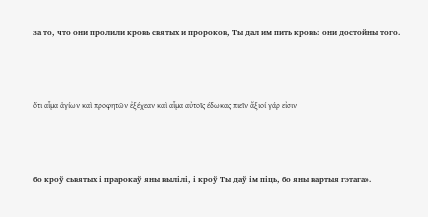за то, что они пролили кровь святых и пророков, Ты дал им пить кровь: они достойны того.



ὅτι αἷμα ἁγίων καὶ προφητῶν ἐξέχεαν καὶ αἷμα αὐτοῖς έδωκας πιεῖν ἄξιοί γάρ εἰσιν



бо кроў сьвятых і прарокаў яны вылілі, і кроў Ты даў ім піць, бо яны вартыя гэтага».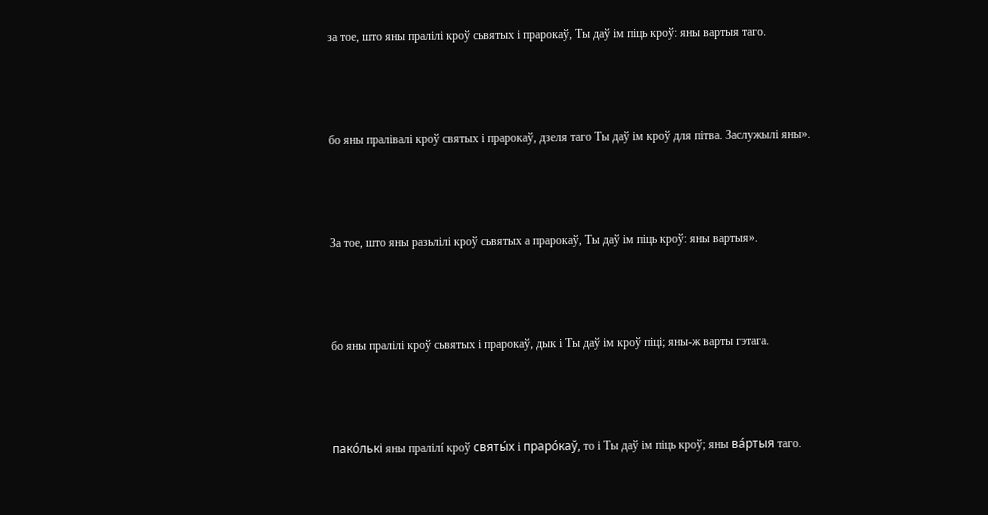за тое, што яны пралілі кроў сьвятых і прарокаў, Ты даў ім піць кроў: яны вартыя таго.



бо яны пралівалі кроў святых і прарокаў, дзеля таго Ты даў ім кроў для пітва. Заслужылі яны».



За тое, што яны разьлілі кроў сьвятых а прарокаў, Ты даў ім піць кроў: яны вартыя».



бо яны пралілі кроў сьвятых і прарокаў, дык і Ты даў ім кроў піці; яны-ж варты гэтага.



пако́лькі яны пралілí кроў святы́х і праро́каў, то і Ты даў ім піць кроў; яны ва́ртыя таго.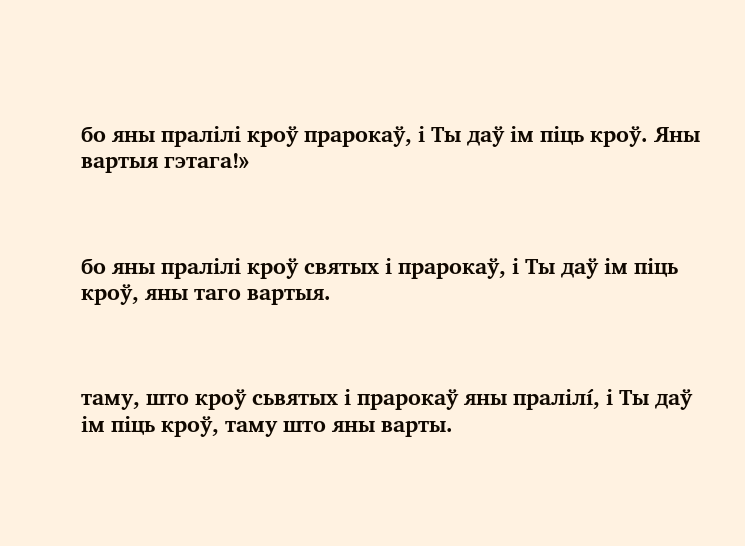бо яны пралілі кроў прарокаў, і Ты даў ім піць кроў. Яны вартыя гэтага!»



бо яны пралілі кроў святых і прарокаў, і Ты даў ім піць кроў, яны таго вартыя.



таму, што кроў сьвятых і прарокаў яны пралілí, і Ты даў ім піць кроў, таму што яны варты.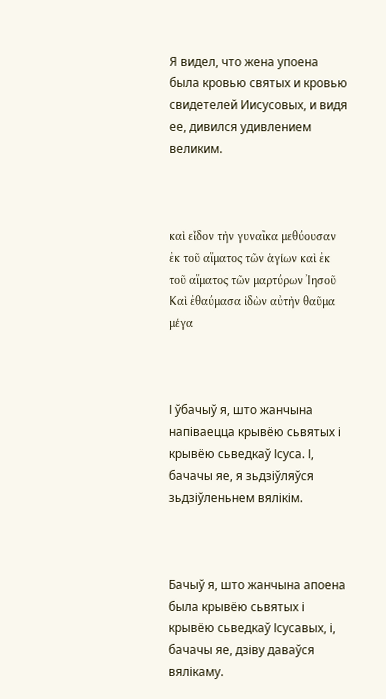Я видел, что жена упоена была кровью святых и кровью свидетелей Иисусовых, и видя ее, дивился удивлением великим.



καὶ εἶδον τὴν γυναῖκα μεθύουσαν ἐκ τοῦ αἵματος τῶν ἁγίων καὶ ἐκ τοῦ αἵματος τῶν μαρτύρων Ἰησοῦ Καὶ ἐθαύμασα ἰδὼν αὐτὴν θαῦμα μέγα



І ўбачыў я, што жанчына напіваецца крывёю сьвятых і крывёю сьведкаў Ісуса. І, бачачы яе, я зьдзіўляўся зьдзіўленьнем вялікім.



Бачыў я, што жанчына апоена была крывёю сьвятых і крывёю сьведкаў Ісусавых, і, бачачы яе, дзіву даваўся вялікаму.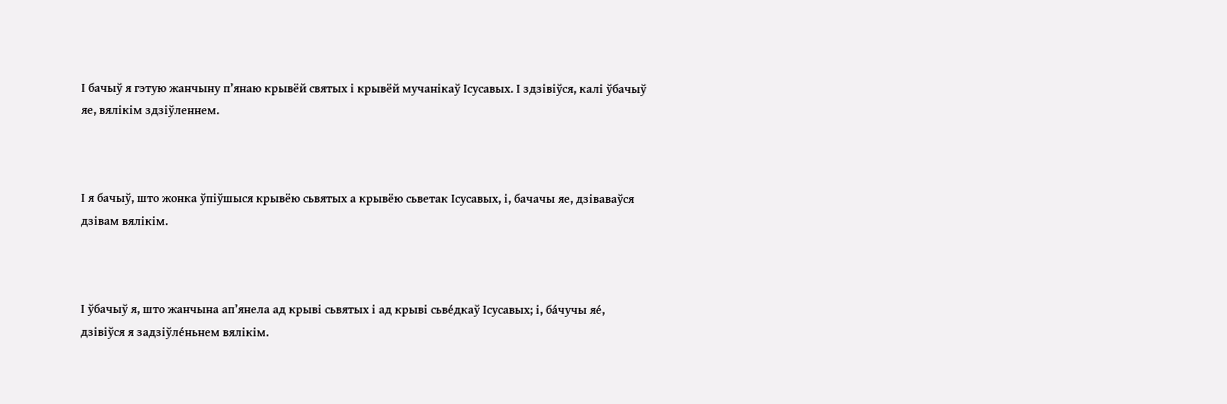І бачыў я гэтую жанчыну п’янаю крывёй святых і крывёй мучанікаў Ісусавых. І здзівіўся, калі ўбачыў яе, вялікім здзіўленнем.



І я бачыў, што жонка ўпіўшыся крывёю сьвятых а крывёю сьветак Ісусавых, і, бачачы яе, дзіваваўся дзівам вялікім.



І ўбачыў я, што жанчына ап’янела ад крыві сьвятых і ад крыві сьве́дкаў Ісусавых; і, ба́чучы яе́, дзівіўся я задзіўле́ньнем вялікім.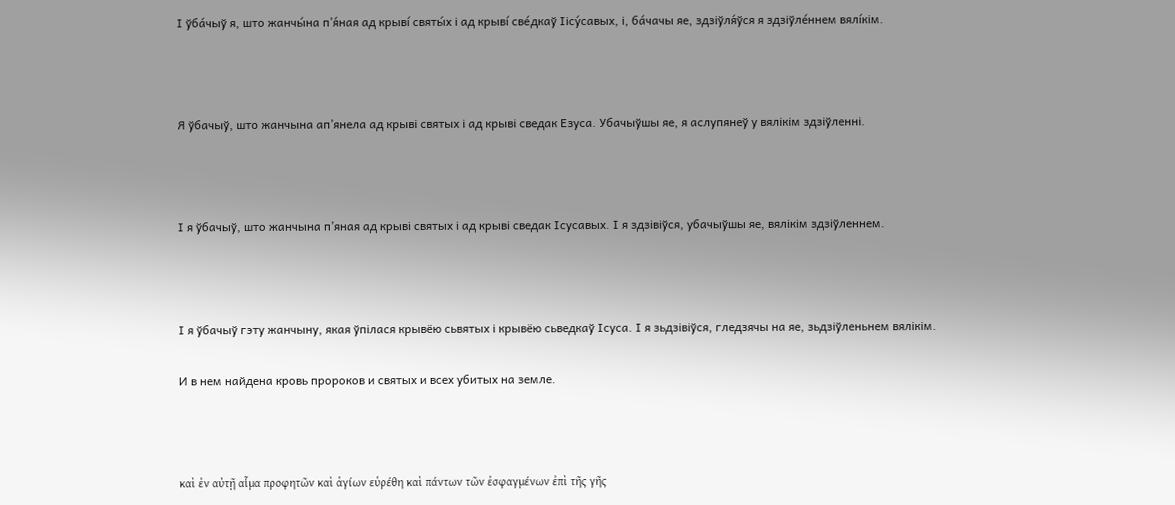І ўба́чыў я, што жанчы́на п’я́ная ад крывí святы́х і ад крывí све́дкаў Іісу́савых, і, ба́чачы яе, здзіўля́ўся я здзіўле́ннем вялíкім.



Я ўбачыў, што жанчына ап’янела ад крыві святых і ад крыві сведак Езуса. Убачыўшы яе, я аслупянеў у вялікім здзіўленні.



І я ўбачыў, што жанчына п’яная ад крыві святых і ад крыві сведак Ісусавых. І я здзівіўся, убачыўшы яе, вялікім здзіўленнем.



І я ўбачыў гэту жанчыну, якая ўпілася крывёю сьвятых і крывёю сьведкаў Ісуса. І я зьдзівіўся, гледзячы на яе, зьдзіўленьнем вялікім.

И в нем найдена кровь пророков и святых и всех убитых на земле.



καὶ ἐν αὐτῇ αἷμα προφητῶν καὶ ἁγίων εὑρέθη καὶ πάντων τῶν ἐσφαγμένων ἐπὶ τῆς γῆς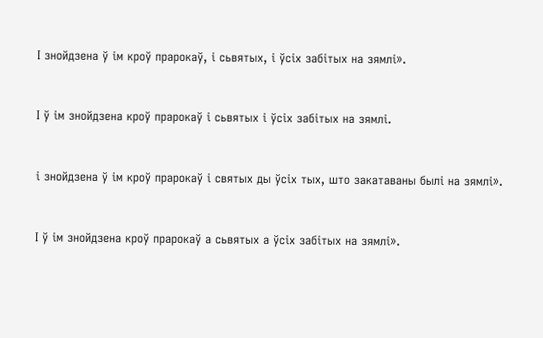І знойдзена ў ім кроў прарокаў, і сьвятых, і ўсіх забітых на зямлі».



І ў ім знойдзена кроў прарокаў і сьвятых і ўсіх забітых на зямлі.



і знойдзена ў ім кроў прарокаў і святых ды ўсіх тых, што закатаваны былі на зямлі».



І ў ім знойдзена кроў прарокаў а сьвятых а ўсіх забітых на зямлі».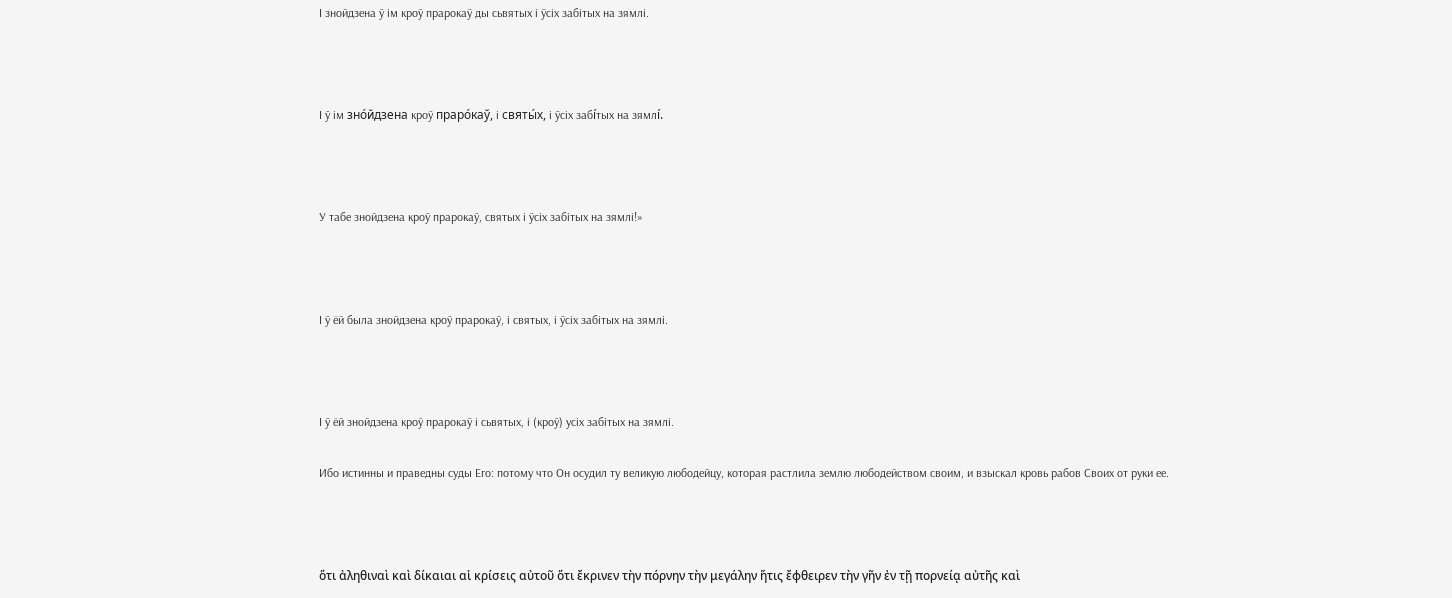І знойдзена ў ім кроў прарокаў ды сьвятых і ўсіх забітых на зямлі.



І ў ім зно́йдзена кроў праро́каў, і святы́х, і ўсіх забíтых на зямлí.



У табе знойдзена кроў прарокаў, святых і ўсіх забітых на зямлі!»



І ў ёй была знойдзена кроў прарокаў, і святых, і ўсіх забітых на зямлі.



І ў ёй знойдзена кроў прарокаў і сьвятых, і (кроў) усіх забітых на зямлі.

Ибо истинны и праведны суды Его: потому что Он осудил ту великую любодейцу, которая растлила землю любодейством своим, и взыскал кровь рабов Своих от руки ее.



ὅτι ἀληθιναὶ καὶ δίκαιαι αἱ κρίσεις αὐτοῦ ὅτι ἔκρινεν τὴν πόρνην τὴν μεγάλην ἥτις ἔφθειρεν τὴν γῆν ἐν τῇ πορνείᾳ αὐτῆς καὶ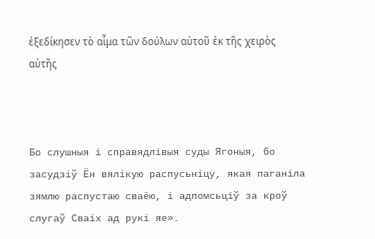ἐξεδίκησεν τὸ αἷμα τῶν δούλων αὐτοῦ ἐκ τῆς χειρὸς αὐτῆς



Бо слушныя і справядлівыя суды Ягоныя, бо засудзіў Ён вялікую распусьніцу, якая паганіла зямлю распустаю сваёю, і адпомсьціў за кроў слугаў Сваіх ад рукі яе».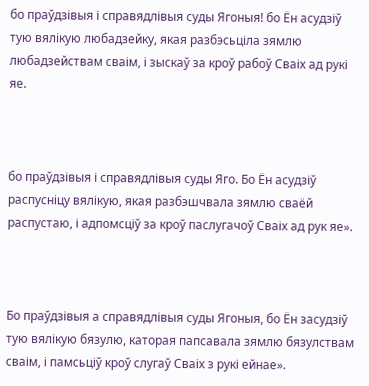бо праўдзівыя і справядлівыя суды Ягоныя! бо Ён асудзіў тую вялікую любадзейку, якая разбэсьціла зямлю любадзействам сваім, і зыскаў за кроў рабоў Сваіх ад рукі яе.



бо праўдзівыя і справядлівыя суды Яго. Бо Ён асудзіў распусніцу вялікую, якая разбэшчвала зямлю сваёй распустаю, і адпомсціў за кроў паслугачоў Сваіх ад рук яе».



Бо праўдзівыя а справядлівыя суды Ягоныя, бо Ён засудзіў тую вялікую бязулю, каторая папсавала зямлю бязулствам сваім, і памсьціў кроў слугаў Сваіх з рукі ейнае».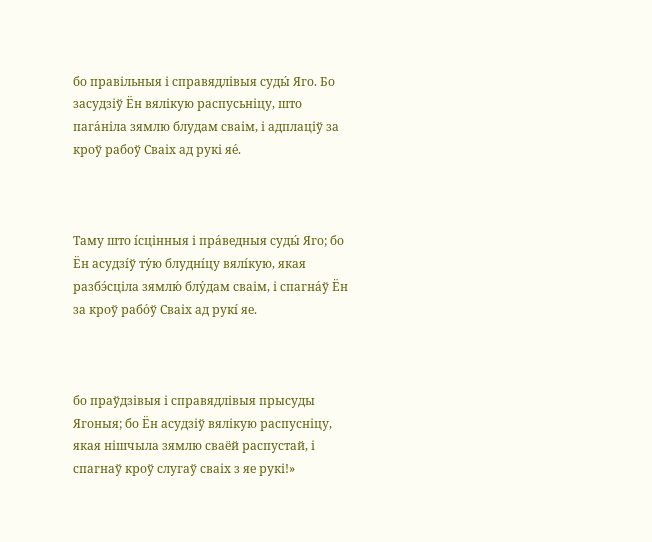бо правільныя і справядлівыя суды́ Яго. Бо засудзіў Ён вялікую распусьніцу, што пага́ніла зямлю блудам сваім, і адплаціў за кроў рабоў Сваіх ад рукі яе́.



Таму што íсцінныя і пра́ведныя суды́ Яго; бо Ён асудзíў ту́ю блуднíцу вялíкую, якая разбэ́сціла зямлю́ блу́дам сваім, і спагна́ў Ён за кроў рабо́ў Сваіх ад рукí яе.



бо праўдзівыя і справядлівыя прысуды Ягоныя; бо Ён асудзіў вялікую распусніцу, якая нішчыла зямлю сваёй распустай, і спагнаў кроў слугаў сваіх з яе рукі!»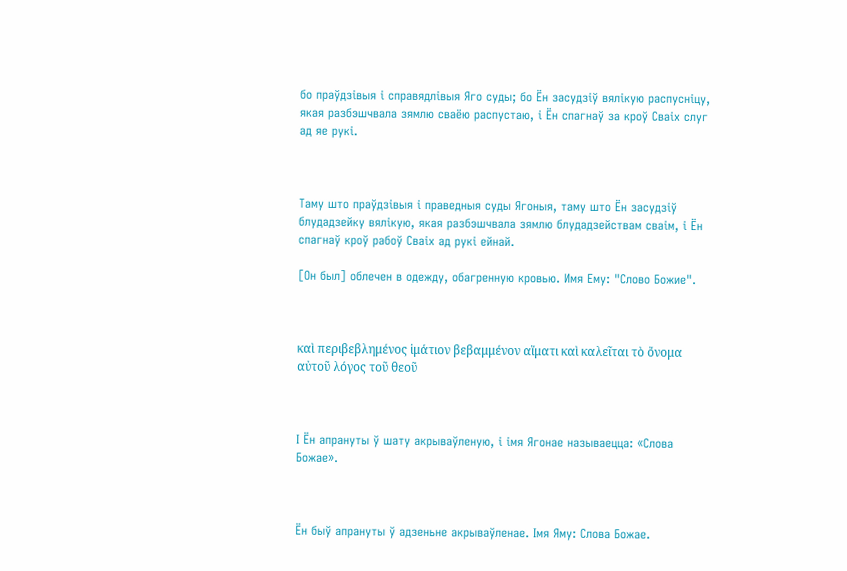бо праўдзівыя і справядлівыя Яго суды; бо Ён засудзіў вялікую распусніцу, якая разбэшчвала зямлю сваёю распустаю, і Ён спагнаў за кроў Сваіх слуг ад яе рукі.



Таму што праўдзівыя і праведныя суды Ягоныя, таму што Ён засудзіў блудадзейку вялікую, якая разбэшчвала зямлю блудадзействам сваім, і Ён спагнаў кроў рабоў Сваіх ад рукі ейнай.

[Он был] облечен в одежду, обагренную кровью. Имя Ему: "Слово Божие".



καὶ περιβεβλημένος ἱμάτιον βεβαμμένον αἵματι καὶ καλεῖται τὸ ὄνομα αὐτοῦ λόγος τοῦ θεοῦ



І Ён апрануты ў шату акрываўленую, і імя Ягонае называецца: «Слова Божае».



Ён быў апрануты ў адзеньне акрываўленае. Імя Яму: Слова Божае.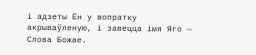і адзеты Ён у вопратку акрываўленую, і завецца імя Яго — Слова Божае.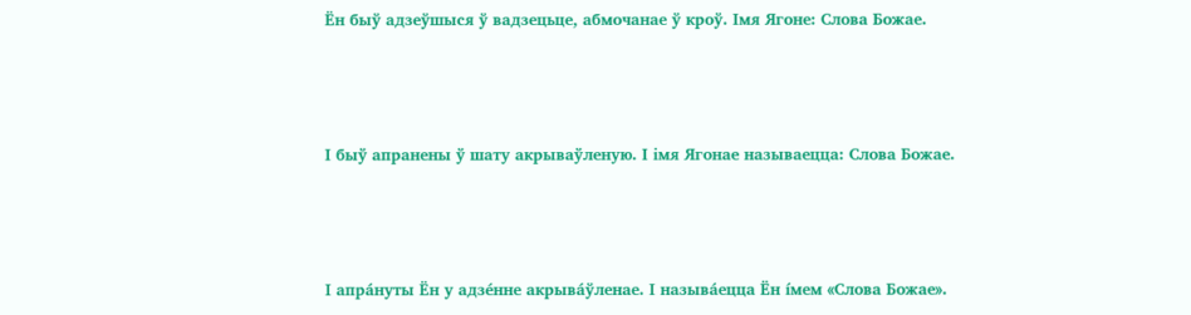Ён быў адзеўшыся ў вадзецьце, абмочанае ў кроў. Імя Ягоне: Слова Божае.



І быў апранены ў шату акрываўленую. І імя Ягонае называецца: Слова Божае.



І апра́нуты Ён у адзе́нне акрыва́ўленае. І называ́ецца Ён íмем «Слова Божае».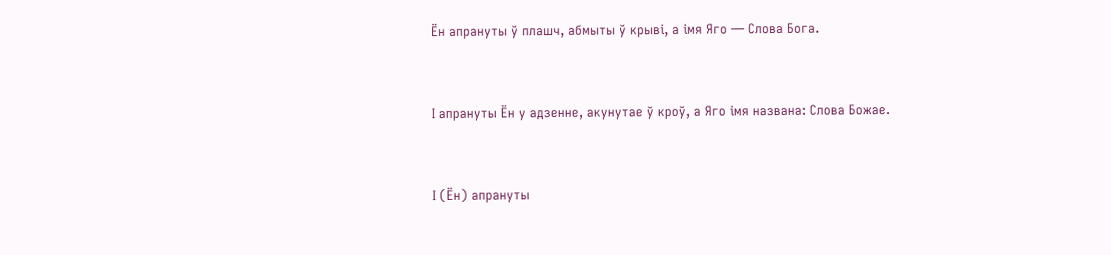Ён апрануты ў плашч, абмыты ў крыві, а імя Яго — Слова Бога.



І апрануты Ён у адзенне, акунутае ў кроў, а Яго імя названа: Слова Божае.



І (Ён) апрануты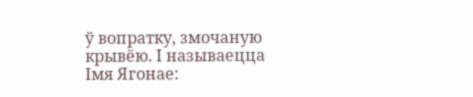ў вопратку, змочаную крывёю. І называецца Імя Ягонае: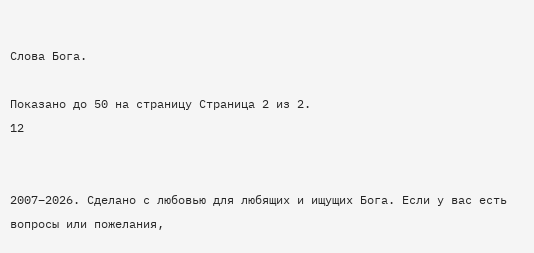Слова Бога.

Показано до 50 на страницу Страница 2 из 2.
12


2007–2026. Сделано с любовью для любящих и ищущих Бога. Если у вас есть вопросы или пожелания,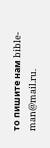то пишите нам bible-man@mail.ru.